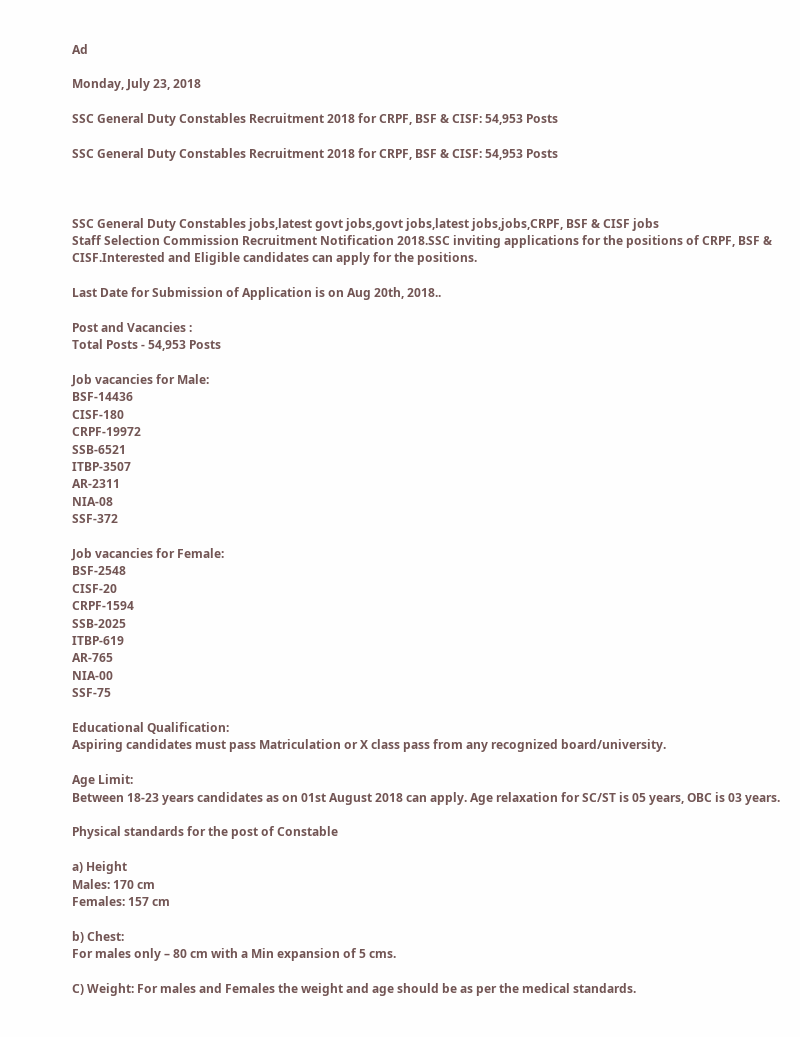Ad

Monday, July 23, 2018

SSC General Duty Constables Recruitment 2018 for CRPF, BSF & CISF: 54,953 Posts

SSC General Duty Constables Recruitment 2018 for CRPF, BSF & CISF: 54,953 Posts



SSC General Duty Constables jobs,latest govt jobs,govt jobs,latest jobs,jobs,CRPF, BSF & CISF jobs
Staff Selection Commission Recruitment Notification 2018.SSC inviting applications for the positions of CRPF, BSF & CISF.Interested and Eligible candidates can apply for the positions.

Last Date for Submission of Application is on Aug 20th, 2018..

Post and Vacancies :
Total Posts - 54,953 Posts

Job vacancies for Male:
BSF-14436
CISF-180
CRPF-19972
SSB-6521
ITBP-3507
AR-2311
NIA-08
SSF-372

Job vacancies for Female:
BSF-2548
CISF-20
CRPF-1594
SSB-2025
ITBP-619
AR-765
NIA-00
SSF-75

Educational Qualification:
Aspiring candidates must pass Matriculation or X class pass from any recognized board/university.

Age Limit:
Between 18-23 years candidates as on 01st August 2018 can apply. Age relaxation for SC/ST is 05 years, OBC is 03 years.

Physical standards for the post of Constable

a) Height
Males: 170 cm
Females: 157 cm

b) Chest:
For males only – 80 cm with a Min expansion of 5 cms.

C) Weight: For males and Females the weight and age should be as per the medical standards.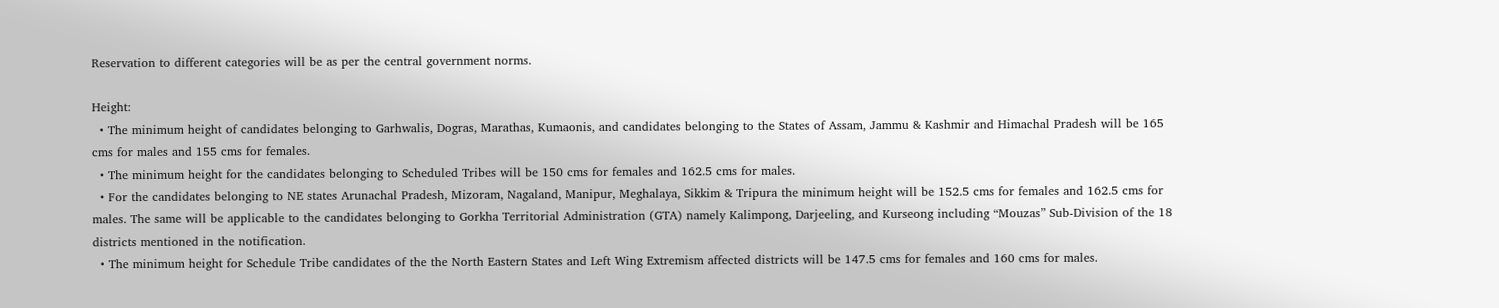Reservation to different categories will be as per the central government norms.

Height:
  • The minimum height of candidates belonging to Garhwalis, Dogras, Marathas, Kumaonis, and candidates belonging to the States of Assam, Jammu & Kashmir and Himachal Pradesh will be 165 cms for males and 155 cms for females.
  • The minimum height for the candidates belonging to Scheduled Tribes will be 150 cms for females and 162.5 cms for males.
  • For the candidates belonging to NE states Arunachal Pradesh, Mizoram, Nagaland, Manipur, Meghalaya, Sikkim & Tripura the minimum height will be 152.5 cms for females and 162.5 cms for males. The same will be applicable to the candidates belonging to Gorkha Territorial Administration (GTA) namely Kalimpong, Darjeeling, and Kurseong including “Mouzas” Sub-Division of the 18 districts mentioned in the notification.
  • The minimum height for Schedule Tribe candidates of the the North Eastern States and Left Wing Extremism affected districts will be 147.5 cms for females and 160 cms for males.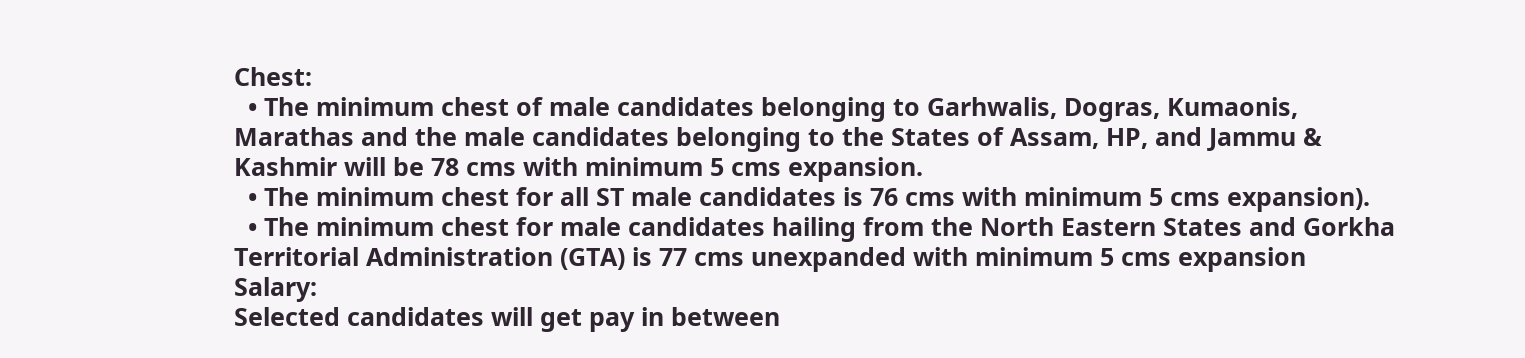Chest:
  • The minimum chest of male candidates belonging to Garhwalis, Dogras, Kumaonis, Marathas and the male candidates belonging to the States of Assam, HP, and Jammu & Kashmir will be 78 cms with minimum 5 cms expansion.
  • The minimum chest for all ST male candidates is 76 cms with minimum 5 cms expansion).
  • The minimum chest for male candidates hailing from the North Eastern States and Gorkha Territorial Administration (GTA) is 77 cms unexpanded with minimum 5 cms expansion
Salary:
Selected candidates will get pay in between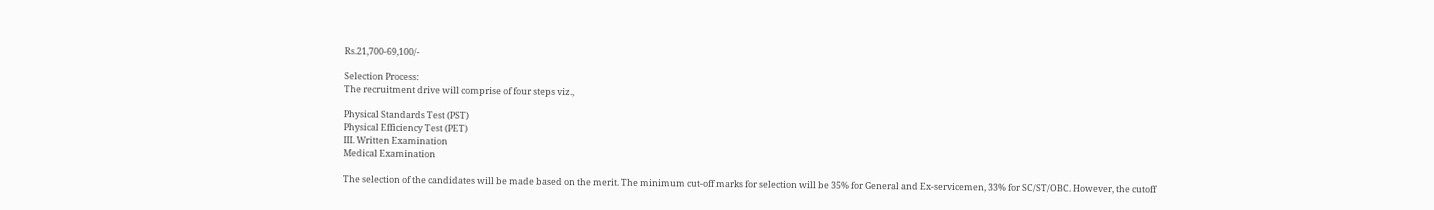Rs.21,700-69,100/-

Selection Process:
The recruitment drive will comprise of four steps viz.,

Physical Standards Test (PST)
Physical Efficiency Test (PET)
III. Written Examination
Medical Examination

The selection of the candidates will be made based on the merit. The minimum cut-off marks for selection will be 35% for General and Ex-servicemen, 33% for SC/ST/OBC. However, the cutoff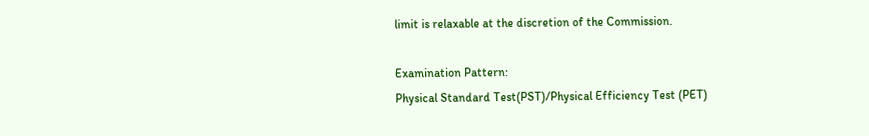limit is relaxable at the discretion of the Commission.

Examination Pattern:
Physical Standard Test(PST)/Physical Efficiency Test (PET)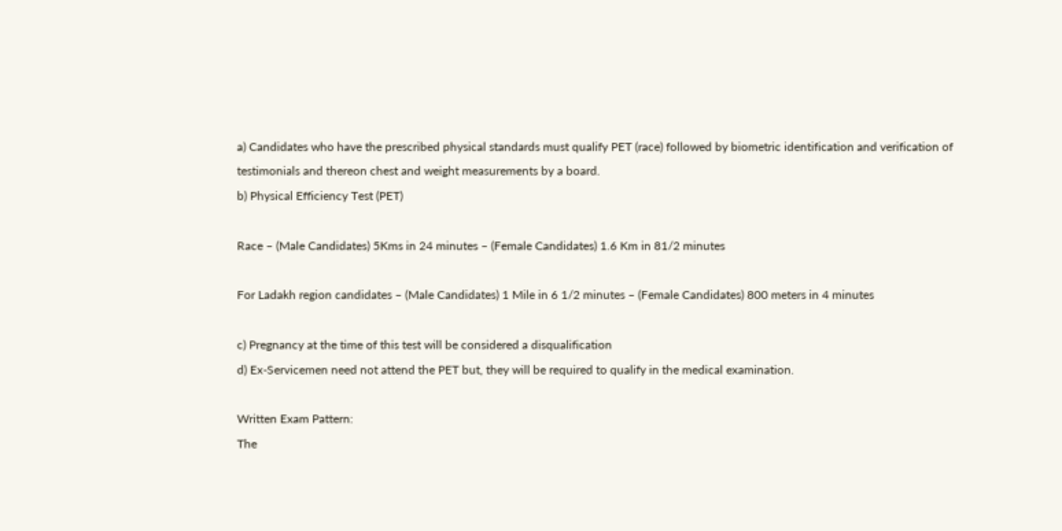a) Candidates who have the prescribed physical standards must qualify PET (race) followed by biometric identification and verification of testimonials and thereon chest and weight measurements by a board.
b) Physical Efficiency Test (PET)

Race – (Male Candidates) 5Kms in 24 minutes – (Female Candidates) 1.6 Km in 81/2 minutes

For Ladakh region candidates – (Male Candidates) 1 Mile in 6 1/2 minutes – (Female Candidates) 800 meters in 4 minutes

c) Pregnancy at the time of this test will be considered a disqualification
d) Ex-Servicemen need not attend the PET but, they will be required to qualify in the medical examination.

Written Exam Pattern:
The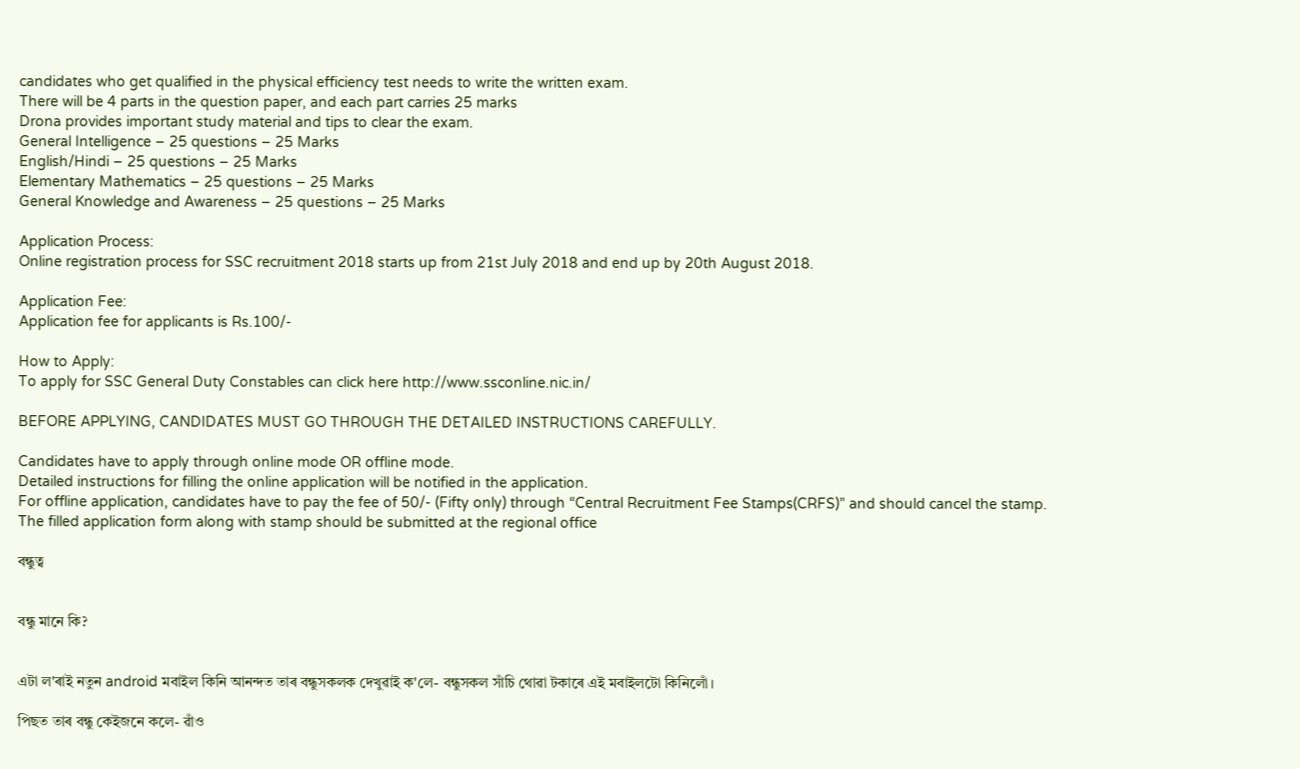candidates who get qualified in the physical efficiency test needs to write the written exam.
There will be 4 parts in the question paper, and each part carries 25 marks
Drona provides important study material and tips to clear the exam.
General Intelligence – 25 questions – 25 Marks
English/Hindi – 25 questions – 25 Marks
Elementary Mathematics – 25 questions – 25 Marks
General Knowledge and Awareness – 25 questions – 25 Marks

Application Process:
Online registration process for SSC recruitment 2018 starts up from 21st July 2018 and end up by 20th August 2018.

Application Fee:
Application fee for applicants is Rs.100/-

How to Apply:
To apply for SSC General Duty Constables can click here http://www.ssconline.nic.in/

BEFORE APPLYING, CANDIDATES MUST GO THROUGH THE DETAILED INSTRUCTIONS CAREFULLY.

Candidates have to apply through online mode OR offline mode.
Detailed instructions for filling the online application will be notified in the application.
For offline application, candidates have to pay the fee of 50/- (Fifty only) through “Central Recruitment Fee Stamps(CRFS)” and should cancel the stamp.
The filled application form along with stamp should be submitted at the regional office

বন্ধুত্ব


বন্ধু মানে কি?


এটা ল'ৰাই নতুন android মবাইল কিনি আনন্দত তাৰ বন্ধুসকলক দেখুৱাই ক'লে- বন্ধুসকল সাঁচি থোৱা টকাৰে এই মবাইলটো কিনিলোঁ।

পিছত তাৰ বন্ধু কেইজনে কলে- ৱাঁও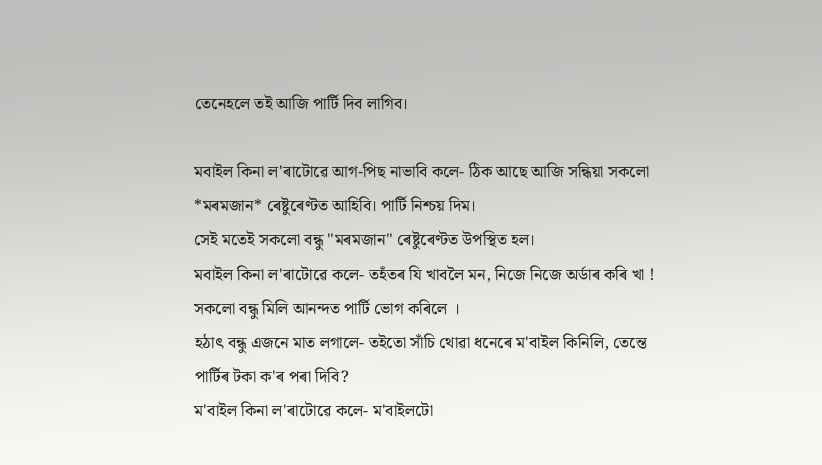তেনেহলে তই আজি পার্টি দিব লাগিব।

মবাইল কিনা ল'ৰাটোৱে আগ-পিছ নাভাবি কলে- ঠিক আছে আজি সন্ধিয়া সকলো *মৰমজান* ৰেষ্টুৰেণ্টত আহিবি। পার্টি নিশ্চয় দিম।
সেই মতেই সকলো বন্ধু "মৰমজান" ৰেষ্টুৰেণ্টত উপস্থিত হল।
মবাইল কিনা ল'ৰাটোৱে কলে- তহঁতৰ যি খাবলৈ মন, নিজে নিজে অর্ডাৰ কৰি খা !
সকলো বন্ধু মিলি আনন্দত পার্টি ভোগ কৰিলে ।
হঠাৎ বন্ধু এজনে মাত লগালে- তইতো সাঁচি থোৱা ধনেৰে ম'বাইল কিনিলি, তেন্তে পার্টিৰ টকা ক'ৰ পৰা দিবি?
ম'বাইল কিনা ল'ৰাটোৱে কলে- ম'বাইলটো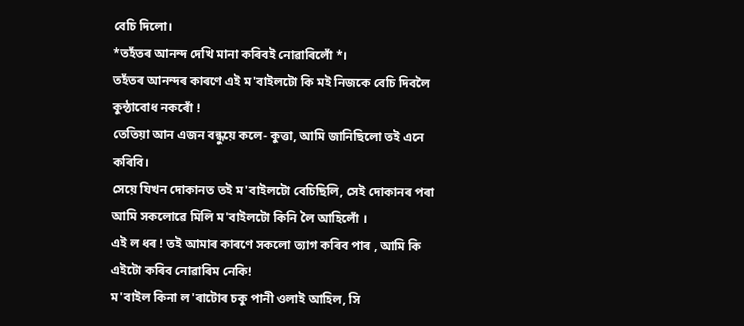বেচি দিলো।
*তহঁতৰ আনন্দ দেখি মানা কৰিবই নোৱাৰিলোঁ *।
তহঁতৰ আনন্দৰ কাৰণে এই ম'বাইলটো কি মই নিজকে বেচি দিবলৈ কুন্ঠাবোধ নকৰোঁ !
তেতিয়া আন এজন বন্ধুয়ে কলে- কুত্তা, আমি জানিছিলো তই এনে কৰিবি।
সেয়ে যিখন দোকানত তই ম'বাইলটো বেচিছিলি, সেই দোকানৰ পৰা আমি সকলোৱে মিলি ম'বাইলটো কিনি লৈ আহিলোঁ ।
এই ল ধৰ ! তই আমাৰ কাৰণে সকলো ত্যাগ কৰিব পাৰ , আমি কি এইটো কৰিব নোৱাৰিম নেকি!
ম'বাইল কিনা ল'ৰাটোৰ চকু পানী ওলাই আহিল, সি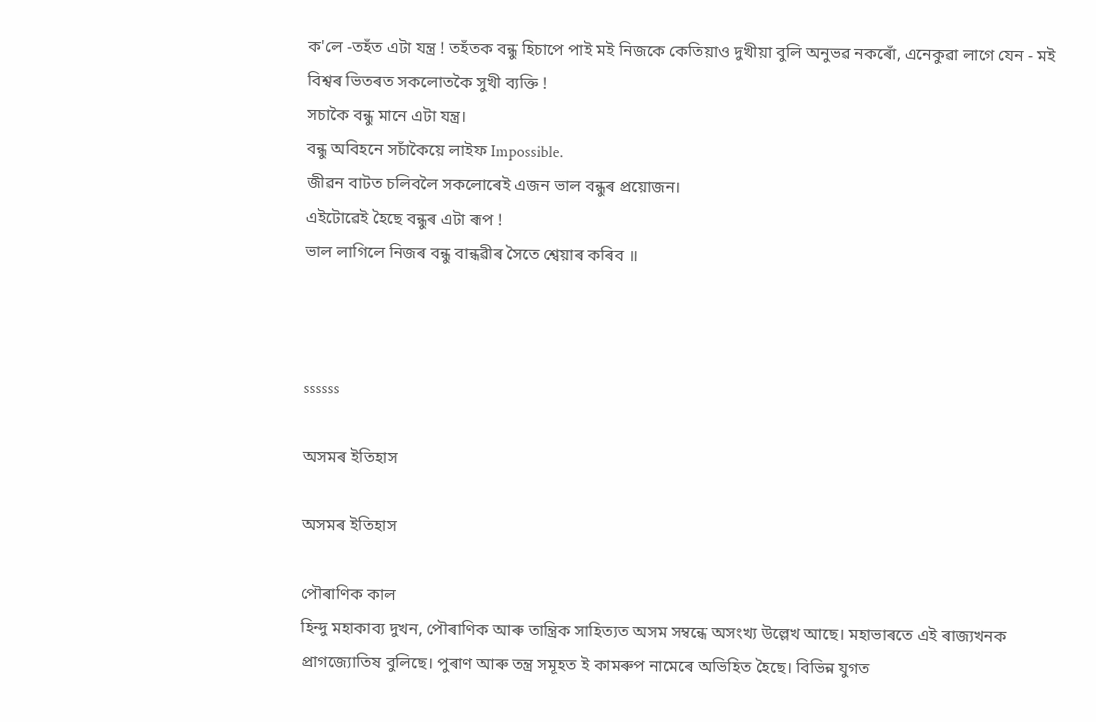ক'লে -তহঁত এটা যন্ত্র ! তহঁতক বন্ধু হিচাপে পাই মই নিজকে কেতিয়াও দুখীয়া বুলি অনুভৱ নকৰোঁ, এনেকুৱা লাগে যেন - মই বিশ্বৰ ভিতৰত সকলোতকৈ সুখী ব্যক্তি !
সচাকৈ বন্ধু মানে এটা যন্ত্র।
বন্ধু অবিহনে সচাঁকৈয়ে লাইফ Impossible.
জীৱন বাটত চলিবলৈ সকলোৰেই এজন ভাল বন্ধুৰ প্রয়োজন।
এইটোৱেই হৈছে বন্ধুৰ এটা ৰূপ !
ভাল লাগিলে নিজৰ বন্ধু বান্ধৱীৰ সৈতে শ্বেয়াৰ কৰিব ॥



ssssss

অসমৰ ইতিহাস

অসমৰ ইতিহাস

পৌৰাণিক কাল
হিন্দু মহাকাব্য দুখন, পৌৰাণিক আৰু তান্ত্ৰিক সাহিত্যত অসম সম্বন্ধে অসংখ্য উল্লেখ আছে। মহাভাৰতে এই ৰাজ্যখনক প্ৰাগজ্যোতিষ বুলিছে। পুৰাণ আৰু তন্ত্ৰ সমূহত ই কামৰুপ নামেৰে অভিহিত হৈছে। বিভিন্ন যুগত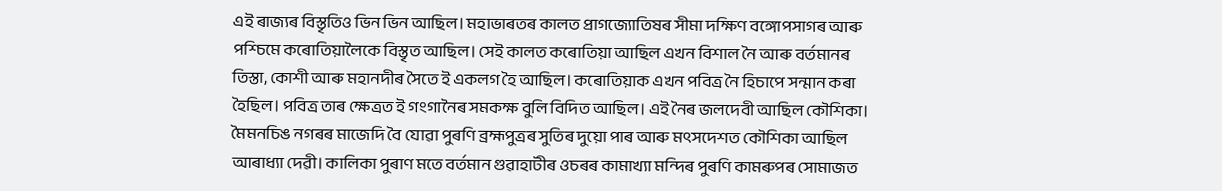এই ৰাজ্যৰ বিস্তৃতিও ভিন ভিন আছিল। মহাভাৰতৰ কালত প্ৰাগজ্যোতিষৰ সীমা দক্ষিণ বঙ্গোপসাগৰ আৰু পশ্চিমে কৰোতিয়ালৈকে বিস্তৃত আছিল। সেই কালত কৰোতিয়া আছিল এখন বিশাল নৈ আৰু বৰ্তমানৰ তিস্তা, কোশী আৰু মহানদীৰ সৈতে ই একলগ হৈ আছিল। কৰোতিয়াক এখন পবিত্ৰ নৈ হিচাপে সন্মান কৰা হৈছিল। পবিত্ৰ তাৰ ক্ষেত্ৰত ই গংগানৈৰ সমকক্ষ বুলি বিদিত আছিল। এই নৈৰ জলদেবী আছিল কৌশিকা। মৈমনচিঙ নগৰৰ মাজেদি বৈ যোৱা পুৰণি ব্ৰহ্মপুত্ৰৰ সুতিৰ দুয়ো পাৰ আৰু মৎসদেশত কৌশিকা আছিল আৰাধ্যা দেৱী। কালিকা পুৰাণ মতে বৰ্তমান গুৱাহাটীৰ ওচৰৰ কামাখ্যা মন্দিৰ পুৰণি কামৰুপৰ সোমাজত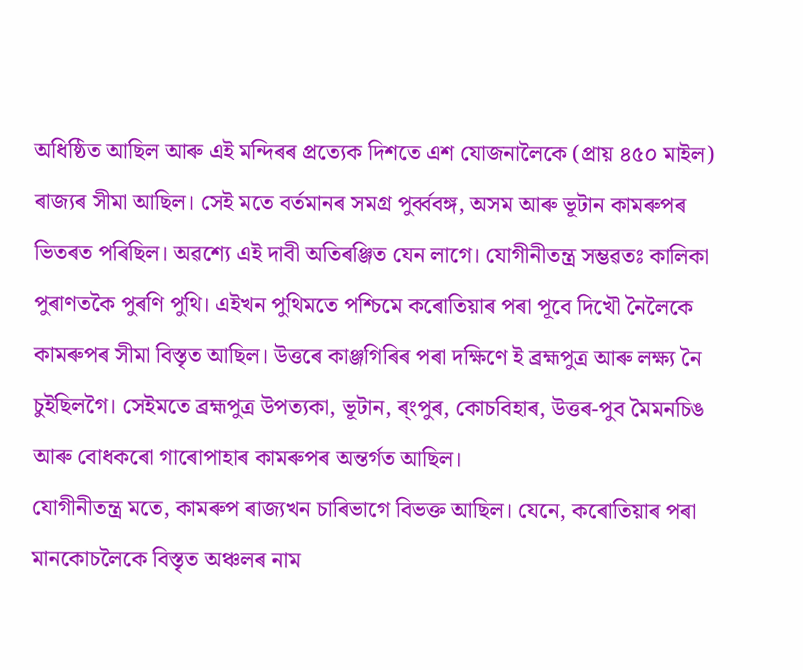অধিষ্ঠিত আছিল আৰু এই মন্দিৰৰ প্ৰত্যেক দিশতে এশ যোজনালৈকে (প্ৰায় ৪৫০ মাইল) ৰাজ্যৰ সীমা আছিল। সেই মতে বৰ্তমানৰ সমগ্ৰ পুৰ্ব্ববঙ্গ, অসম আৰু ভূটান কামৰুপৰ ভিতৰত পৰিছিল। অৱশ্যে এই দাবী অতিৰঞ্জিত যেন লাগে। যোগীনীতন্ত্ৰ সম্ভৱতঃ কালিকা পুৰাণতকৈ পুৰণি পুথি। এইখন পুথিমতে পশ্চিমে কৰোতিয়াৰ পৰা পূবে দিখৌ নৈলৈকে কামৰুপৰ সীমা বিস্তৃত আছিল। উত্তৰে কাঞ্জগিৰিৰ পৰা দক্ষিণে ই ব্ৰহ্মপুত্ৰ আৰু লক্ষ্য নৈ চুইছিলগৈ। সেইমতে ব্ৰহ্মপুত্ৰ উপত্যকা, ভূটান, ৰ্ংপুৰ, কোচবিহাৰ, উত্তৰ-পুব মৈমনচিঙ আৰু বোধকৰো গাৰোপাহাৰ কামৰুপৰ অন্তৰ্গত আছিল।
যোগীনীতন্ত্ৰ মতে, কামৰুপ ৰাজ্যখন চাৰিভাগে বিভক্ত আছিল। যেনে, কৰোতিয়াৰ পৰা মানকোচলৈকে বিস্তৃত অঞ্চলৰ নাম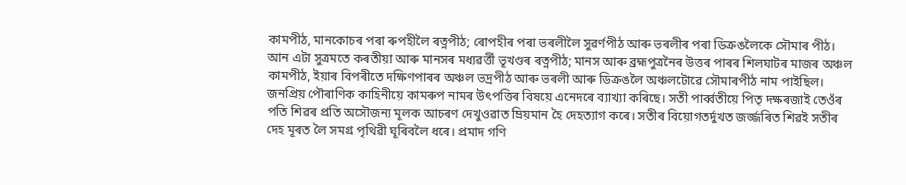কামপীঠ, মানকোচৰ পৰা ৰুপহীলৈ ৰত্নপীঠ; ৰোপহীৰ পৰা ভৰলীলৈ সুৱৰ্ণপীঠ আৰু ভৰলীৰ পৰা ডিক্ৰঙলৈকে সৌমাৰ পীঠ। আন এটা সুত্ৰমতে কৰতীয়া আৰু মানসৰ মধ্যৱৰ্ত্তী ভূখণ্ডৰ ৰত্নপীঠ; মানস আৰু ব্ৰহ্মপুত্ৰনৈৰ উত্তৰ পাৰৰ শিলঘাটৰ মাজৰ অঞ্চল কামপীঠ, ইয়াৰ বিপৰীতে দক্ষিণপাৰৰ অঞ্চল ভদ্ৰপীঠ আৰু ভৰলী আৰু ডিক্ৰঙলৈ অঞ্চলটোৱে সৌমাৰপীঠ নাম পাইছিল।
জনপ্ৰিয় পৌৰাণিক কাহিনীয়ে কামৰুপ নামৰ উৎপত্তিৰ বিষয়ে এনেদৰে ব্যাখ্যা কৰিছে। সতী পাৰ্ব্বতীয়ে পিতৃ দক্ষৰজাই তেওঁৰ পতি শিৱৰ প্ৰতি অসৌজন্য মূলক আচৰণ দেখুওৱাত ম্ৰিয়মান হৈ দেহত্যাগ কৰে। সতীৰ বিয়োগতৰ্দুখত জৰ্জ্জৰিত শিৱই সতীৰ দেহ মূৰত লৈ সমগ্ৰ পৃথিৱী ঘূৰিবলৈ ধৰে। প্ৰমাদ গণি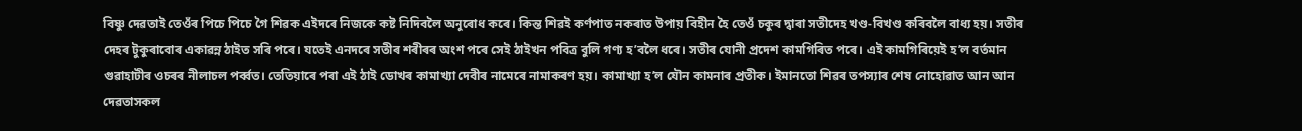বিষ্ণু দেৱতাই তেওঁৰ পিচে পিচে গৈ শিৱক এইদৰে নিজকে কষ্ট নিদিবলৈ অনুৰোধ কৰে। কিন্ত শিৱই কৰ্ণপাত নকৰাত উপায় বিহীন হৈ তেওঁ চকুৰ দ্বাৰা সতীদেহ খণ্ড-বিখণ্ড কৰিবলৈ বাধ্য হয়। সতীৰ দেহৰ টুকুৰাবোৰ একাৱন্ন ঠাইত সৰি পৰে। যতেই এনদৰে সতীৰ শৰীৰৰ অংশ পৰে সেই ঠাইখন পবিত্ৰ বুলি গণ্য হ’বলৈ ধৰে। সতীৰ যোনী প্ৰদেশ কামগিৰিত পৰে। এই কামগিৰিয়েই হ’ল বৰ্তমান গুৱাহাটীৰ ওচৰৰ নীলাচল পৰ্ব্বত। তেতিয়াৰে পৰা এই ঠাই ডোখৰ কামাখ্যা দেবীৰ নামেৰে নামাকৰণ হয়। কামাখ্যা হ’ল যৌন কামনাৰ প্ৰতীক। ইমানতো শিৱৰ তপস্যাৰ শেষ নোহোৱাত আন আন দেৱতাসকল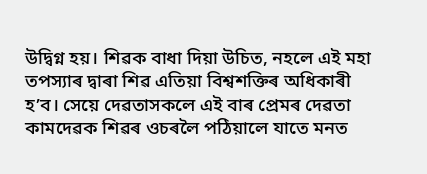উদ্বিগ্ন হয়। শিৱক বাধা দিয়া উচিত, নহলে এই মহা তপস্যাৰ দ্বাৰা শিৱ এতিয়া বিশ্বশক্তিৰ অধিকাৰী হ’ব। সেয়ে দেৱতাসকলে এই বাৰ প্ৰেমৰ দেৱতা কামদেৱক শিৱৰ ওচৰলৈ পঠিয়ালে যাতে মনত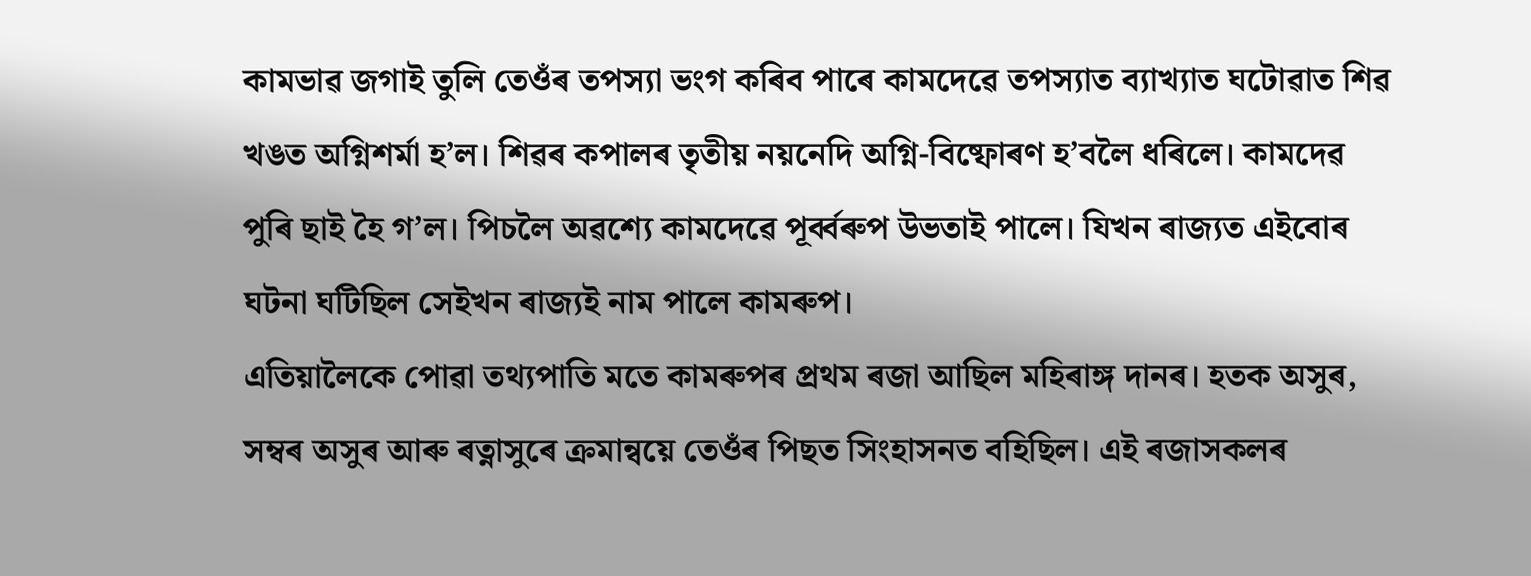কামভাৱ জগাই তুলি তেওঁৰ তপস্যা ভংগ কৰিব পাৰে কামদেৱে তপস্যাত ব্যাখ্যাত ঘটোৱাত শিৱ খঙত অগ্নিশৰ্মা হ’ল। শিৱৰ কপালৰ তৃতীয় নয়নেদি অগ্নি-বিষ্ফোৰণ হ’বলৈ ধৰিলে। কামদেৱ পুৰি ছাই হৈ গ’ল। পিচলৈ অৱশ্যে কামদেৱে পূৰ্ব্বৰুপ উভতাই পালে। যিখন ৰাজ্যত এইবোৰ ঘটনা ঘটিছিল সেইখন ৰাজ্যই নাম পালে কামৰুপ।
এতিয়ালৈকে পোৱা তথ্যপাতি মতে কামৰুপৰ প্ৰথম ৰজা আছিল মহিৰাঙ্গ দানৰ। হতক অসুৰ, সম্বৰ অসুৰ আৰু ৰত্নাসুৰে ক্ৰমান্বয়ে তেওঁৰ পিছত সিংহাসনত বহিছিল। এই ৰজাসকলৰ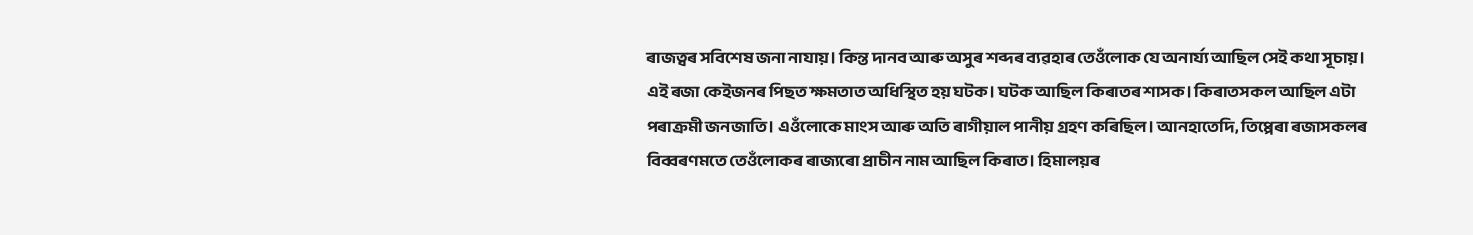ৰাজত্বৰ সবিশেষ জনা নাযায়। কিন্ত দানব আৰু অসুৰ শব্দৰ ব্যৱহাৰ তেওঁলোক যে অনাৰ্য্য আছিল সেই কথা সূচায়।
এই ৰজা কেইজনৰ পিছত ক্ষমতাত অধিস্থিত হয় ঘটক। ঘটক আছিল কিৰাতৰ শাসক। কিৰাতসকল আছিল এটা পৰাক্ৰমী জনজাতি। এওঁলোকে মাংস আৰু অতি ৰাগীয়াল পানীয় গ্ৰহণ কৰিছিল। আনহাতেদি, তিপ্পেৰা ৰজাসকলৰ বিব্বৰণমতে তেওঁলোকৰ ৰাজ্যৰো প্ৰাচীন নাম আছিল কিৰাত। হিমালয়ৰ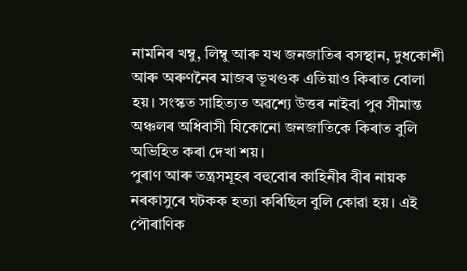নামনিৰ খম্বু, লিম্বু আৰু যখ জনজাতিৰ বসস্থান, দুধকোশী আৰু অৰুণনৈৰ মাজৰ ভূখণ্ডক এতিয়াও কিৰাত বোলা হয়। সংস্কত সাহিত্যত অৱশ্যে উত্তৰ নাইবা পুব সীমান্ত অঞ্চলৰ অধিবাসী যিকোনো জনজাতিকে কিৰাত বুলি অভিহিত কৰা দেখা শয়।
পুৰাণ আৰু তন্ত্ৰসমূহৰ বহুবোৰ কাহিনীৰ বীৰ নায়ক নৰকাসুৰে ঘটকক হত্যা কৰিছিল বুলি কোৱা হয়। এই পৌৰাণিক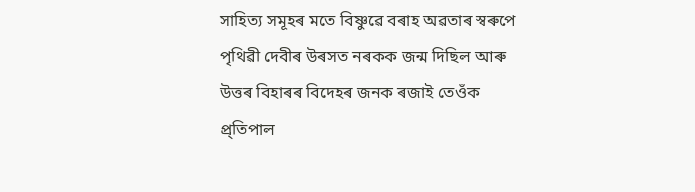সাহিত্য সমূহৰ মতে বিষ্ণুৱে বৰাহ অৱতাৰ স্বৰুপে পৃথিৱী দেবীৰ উৰসত নৰকক জন্ম দিছিল আৰু উত্তৰ বিহাৰৰ বিদেহৰ জনক ৰজাই তেওঁক প্ৰ্তিপাল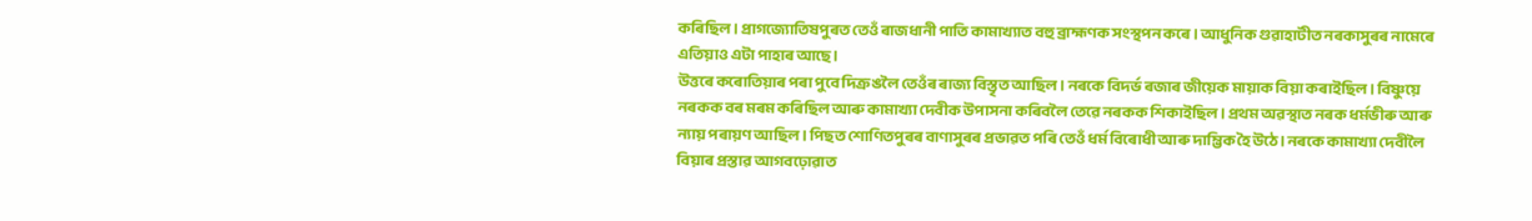কৰিছিল। প্ৰাগজ্যোতিষপুৰত তেওঁ ৰাজধানী পাতি কামাখ্যাত বহু ব্ৰাহ্মণক সংস্থপন কৰে। আধুনিক গুৱাহাটীত নৰকাসুৰৰ নামেৰে এতিয়াও এটা পাহাৰ আছে।
উত্তৰে কৰোতিয়াৰ পৰা পুবে দিক্ৰঙলৈ তেওঁৰ ৰাজ্য বিস্তৃত আছিল। নৰকে বিদৰ্ভ ৰজাৰ জীয়েক মায়াক বিয়া কৰাইছিল। বিষ্ণুয়ে নৰকক বৰ মৰম কৰিছিল আৰু কামাখ্যা দেবীক উপাসনা কৰিবলৈ তেৱে নৰকক শিকাইছিল। প্ৰথম অৱস্থাত নৰক ধৰ্মভীৰু আৰু ন্যায় পৰায়ণ আছিল। পিছত শোণিতপুৰৰ বাণাসুৰৰ প্ৰভাৱত পৰি তেওঁ ধৰ্ম বিৰোধী আৰু দাম্ভিক হৈ উঠে। নৰকে কামাখ্যা দেবীলৈ বিয়াৰ প্ৰস্তাৱ আগবঢ়োৱাত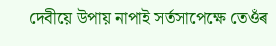দেবীয়ে উপায় নাপাই সৰ্তসাপেক্ষে তেওঁৰ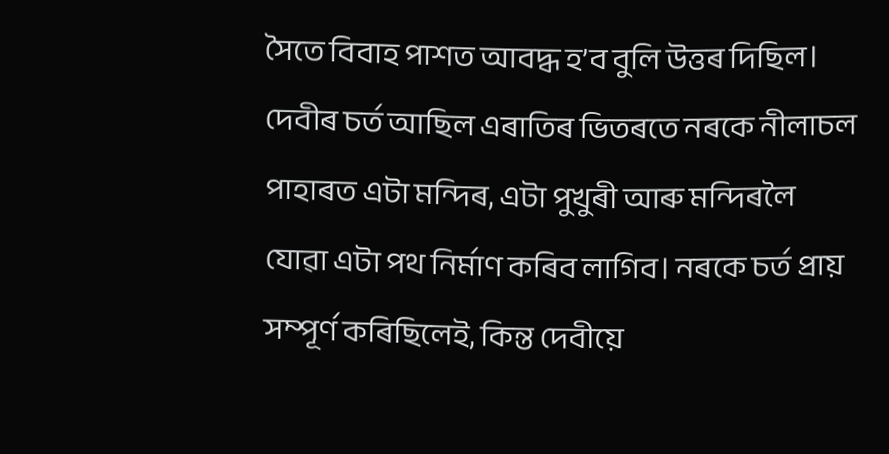সৈতে বিবাহ পাশত আবদ্ধ হ’ব বুলি উত্তৰ দিছিল। দেবীৰ চৰ্ত আছিল এৰাতিৰ ভিতৰতে নৰকে নীলাচল পাহাৰত এটা মন্দিৰ, এটা পুখুৰী আৰু মন্দিৰলৈ যোৱা এটা পথ নিৰ্মাণ কৰিব লাগিব। নৰকে চৰ্ত প্ৰায় সম্পূৰ্ণ কৰিছিলেই, কিন্ত দেবীয়ে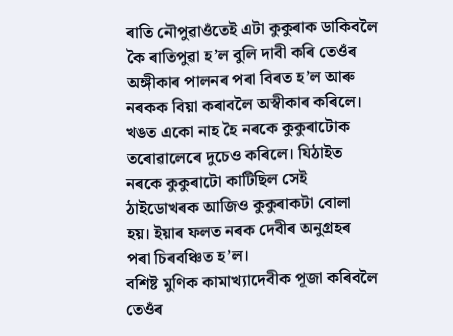ৰাতি নৌপুৱাওঁতেই এটা কুকুৰাক ডাকিবলৈ কৈ ৰাতিপুৱা হ’ল বুলি দাবী কৰি তেওঁৰ অঙ্গীকাৰ পালনৰ পৰা বিৰত হ’ল আৰু নৰকক বিয়া কৰাবলৈ অস্বীকাৰ কৰিলে। খঙত একো নাহ হৈ নৰকে কুকুৰাটোক তৰোৱালেৰে দুচেও কৰিলে। যিঠাইত নৰকে কুকুৰাটো কাটিছিল সেই ঠাইডোখৰক আজিও কুকুৰাকটা বোলা হয়। ইয়াৰ ফলত নৰক দেবীৰ অনুগ্ৰহৰ পৰা চিৰবঞ্চিত হ’ল।
বশিষ্ট মুণিক কামাখ্যাদেবীক পূজা কৰিবলৈ তেওঁৰ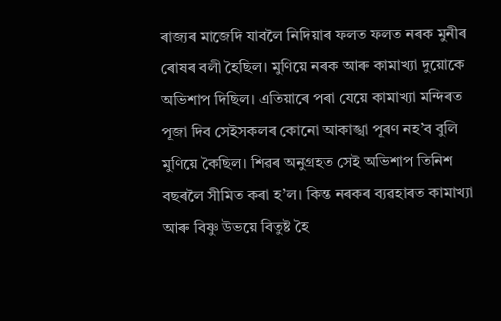ৰাজ্যৰ মাজেদি যাবলৈ নিদিয়াৰ ফলত ফলত নৰক মুনীৰ ৰোষৰ বলী হৈছিল। মুণিয়ে নৰক আৰু কামাখ্যা দুয়োকে অভিশাপ দিছিল। এতিয়াৰে পৰা যেয়ে কামাখ্যা মন্দিৰত পূজা দিব সেইসকলৰ কোনো আকাঙ্খা পূৰণ নহ’ব বুলি মুণিয়ে কৈছিল। শিৱৰ অনুগ্ৰহত সেই অভিশাপ তিনিশ বছৰলৈ সীমিত কৰা হ’ল। কিন্ত নৰকৰ ব্যৱহাৰত কামাখ্যা আৰু বিষ্ণু উভয়ে বিতুষ্ট হৈ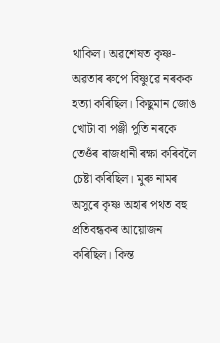থাকিল। অৱশেষত কৃষ্ণ-অৱতাৰ ৰুপে বিষ্ণুৱে নৰকক হত্যা কৰিছিল। কিছুমান জোঙ খোটা বা পঞ্জী পুতি নৰকে তেওঁৰ ৰাজধানী ৰক্ষা কৰিবলৈ চেষ্টা কৰিছিল। মুৰু নামৰ অসুৰে কৃষ্ণ অহাৰ পথত বহু প্ৰতিবন্ধকৰ আয়োজন কৰিছিল। কিন্ত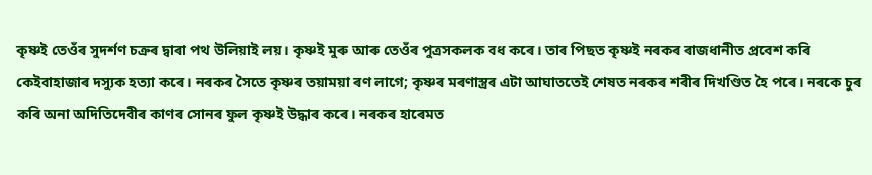কৃষ্ণই তেওঁৰ সুদৰ্শণ চক্ৰৰ দ্বাৰা পথ উলিয়াই লয়। কৃষ্ণই মুৰু আৰু তেওঁৰ পুত্ৰসকলক বধ কৰে। তাৰ পিছত কৃষ্ণই নৰকৰ ৰাজধানীত প্ৰবেশ কৰি কেইবাহাজাৰ দস্যুক হত্যা কৰে। নৰকৰ সৈতে কৃষ্ণৰ তয়াময়া ৰণ লাগে; কৃষ্ণৰ মৰণাস্ত্ৰৰ এটা আঘাততেই শেষত নৰকৰ শৰীৰ দিখণ্ডিত হৈ পৰে। নৰকে চুৰ কৰি অনা অদিতিদেবীৰ কাণৰ সোনৰ ফুল কৃষ্ণই উদ্ধাৰ কৰে। নৰকৰ হাৰেমত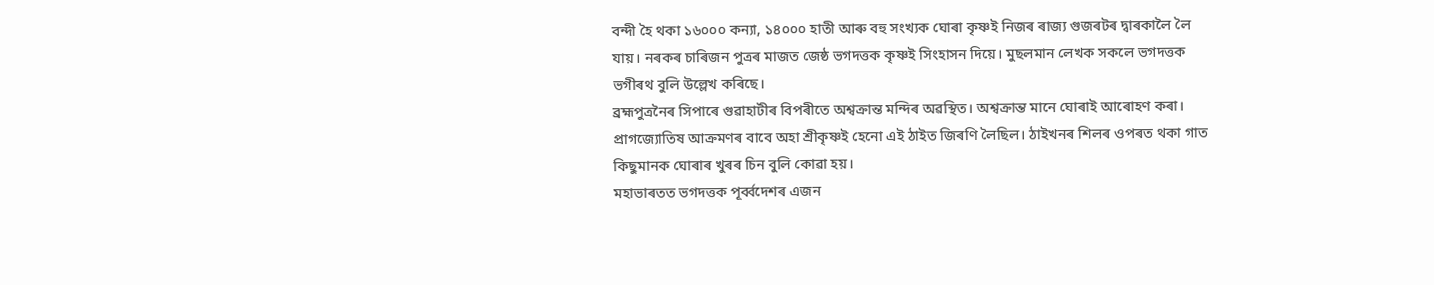বন্দী হৈ থকা ১৬০০০ কন্যা, ১৪০০০ হাতী আৰু বহু সংখ্যক ঘোৰা কৃষ্ণই নিজৰ ৰাজ্য গুজৰটৰ দ্বাৰকালৈ লৈ যায়। নৰকৰ চাৰিজন পুত্ৰৰ মাজত জেষ্ঠ ভগদত্তক কৃষ্ণই সিংহাসন দিয়ে। মুছলমান লেখক সকলে ভগদত্তক ভগীৰথ বুলি উল্লেখ কৰিছে।
ব্ৰহ্মপুত্ৰনৈৰ সিপাৰে গুৱাহাটীৰ বিপৰীতে অশ্বক্ৰান্ত মন্দিৰ অৱস্থিত। অশ্বক্ৰান্ত মানে ঘোৰাই আৰোহণ কৰা। প্ৰাগজ্যোতিষ আক্ৰমণৰ বাবে অহা শ্ৰীকৃষ্ণই হেনো এই ঠাইত জিৰণি লৈছিল। ঠাইখনৰ শিলৰ ওপৰত থকা গাত কিছুমানক ঘোৰাৰ খুৰৰ চিন বুলি কোৱা হয়।
মহাভাৰতত ভগদত্তক পূৰ্ব্বদেশৰ এজন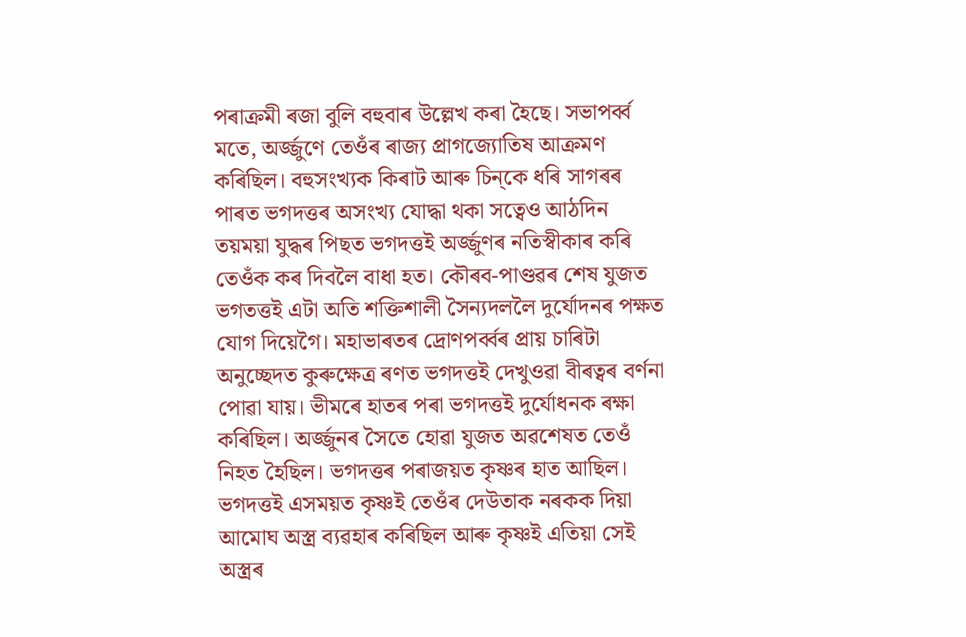পৰাক্ৰমী ৰজা বুলি বহুবাৰ উল্লেখ কৰা হৈছে। সভাপৰ্ব্ব মতে, অৰ্জ্জুণে তেওঁৰ ৰাজ্য প্ৰাগজ্যোতিষ আক্ৰমণ কৰিছিল। বহুসংখ্যক কিৰাট আৰু চিন্‌কে ধৰি সাগৰৰ পাৰত ভগদত্তৰ অসংখ্য যোদ্ধা থকা সত্বেও আঠদিন তয়ময়া যুদ্ধৰ পিছত ভগদত্তই অৰ্জ্জুণৰ নতিস্বীকাৰ কৰি তেওঁক কৰ দিবলৈ বাধা হত। কৌৰব-পাণ্ডৱৰ শেষ যুজত ভগতত্তই এটা অতি শক্তিশালী সৈন্যদললৈ দুৰ্যোদনৰ পক্ষত যোগ দিয়েগৈ। মহাভাৰতৰ দ্ৰোণপৰ্ব্বৰ প্ৰায় চাৰিটা অনুচ্ছেদত কুৰুক্ষেত্ৰ ৰণত ভগদত্তই দেখুওৱা বীৰত্বৰ বৰ্ণনা পোৱা যায়। ভীমৰে হাতৰ পৰা ভগদত্তই দুৰ্যোধনক ৰক্ষা কৰিছিল। অৰ্জ্জুনৰ সৈতে হোৱা যুজত অৱশেষত তেওঁ নিহত হৈছিল। ভগদত্তৰ পৰাজয়ত কৃষ্ণৰ হাত আছিল। ভগদত্তই এসময়ত কৃষ্ণই তেওঁৰ দেউতাক নৰকক দিয়া আমোঘ অস্ত্ৰ ব্যৱহাৰ কৰিছিল আৰু কৃষ্ণই এতিয়া সেই অস্ত্ৰৰ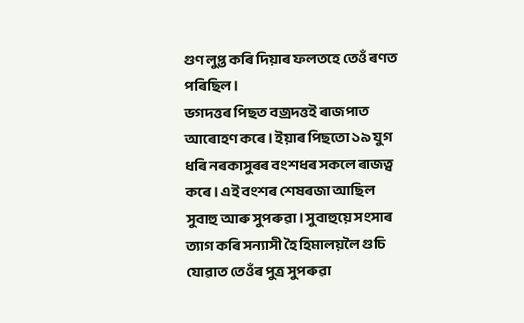গুণ লুপ্ত কৰি দিয়াৰ ফলতহে তেওঁ ৰণত পৰিছিল।
ভগদত্তৰ পিছত বজ্ৰদত্তই ৰাজপাত আৰোহণ কৰে। ইয়াৰ পিছতো ১৯ যুগ ধৰি নৰকাসুৰৰ বংশধৰ সকলে ৰাজত্ব কৰে। এই বংশৰ শেষৰজা আছিল সুবাহু আৰু সুপৰুৱা। সুবাহুয়ে সংসাৰ ত্যাগ কৰি সন্যাসী হৈ হিমালয়লৈ গুচি যোৱাত তেওঁৰ পুত্ৰ সুপৰুৱা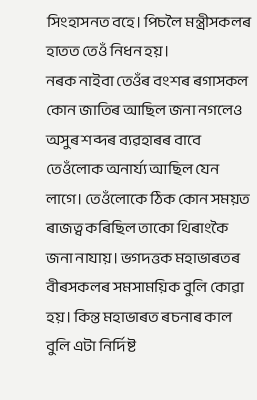সিংহাসনত বহে। পিচলৈ মন্ত্ৰীসকলৰ হাতত তেওঁ নিধন হয়।
নৰক নাইবা তেওঁৰ বংশৰ ৰগাসকল কোন জাতিৰ আছিল জনা নগলেও অসুৰ শব্দৰ ব্যৱহাৰৰ বাবে তেওঁলোক অনাৰ্য্য আছিল যেন লাগে। তেওঁলোকে ঠিক কোন সময়ত ৰাজত্ব কৰিছিল তাকো থিৰাংকৈ জনা নাযায়। ভগদত্তক মহাভাৰতৰ বীৰসকলৰ সমসাময়িক বুলি কোৱা হয়। কিন্ত মহাভাৰত ৰচনাৰ কাল বুলি এটা নিৰ্দিষ্ট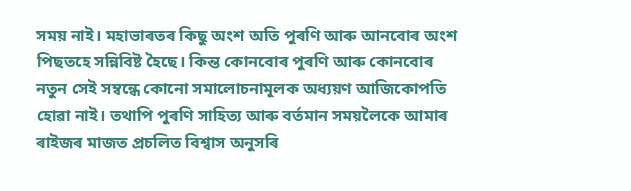সময় নাই। মহাভাৰতৰ কিছু অংশ অতি পুৰণি আৰু আনবোৰ অংশ পিছতহে সন্নিবিষ্ট হৈছে। কিন্ত কোনবোৰ পুৰণি আৰু কোনবোৰ নতুন সেই সম্বন্ধে কোনো সমালোচনামূলক অধ্যয়ণ আজিকোপতি হোৱা নাই। তথাপি পুৰণি সাহিত্য আৰু বৰ্তমান সময়লৈকে আমাৰ ৰাইজৰ মাজত প্ৰচলিত বিশ্বাস অনুসৰি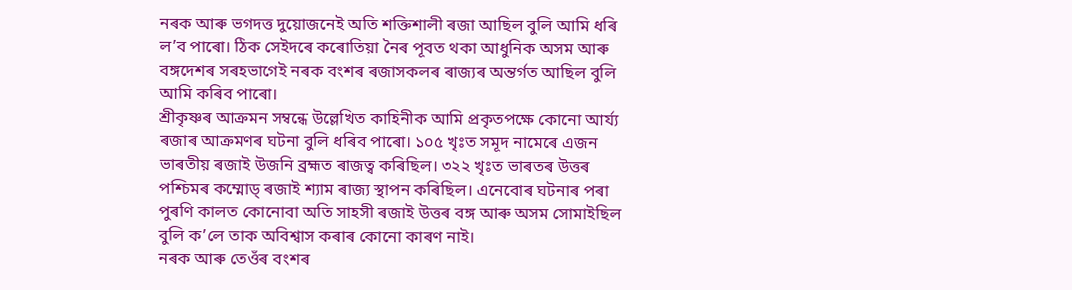নৰক আৰু ভগদত্ত দুয়োজনেই অতি শক্তিশালী ৰজা আছিল বুলি আমি ধৰি ল’ব পাৰো। ঠিক সেইদৰে কৰোতিয়া নৈৰ পূবত থকা আধুনিক অসম আৰু বঙ্গদেশৰ সৰহভাগেই নৰক বংশৰ ৰজাসকলৰ ৰাজ্যৰ অন্তৰ্গত আছিল বুলি আমি কৰিব পাৰো।
শ্ৰীকৃষ্ণৰ আক্ৰমন সম্বন্ধে উল্লেখিত কাহিনীক আমি প্ৰকৃতপক্ষে কোনো আৰ্য্য ৰজাৰ আক্ৰমণৰ ঘটনা বুলি ধৰিব পাৰো। ১০৫ খৃঃত সমূদ নামেৰে এজন ভাৰতীয় ৰজাই উজনি ব্ৰহ্মত ৰাজত্ব কৰিছিল। ৩২২ খৃঃত ভাৰতৰ উত্তৰ পশ্চিমৰ কম্মোড্‌ ৰজাই শ্যাম ৰাজ্য স্থাপন কৰিছিল। এনেবোৰ ঘটনাৰ পৰা পুৰণি কালত কোনোবা অতি সাহসী ৰজাই উত্তৰ বঙ্গ আৰু অসম সোমাইছিল বুলি ক’লে তাক অবিশ্বাস কৰাৰ কোনো কাৰণ নাই।
নৰক আৰু তেওঁৰ বংশৰ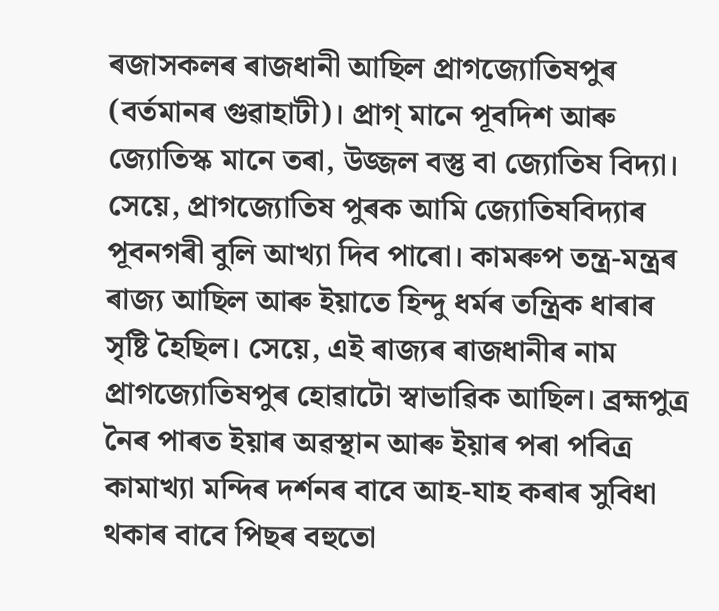ৰজাসকলৰ ৰাজধানী আছিল প্ৰাগজ্যোতিষপুৰ (বৰ্তমানৰ গুৱাহাটী)। প্ৰাগ্‌ মানে পূবদিশ আৰু জ্যোতিস্ক মানে তৰা, উজ্জল বস্তু বা জ্যোতিষ বিদ্যা। সেয়ে, প্ৰাগজ্যোতিষ পুৰক আমি জ্যোতিষবিদ্যাৰ পূবনগৰী বুলি আখ্যা দিব পাৰো। কামৰুপ তন্ত্ৰ-মন্ত্ৰৰ ৰাজ্য আছিল আৰু ইয়াতে হিন্দু ধৰ্মৰ তন্ত্ৰিক ধাৰাৰ সৃষ্টি হৈছিল। সেয়ে, এই ৰাজ্যৰ ৰাজধানীৰ নাম প্ৰাগজ্যোতিষপুৰ হোৱাটো স্বাভাৱিক আছিল। ব্ৰহ্মপুত্ৰ নৈৰ পাৰত ইয়াৰ অৱস্থান আৰু ইয়াৰ পৰা পবিত্ৰ কামাখ্যা মন্দিৰ দৰ্শনৰ বাবে আহ-যাহ কৰাৰ সুবিধা থকাৰ বাবে পিছৰ বহুতো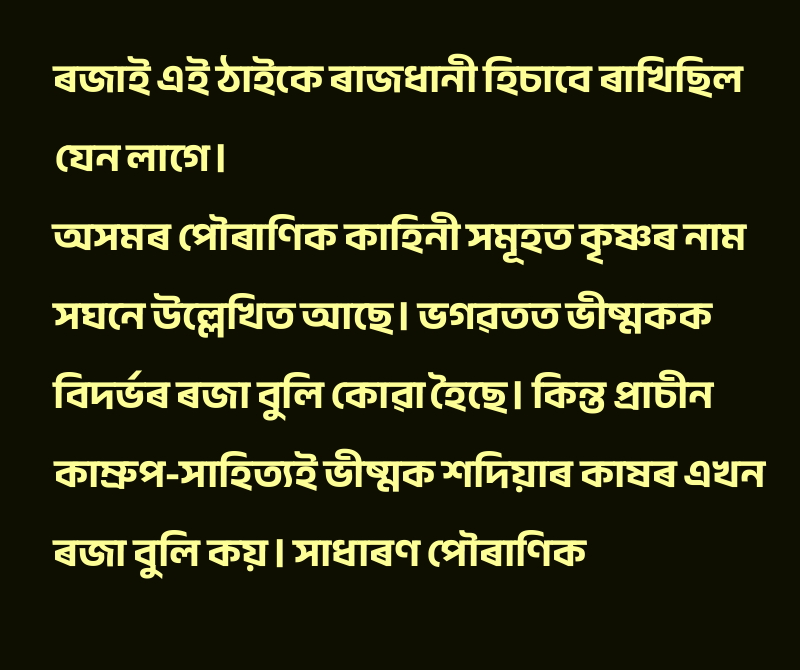ৰজাই এই ঠাইকে ৰাজধানী হিচাবে ৰাখিছিল যেন লাগে।
অসমৰ পৌৰাণিক কাহিনী সমূহত কৃষ্ণৰ নাম সঘনে উল্লেখিত আছে। ভগৱতত ভীষ্মকক বিদৰ্ভৰ ৰজা বুলি কোৱা হৈছে। কিন্ত প্ৰাচীন কাম্ৰুপ-সাহিত্যই ভীষ্মক শদিয়াৰ কাষৰ এখন ৰজা বুলি কয়। সাধাৰণ পৌৰাণিক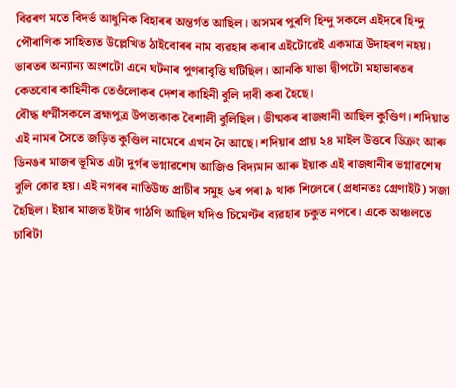বিৱৰণ মতে বিদৰ্ভ আধুনিক বিহাৰৰ অন্তৰ্গত আছিল। অসমৰ পুৰণি হিন্দু সকলে এইদৰে হিন্দু পৌৰাণিক সাহিত্যত উল্লেখিত ঠাইবোৰৰ নাম ব্যৱহাৰ কৰাৰ এইটোৱেই একমাত্ৰ উদাহৰণ নহয়। ভাৰতৰ অন্যান্য অংশটো এনে ঘটনাৰ পুণৰাবৃত্তি ঘটিছিল। আনকি যাভা দ্বীপটো মহাভাৰতৰ কেতবোৰ কাহিনীক তেওঁলোকৰ দেশৰ কাহিনী বুলি দাবী কৰা হৈছে।
বৌদ্ধ ধৰ্ম্মীসকলে ব্ৰহ্মপুত্ৰ উপত্যকাক বৈশালী বুলিছিল। ভীষ্মকৰ ৰাজধানী আছিল কুণ্ডিণ। শদিয়াত এই নামৰ সৈতে জড়িত কুণ্ডিল নামেৰে এখন নৈ আছে। শদিয়াৰ প্ৰায় ২৪ মাইল উত্তৰে ডিক্ৰং আৰু ডিনঙৰ মাজৰ ভূমিত এটা দুৰ্গৰ ভগ্নাৱশেষ আজিও বিদ্যমান আৰু ইয়াক এই ৰাজধানীৰ ভগ্নাৱশেষ বুলি কোৱ হয়। এই নগৰৰ নাতিউচ্চ প্ৰাচীৰ সমুহ ৬ৰ পৰা ৯ থাক শিলেৰে (প্ৰধানতঃ গ্ৰেণাইট) সজা হৈছিল। ইয়াৰ মাজত ইটাৰ গাঠণি আছিল যদিও চিমেণ্টৰ ব্যৱহাৰ চকুত নপৰে। একে অঞ্চলতে চাৰিটা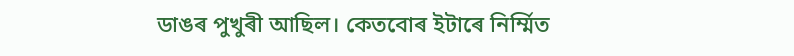ডাঙৰ পুখুৰী আছিল। কেতবোৰ ইটাৰে নিৰ্ম্মিত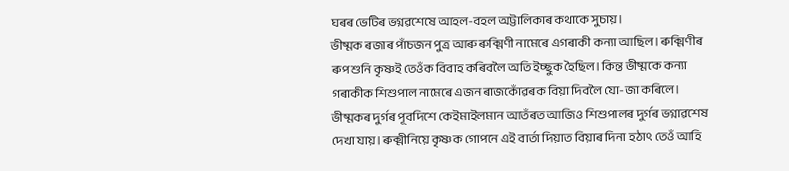ঘৰৰ ভেটিৰ ভগ্নৱশেষে আহল-বহল অট্টালিকাৰ কথাকে সুচায়।
ভীষ্মক ৰজাৰ পাঁচজন পুত্ৰ আৰু ৰুক্মিণী নামেৰে এগৰাকী কন্যা আছিল। ৰুক্মিণীৰ ৰুপ শুনি কৃষ্ণই তেওঁক বিবাহ কৰিবলৈ অতি ইচ্ছুক হৈছিল। কিন্ত ভীষ্মকে কন্যা গৰাকীক শিশুপাল নামেৰে এজন ৰাজকোঁৱৰক বিয়া দিবলৈ যো-জা কৰিলে। ভীষ্মকৰ দুৰ্গৰ পূবদিশে কেইমাইলমান আতঁৰত আজিও শিশুপালৰ দুৰ্গৰ ভগ্নাৱশেষ দেখা যায়। ৰুক্মীনিয়ে কৃষ্ণক গোপনে এই বাৰ্তা দিয়াত বিয়াৰ দিনা হঠাৎ তেওঁ আহি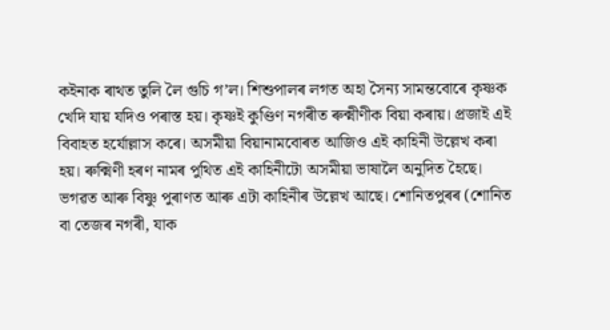কইনাক ৰাথত তুলি লৈ গুচি গ’ল। শিশুপালৰ লগত অহা সৈন্য সামন্তবোৰে কৃষ্ণক খেদি যায় যদিও পৰাস্ত হয়। কৃষ্ণই কুণ্ডিণ নগৰীত ৰুক্মীণীক বিয়া কৰায়। প্ৰজাই এই বিবাহত হৰ্যোল্লাস কৰে। অসমীয়া বিয়ানামবোৰত আজিও এই কাহিনী উল্লেখ কৰা হয়। ৰুক্মিণী হৰণ নামৰ পুথিত এই কাহিনীটো অসমীয়া ভাষালৈ অনুদিত হৈছে।
ভগৱত আৰু বিষ্ণু পুৰাণত আৰু এটা কাহিনীৰ উল্লেখ আছে। শোনিতপুৰৰ (শোনিত বা তেজৰ নগৰী, যাক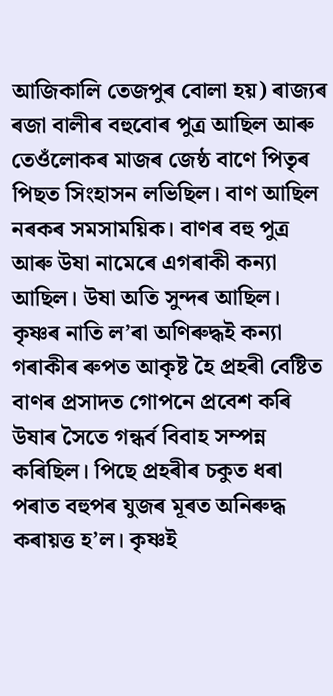আজিকালি তেজপুৰ বোলা হয়) ৰাজ্যৰ ৰজা বালীৰ বহুবোৰ পুত্ৰ আছিল আৰু তেওঁলোকৰ মাজৰ জেষ্ঠ বাণে পিতৃৰ পিছত সিংহাসন লভিছিল। বাণ আছিল নৰকৰ সমসাময়িক। বাণৰ বহু পুত্ৰ আৰু উষা নামেৰে এগৰাকী কন্যা আছিল। উষা অতি সুন্দৰ আছিল। কৃষ্ণৰ নাতি ল’ৰা অণিৰুদ্ধই কন্যা গৰাকীৰ ৰুপত আকৃষ্ট হৈ প্ৰহৰী বেষ্টিত বাণৰ প্ৰসাদত গোপনে প্ৰবেশ কৰি উষাৰ সৈতে গন্ধৰ্ব বিবাহ সম্পন্ন কৰিছিল। পিছে প্ৰহৰীৰ চকুত ধৰা পৰাত বহুপৰ যুজৰ মূৰত অনিৰুদ্ধ কৰায়ত্ত হ’ল। কৃষ্ণই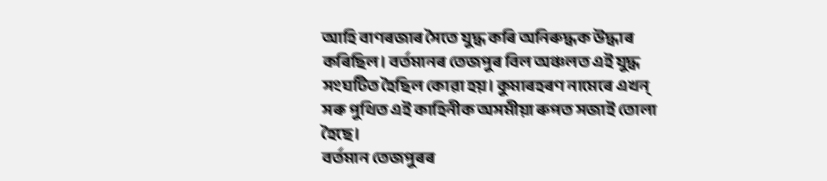আহি বাণৰজাৰ সৈতে যুদ্ধ কৰি অনিৰুদ্ধক উদ্ধাৰ কৰিছিল। বৰ্তমানৰ তেজপুৰ বিল অঞ্চলত এই যুদ্ধ সংঘটিত হৈছিল কোৱা হয়। কুমাৰহৰণ নামেৰে এখন্ সৰু পুথিত এই কাহিনীক অসমীয়া ৰুপত সজাই তোলা হৈছে।
বৰ্তমান তেজপুৰৰ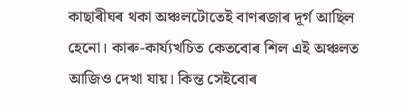কাছাৰীঘৰ থকা অঞ্চলটোতেই বাণৰজাৰ দূৰ্গ আছিল হেনো। কাৰু-কাৰ্য্যখচিত কেতবোৰ শিল এই অঞ্চলত আজিও দেখা যায়। কিন্ত সেইবোৰ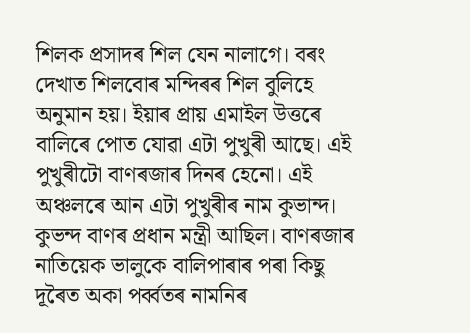শিলক প্ৰসাদৰ শিল যেন নালাগে। বৰং দেখাত শিলবোৰ মন্দিৰৰ শিল বুলিহে অনুমান হয়। ইয়াৰ প্ৰায় এমাইল উত্তৰে বালিৰে পোত যোৱা এটা পুখুৰী আছে। এই পুখুৰীটো বাণৰজাৰ দিনৰ হেনো। এই অঞ্চলৰে আন এটা পুখুৰীৰ নাম কুভান্দ। কুভন্দ বাণৰ প্ৰধান মন্ত্ৰী আছিল। বাণৰজাৰ নাতিয়েক ভালুকে বালিপাৰাৰ পৰা কিছু দূৰৈত অকা পৰ্ব্বতৰ নামনিৰ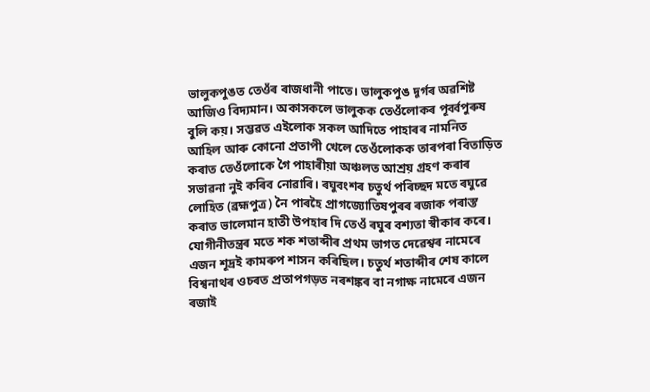ভালুকপুঙত তেওঁৰ ৰাজধানী পাতে। ভালুকপুঙ দূৰ্গৰ অৱশিষ্ট আজিও বিদ্যমান। অকাসকলে ভালুকক তেওঁলোকৰ পূৰ্ব্বপুৰুষ বুলি কয়। সম্ভৱত এইলোক সকল আদিতে পাহাৰৰ নামনিত আহিল আৰু কোনো প্ৰতাপী খেলে তেওঁলোকক তাৰপৰা বিতাড়িত কৰাত তেওঁলোকে গৈ পাহাৰীয়া অঞ্চলত আশ্ৰয় গ্ৰহণ কৰাৰ সভাৱনা নুই কৰিব নোৱাৰি। ৰঘুবংশৰ চতুৰ্থ পৰিচ্ছদ মতে ৰঘুৱে লোহিত (ব্ৰহ্মপুত্ৰ) নৈ পাৰহৈ প্ৰাগজ্যোতিষপুৰৰ ৰজাক পৰাস্ত কৰাত ভালেমান হাতী উপহাৰ দি তেওঁ ৰঘুৰ বশ্যতা স্বীকাৰ কৰে।
যোগীনীতন্ত্ৰৰ মতে শক শতাব্দীৰ প্ৰথম ভাগত দেৱেশ্বৰ নামেৰে এজন শূদ্ৰই কামৰুপ শাসন কৰিছিল। চতুৰ্থ শতাব্দীৰ শেষ কালে বিশ্বনাথৰ ওচৰত প্ৰতাপগড়ত নৰশঙ্কৰ বা নগাক্ষ নামেৰে এজন ৰজাই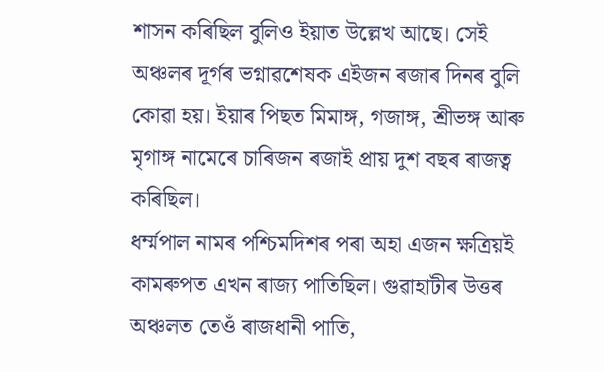শাসন কৰিছিল বুলিও ইয়াত উল্লেখ আছে। সেই অঞ্চলৰ দূৰ্গৰ ভগ্নাৱশেষক এইজন ৰজাৰ দিনৰ বুলি কোৱা হয়। ইয়াৰ পিছত মিমাঙ্গ, গজাঙ্গ, শ্ৰীভঙ্গ আৰু মৃগাঙ্গ নামেৰে চাৰিজন ৰজাই প্ৰায় দুশ বছৰ ৰাজত্ব কৰিছিল।
ধৰ্ম্মপাল নামৰ পশ্চিমদিশৰ পৰা অহা এজন ক্ষত্ৰিয়ই কামৰুপত এখন ৰাজ্য পাতিছিল। গুৱাহাটীৰ উত্তৰ অঞ্চলত তেওঁ ৰাজধানী পাতি,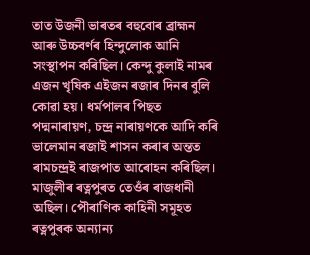তাত উজনী ভাৰতৰ বহুবোৰ ব্ৰাহ্মন আৰু উচ্চবৰ্ণৰ হিন্দুলোক আনি সংস্থাপন কৰিছিল। কেন্দু কুলাই নামৰ এজন খৃষিক এইজন ৰজাৰ দিনৰ বুলি কোৱা হয়। ধৰ্মপালৰ পিছত পদ্মনাৰায়ণ, চন্দ্ৰ নাৰায়ণকে আদি কৰি ভালেমান ৰজাই শাসন কৰাৰ অন্তত ৰামচন্দ্ৰই ৰাজপাত আৰোহন কৰিছিল। মাজুলীৰ ৰত্নপুৰত তেওঁৰ ৰাজধানী অছিল। পৌৰাণিক কাহিনী সমূহত ৰত্নপুৰক অন্যান্য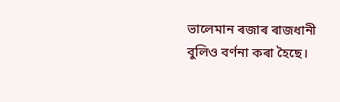ভালেমান ৰজাৰ ৰাজধানী বুলিও বৰ্ণনা কৰা হৈছে।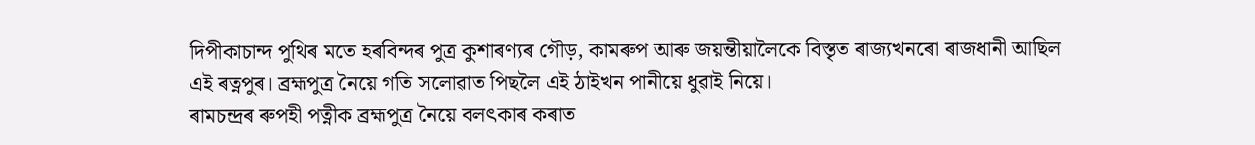দিপীকাচান্দ পুথিৰ মতে হৰবিন্দৰ পুত্ৰ কুশাৰণ্যৰ গৌড়, কামৰুপ আৰু জয়ন্তীয়ালৈকে বিস্তৃত ৰাজ্যখনৰো ৰাজধানী আছিল এই ৰত্নপুৰ। ব্ৰহ্মপুত্ৰ নৈয়ে গতি সলোৱাত পিছলৈ এই ঠাইখন পানীয়ে ধুৱাই নিয়ে।
ৰামচন্দ্ৰৰ ৰুপহী পত্নীক ব্ৰহ্মপুত্ৰ নৈয়ে বলৎকাৰ কৰাত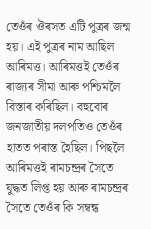তেওঁৰ ঔৰসত এটি পুত্ৰৰ জন্ম হয়। এই পুত্ৰৰ নাম আছিল আৰিমত্ত। আৰিমত্তই তেওঁৰ ৰাজ্যৰ সীমা আৰু পশ্চিমলৈ বিস্তাৰ কৰিছিল। বহুবোৰ জনজাতীয় দলপতিও তেওঁৰ হাতত পৰাস্ত হৈছিল। পিছলৈ আৰিমত্তই ৰামচন্দ্ৰৰ সৈতে যুদ্ধত লিপ্ত হয় আৰু ৰামচন্দ্ৰৰ সৈতে তেওঁৰ কি সম্বন্ধ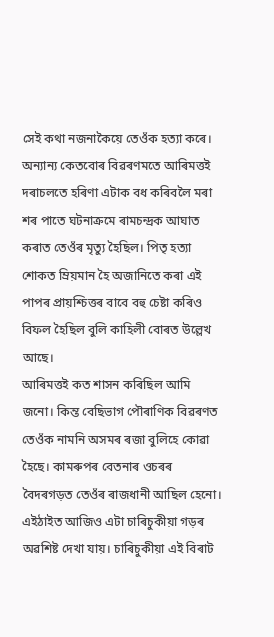সেই কথা নজনাকৈয়ে তেওঁক হত্যা কৰে। অন্যান্য কেতবোৰ বিৱৰণমতে আৰিমত্তই দৰাচলতে হৰিণা এটাক বধ কৰিবলৈ মৰা শৰ পাতে ঘটনাক্ৰমে ৰামচন্দ্ৰক আঘাত কৰাত তেওঁৰ মৃত্যু হৈছিল। পিতৃ হত্যা শোকত ম্ৰিয়মান হৈ অজানিতে কৰা এই পাপৰ প্ৰায়শ্চিত্তৰ বাবে বহু চেষ্টা কৰিও বিফল হৈছিল বুলি কাহিলী বোৰত উল্লেখ আছে।
আৰিমত্তই কত শাসন কৰিছিল আমি জনো। কিন্ত বেছিভাগ পৌৰাণিক বিৱৰণত তেওঁক নামনি অসমৰ ৰজা বুলিহে কোৱা হৈছে। কামৰুপৰ বেতনাৰ ওচৰৰ বৈদৰগড়ত তেওঁৰ ৰাজধানী আছিল হেনো। এইঠাইত আজিও এটা চাৰিচুকীয়া গড়ৰ অৱশিষ্ট দেখা যায়। চাৰিচুকীয়া এই বিৰাট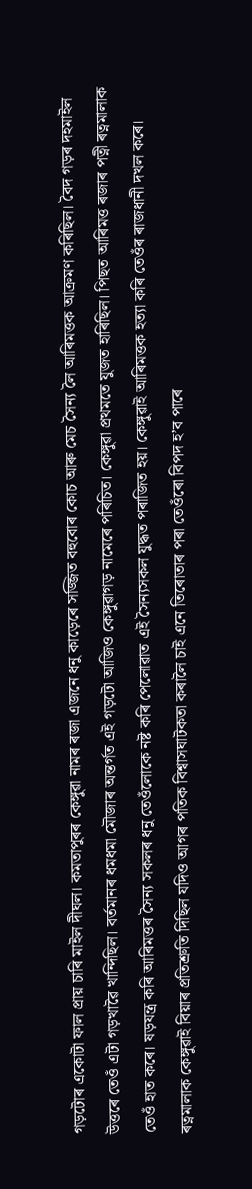গড়টোৰ একোটা ফাল প্ৰায় চাৰি মাইল দীঘল। কমতাপুৰৰ কেঙ্গুৱা নামৰ ৰজা এজনে ধনু কাড়েৰে সজ্জিত বহুবোৰ কোচ আৰু মেচ সৈন্য লৈ আৰিমত্তক আক্ৰমণ কৰিছিল। বৈদ গড়ৰ দহমাইল উত্তৰে তেওঁ এটা গড়খাৱৈ খান্দিছিল। বৰ্তমানৰ ধমধমা মৌজাৰ অন্তৰ্গত এই গড়টো আজিও কেঙ্গুৱাগড় নামেৰে পৰিচিত। কেঙ্গুৱা প্ৰথমতে যুজত হাৰিছিল। পিছত আৰিমত্ত ৰজাৰ পত্নী ৰত্নমালাক তেওঁ হাত কৰে। ষড়যন্ত্ৰ কৰি আৰিমত্তৰ সৈন্য সকলৰ ধনু তেওঁলোকে নষ্ট কৰি পেলোৱাত এই সৈন্যসকল যুদ্ধত পৰাজিত হয়। কেঙ্গুৱাই আৰিমত্তক হত্যা কৰি তেওঁৰ ৰাজধানী দখল কৰে। ৰত্নমালাক কেঙ্গুৱাই বিয়াৰ প্ৰতিশ্ৰুতি দিছিল যদিও আগৰ পতিক বিশ্বাসঘাটকতা কৰালৈ চাই এনে তিৰোতাৰ পৰা তেওঁৰো বিপদ হ’ব পাৰে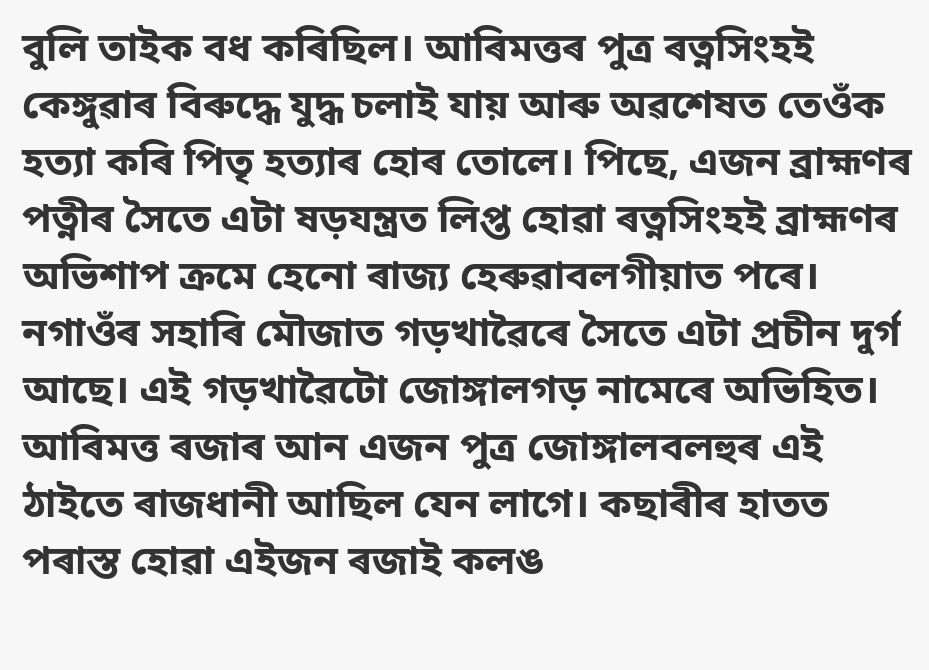বুলি তাইক বধ কৰিছিল। আৰিমত্তৰ পুত্ৰ ৰত্নসিংহই কেঙ্গুৱাৰ বিৰুদ্ধে যুদ্ধ চলাই যায় আৰু অৱশেষত তেওঁক হত্যা কৰি পিতৃ হত্যাৰ হোৰ তোলে। পিছে, এজন ব্ৰাহ্মণৰ পত্নীৰ সৈতে এটা ষড়যন্ত্ৰত লিপ্ত হোৱা ৰত্নসিংহই ব্ৰাহ্মণৰ অভিশাপ ক্ৰমে হেনো ৰাজ্য হেৰুৱাবলগীয়াত পৰে।
নগাওঁৰ সহাৰি মৌজাত গড়খাৱৈৰে সৈতে এটা প্ৰচীন দুৰ্গ আছে। এই গড়খাৱৈটো জোঙ্গালগড় নামেৰে অভিহিত। আৰিমত্ত ৰজাৰ আন এজন পুত্ৰ জোঙ্গালবলহুৰ এই ঠাইতে ৰাজধানী আছিল যেন লাগে। কছাৰীৰ হাতত পৰাস্ত হোৱা এইজন ৰজাই কলঙ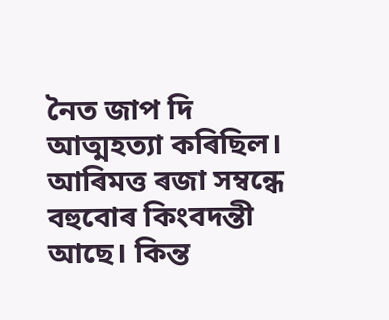নৈত জাপ দি আত্মহত্যা কৰিছিল।
আৰিমত্ত ৰজা সম্বন্ধে বহুবোৰ কিংবদন্তী আছে। কিন্ত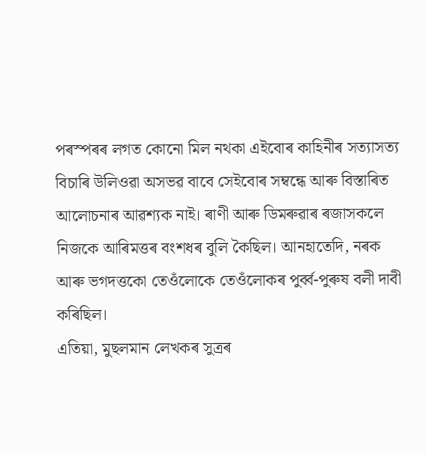পৰস্পৰৰ লগত কোনো মিল নথকা এইবোৰ কাহিনীৰ সত্যাসত্য বিচাৰি উলিওৱা অসভৱ বাবে সেইবোৰ সম্বন্ধে আৰু বিস্তাৰিত আলোচনাৰ আৱশ্যক নাই। ৰাণী আৰু ডিমৰুৱাৰ ৰজাসকলে নিজকে আৰিমত্তৰ বংশধৰ বুলি কৈছিল। আনহাতেদি, নৰক আৰু ভগদত্তকো তেওঁলোকে তেওঁলোকৰ পুৰ্ব্ব-পুৰুষ বলী দাবী কৰিছিল।
এতিয়া, মুছলমান লেখকৰ সুত্ৰৰ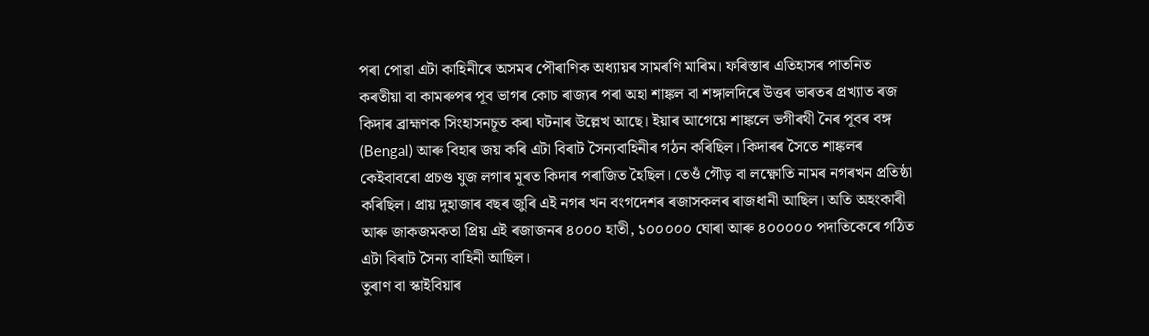পৰা পোৱা এটা কাহিনীৰে অসমৰ পৌৰাণিক অধ্যায়ৰ সামৰণি মাৰিম। ফৰিস্তাৰ এতিহাসৰ পাতনিত কৰতীয়া বা কামৰুপৰ পূব ভাগৰ কোচ ৰাজ্যৰ পৰা অহা শাঙ্কল বা শঙ্গালদিৰে উত্তৰ ভাৰতৰ প্ৰখ্যাত ৰজ কিদাৰ ব্ৰাহ্মণক সিংহাসনচূত কৰা ঘটনাৰ উল্লেখ আছে। ইয়াৰ আগেয়ে শাঙ্কলে ভগীৰথী নৈৰ পূবৰ বঙ্গ (Bengal) আৰু বিহাৰ জয় কৰি এটা বিৰাট সৈন্যবাহিনীৰ গঠন কৰিছিল। কিদাৰৰ সৈতে শাঙ্কলৰ কেইবাবৰো প্ৰচণ্ড যুজ লগাৰ মূৰত কিদাৰ পৰাজিত হৈছিল। তেওঁ গৌড় বা লক্ষ্ণোতি নামৰ নগৰখন প্ৰতিষ্ঠা কৰিছিল। প্ৰায় দুহাজাৰ বছৰ জুৰি এই নগৰ খন বংগদেশৰ ৰজাসকলৰ ৰাজধানী আছিল। অতি অহংকাৰী আৰু জাকজমকতা প্ৰিয় এই ৰজাজনৰ ৪০০০ হাতী, ১০০০০০ ঘোৰা আৰু ৪০০০০০ পদাতিকেৰে গঠিত এটা বিৰাট সৈন্য বাহিনী আছিল।
তুৰাণ বা স্কাইবিয়াৰ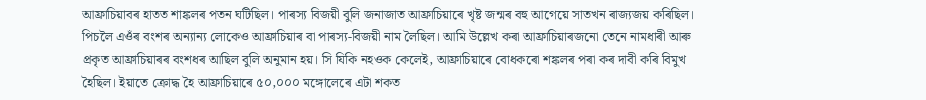আফ্ৰাচিয়াবৰ হাতত শাঙ্কলৰ পতন ঘটিছিল। পাৰস্য বিজয়ী বুলি জনাজাত আফ্ৰাচিয়াৰে খৃষ্ট জন্মৰ বহু আগেয়ে সাতখন ৰাজ্যজয় কৰিছিল। পিচলৈ এওঁৰ বংশৰ অন্যান্য লোকেও আফ্ৰাচিয়াৰ বা পাৰস্য-বিজয়ী নাম লৈছিল। আমি উল্লেখ কৰা আফ্ৰাচিয়াৰজনো তেনে নামধাৰী আৰু প্ৰকৃত আফ্ৰাচিয়াৰৰ বংশধৰ আছিল বুলি অনুমান হয়। সি যিকি নহওক কেলেই, আফ্ৰাচিয়াৰে বোধকৰো শঙ্কলৰ পৰা কৰ দাবী কৰি বিমুখ হৈছিল। ইয়াতে ক্ৰোদ্ধ হৈ আফ্ৰাচিয়াৰে ৫০,০০০ মঙ্গোলেৰে এটা শকত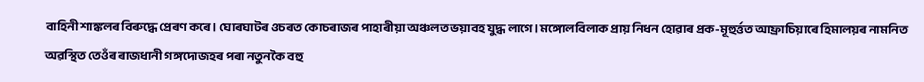বাহিনী শাঙ্কলৰ বিৰুদ্ধে প্ৰেৰণ কৰে। ঘোৰঘাটৰ ওচৰত কোচৰাজৰ পাহাৰীয়া অঞ্চলত ভয়াবহ যুদ্ধ লাগে। মঙ্গোলবিলাক প্ৰায় নিধন হোৱাৰ প্ৰক-মূহুৰ্ত্তত আফ্ৰাচিয়াৰে হিমালয়ৰ নামনিত অৱস্থিত তেওঁৰ ৰাজধানী গঙ্গদোজহৰ পৰা নতুনকৈ বহু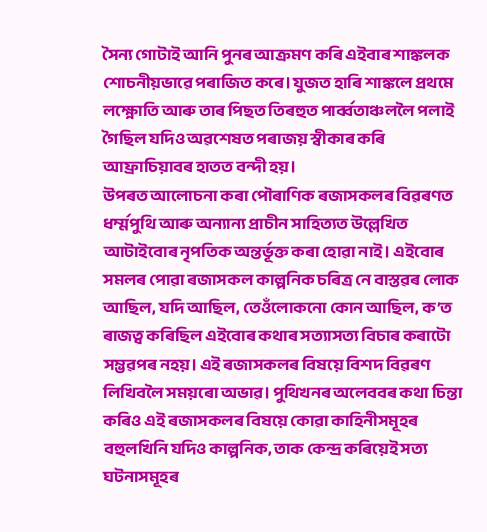সৈন্য গোটাই আনি পুনৰ আক্ৰমণ কৰি এইবাৰ শাঙ্কলক শোচনীয়ভাৱে পৰাজিত কৰে। যুজত হাৰি শাঙ্কলে প্ৰথমে লক্ষ্ণোতি আৰু তাৰ পিছত তিৰহুত পাৰ্ব্বতাঞ্চললৈ পলাই গৈছিল যদিও অৱশেষত পৰাজয় স্বীকাৰ কৰি আফ্ৰাচিয়াবৰ হাতত বন্দী হয়।
উপৰত আলোচনা কৰা পৌৰাণিক ৰজাসকলৰ বিৱৰণত ধৰ্ম্মপুথি আৰু অন্যান্য প্ৰাচীন সাহিত্যত উল্লেখিত আটাইবোৰ নৃপতিক অন্তৰ্ভূক্ত কৰা হোৱা নাই। এইবোৰ সমলৰ পোৱা ৰজাসকল কাল্পনিক চৰিত্ৰ নে বাস্তৱৰ লোক আছিল, যদি আছিল, তেওঁলোকনো কোন আছিল, ক’ত ৰাজত্ব কৰিছিল এইবোৰ কথাৰ সত্যাসত্য বিচাৰ কৰাটো সম্ভৱপৰ নহয়। এই ৰজাসকলৰ বিষয়ে বিশদ বিৱৰণ লিখিবলৈ সময়ৰো অভাৱ। পুথিখনৰ অলেববৰ কথা চিন্তা কৰিও এই ৰজাসকলৰ বিষয়ে কোৱা কাহিনীসমূহৰ বহুলখিনি যদিও কাল্পনিক, তাক কেন্দ্ৰ কৰিয়েই সত্য ঘটনাসমূহৰ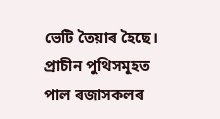ভেটি তৈয়াৰ হৈছে।
প্ৰাচীন পুথিসমূহত পাল ৰজাসকলৰ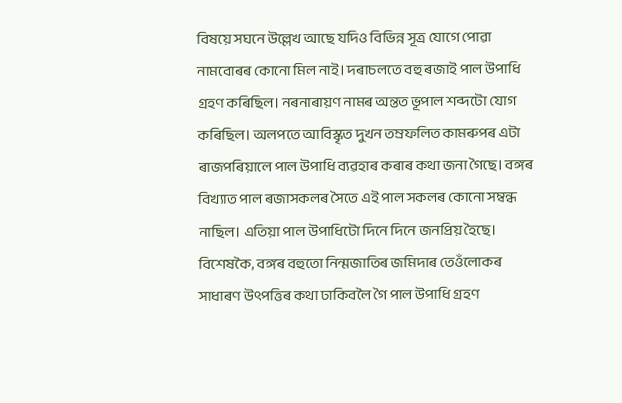বিষয়ে সঘনে উল্লেখ আছে যদিও বিভিন্ন সূত্ৰ যোগে পোৱা নামবোৰৰ কোনো মিল নাই। দৰাচলতে বহু ৰজাই পাল উপাধি গ্ৰহণ কৰিছিল। নৰনাৰায়ণ নামৰ অন্তত ভূপাল শব্দটো যোগ কৰিছিল। অলপতে আবিস্কৃত দুখন তম্ৰফলিত কামৰুপৰ এটা ৰাজপৰিয়ালে পাল উপাধি ব্যৱহাৰ কৰাৰ কথা জনা গৈছে। বঙ্গৰ বিখ্যাত পাল ৰজাসকলৰ সৈতে এই পাল সকলৰ কোনো সম্বন্ধ নাছিল। এতিয়া পাল উপাধিটো দিনে দিনে জনপ্ৰিয় হৈছে। বিশেষকৈ, বঙ্গৰ বহুতো নিন্মজাতিৰ জমিদাৰ তেওঁলোকৰ সাধাৰণ উৎপত্তিৰ কথা ঢাকিবলৈ গৈ পাল উপাধি গ্ৰহণ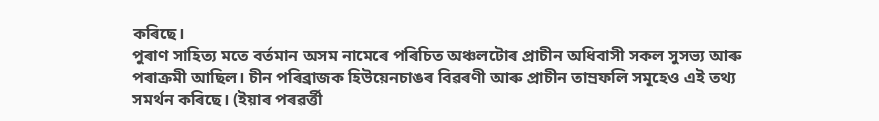কৰিছে।
পুৰাণ সাহিত্য মতে বৰ্তমান অসম নামেৰে পৰিচিত অঞ্চলটোৰ প্ৰাচীন অধিবাসী সকল সুসভ্য আৰু পৰাক্ৰমী আছিল। চীন পৰিব্ৰাজক হিউয়েনচাঙৰ বিৱৰণী আৰু প্ৰাচীন তাম্ৰফলি সমূহেও এই তথ্য সমৰ্থন কৰিছে। (ইয়াৰ পৰৱৰ্ত্তী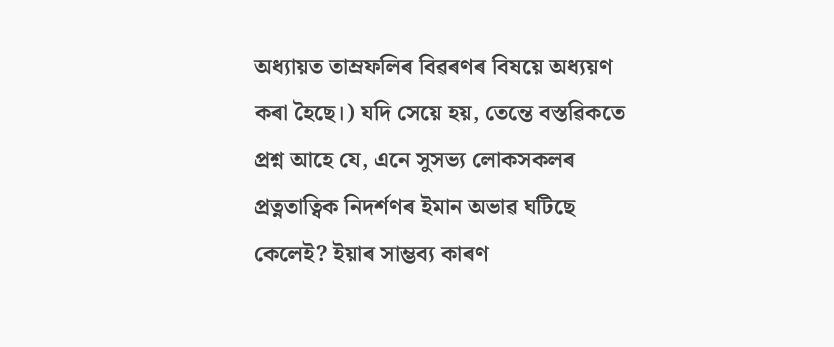অধ্যায়ত তাম্ৰফলিৰ বিৱৰণৰ বিষয়ে অধ্যয়ণ কৰা হৈছে।) যদি সেয়ে হয়, তেন্তে বস্তৱিকতে প্ৰশ্ন আহে যে, এনে সুসভ্য লোকসকলৰ প্ৰত্নতাত্বিক নিদৰ্শণৰ ইমান অভাৱ ঘটিছে কেলেই? ইয়াৰ সাম্ভব্য কাৰণ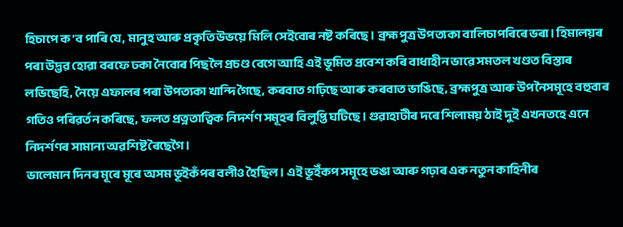হিচাপে ক’ব পাৰি যে, মানুহ আৰু প্ৰকৃতি উভয়ে মিলি সেইবোৰ নষ্ট কৰিছে। ব্ৰহ্মপুত্ৰ উপত্যকা বালিচাপৰিৰে ভৰা। হিমালয়ৰ পৰা উদ্ভৱ হোৱা বৰফে ঢকা নৈবোৰ পিছলৈ প্ৰচণ্ড বেগে আহি এই ভূমিত প্ৰবেশ কৰি বাধাহীন ভাৱে সমতল খণ্ডত বিস্তাৰ লভিছেহি, নৈয়ে এফালৰ পৰা উপত্যকা খান্দি গৈছে, কৰবাত গঢ়িছে আৰু কৰবাত ভাঙিছে, ব্ৰহ্মপুত্ৰ আৰু উপনৈসমূহে বহুবাৰ গতিও পৰিৱৰ্তন কৰিছে, ফলত প্ৰত্নতাত্বিক নিদৰ্শণ সমূহৰ বিলুপ্তি ঘটিছে। গুৱাহাটীৰ দৰে শিলাময় ঠাই দুই এখনতহে এনে নিদৰ্শণৰ সামান্য অৱশিষ্ট ৰৈছেগৈ।
ভালেমান দিনৰ মূৰে মূৰে অসম ভূইকঁপৰ বলীও হৈছিল। এই ভূইঁকপ সমূহে ভঙা আৰু গঢ়াৰ এক নতুন কাহিনীৰ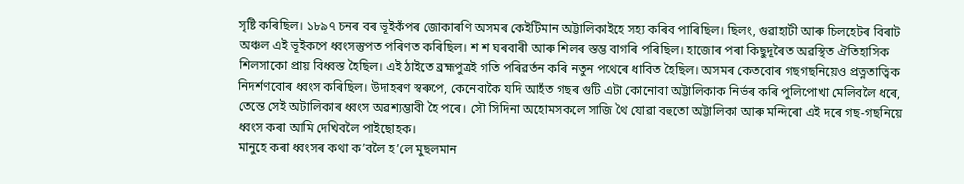সৃষ্টি কৰিছিল। ১৮৯৭ চনৰ বৰ ভূইকঁপৰ জোকাৰণি অসমৰ কেইটিমান অট্টালিকাইহে সহ্য কৰিব পাৰিছিল। ছিলং, গুৱাহাটী আৰু চিলহেটৰ বিৰাট অঞ্চল এই ভূইকপে ধ্বংসস্তুপত পৰিণত কৰিছিল। শ শ ঘৰবাৰী আৰু শিলৰ স্তম্ভ বাগৰি পৰিছিল। হাজোৰ পৰা কিছুদূৰৈত অৱস্থিত ঐতিহাসিক শিলসাকো প্ৰায় বিধ্বস্ত হৈছিল। এই ঠাইতে ব্ৰহ্মপুত্ৰই গতি পৰিৱৰ্তন কৰি নতুন পথেৰে ধাবিত হৈছিল। অসমৰ কেতবোৰ গছগছনিয়েও প্ৰত্নতাত্বিক নিদৰ্শণবোৰ ধ্বংস কৰিছিল। উদাহৰণ স্বৰুপে, কেনেবাকৈ যদি আহঁত গছৰ গুটি এটা কোনোবা অট্টালিকাক নিৰ্ভৰ কৰি পুলিপোখা মেলিবলৈ ধৰে, তেন্তে সেই অটালিকাৰ ধ্বংস অৱশ্যম্ভাবী হৈ পৰে। সৌ সিদিনা অহোমসকলে সাজি থৈ যোৱা বহুতো অট্টালিকা আৰু মন্দিৰো এই দৰে গছ-গছনিয়ে ধ্বংস কৰা আমি দেখিবলৈ পাইছোহক।
মানুহে কৰা ধ্বংসৰ কথা ক’বলৈ হ’লে মুছলমান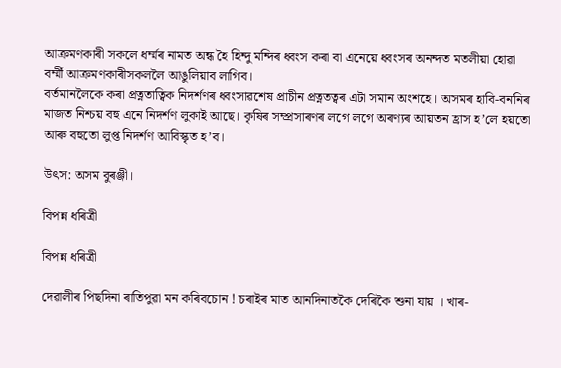আক্ৰমণকাৰী সকলে ধৰ্ম্মৰ নামত অন্ধ হৈ হিন্দু মন্দিৰ ধ্বংস কৰা বা এনেয়ে ধ্বংসৰ অনন্দত মতলীয়া হোৱা বৰ্ম্মী আক্ৰমণকাৰীসকললৈ আঙুলিয়াব লাগিব।
বৰ্তমানলৈকে কৰা প্ৰত্নতাত্বিক নিদৰ্শণৰ ধ্বংসাৱশেষ প্ৰাচীন প্ৰত্নতত্বৰ এটা সমান অংশহে। অসমৰ হাবি-বননিৰ মাজত নিশ্চয় বহু এনে নিদৰ্শণ লুকাই আছে। কৃষিৰ সম্প্ৰসাৰণৰ লগে লগে অৰণ্যৰ আয়তন হ্ৰাস হ’লে হয়তো আৰু বহুতো লুপ্ত নিদৰ্শণ আবিস্কৃত হ’ব।

উৎস: অসম বুৰঞ্জী।

বিপন্ন ধৰিত্ৰী

বিপন্ন ধৰিত্ৰী

দেৱালীৰ পিছদিনা ৰাতিপুৱা মন কৰিবচোন ! চৰাইৰ মাত আনদিনাতকৈ দেৰিকৈ শুনা যায় । খাৰ-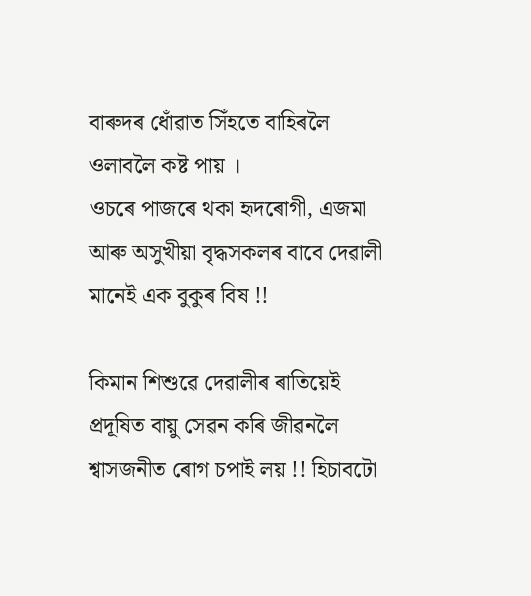বাৰুদৰ ধোঁৱাত সিঁহতে বাহিৰলৈ ওলাবলৈ কষ্ট পায় ।
ওচৰে পাজৰে থকা হৃদৰোগী, এজমা আৰু অসুখীয়া বৃদ্ধসকলৰ বাবে দেৱালী মানেই এক বুকুৰ বিষ !!

কিমান শিশুৱে দেৱালীৰ ৰাতিয়েই প্ৰদূষিত বায়ু সেৱন কৰি জীৱনলৈ শ্বাসজনীত ৰোগ চপাই লয় !! হিচাবটো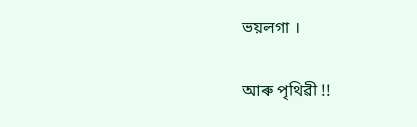ভয়লগা ।

আৰু পৃথিৱী !!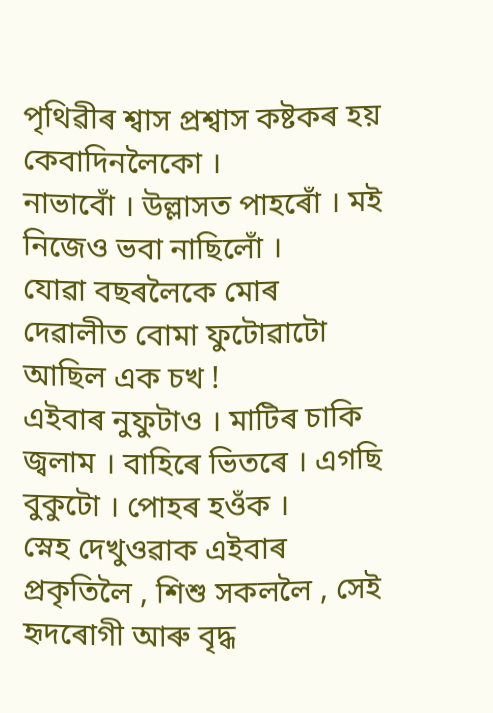পৃথিৱীৰ শ্বাস প্ৰশ্বাস কষ্টকৰ হয় কেবাদিনলৈকো ।
নাভাবোঁ । উল্লাসত পাহৰোঁ । মই নিজেও ভবা নাছিলোঁ ।
যোৱা বছৰলৈকে মোৰ দেৱালীত বোমা ফুটোৱাটো আছিল এক চখ !
এইবাৰ নুফুটাও । মাটিৰ চাকি জ্বলাম । বাহিৰে ভিতৰে । এগছি বুকুটো । পোহৰ হওঁক ।
স্নেহ দেখুওৱাক এইবাৰ প্ৰকৃতিলৈ , শিশু সকললৈ , সেই হৃদৰোগী আৰু বৃদ্ধ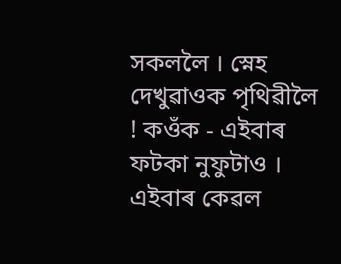সকললৈ । স্নেহ দেখুৱাওক পৃথিৱীলৈ ! কওঁক - এইবাৰ ফটকা নুফুটাও ।
এইবাৰ কেৱল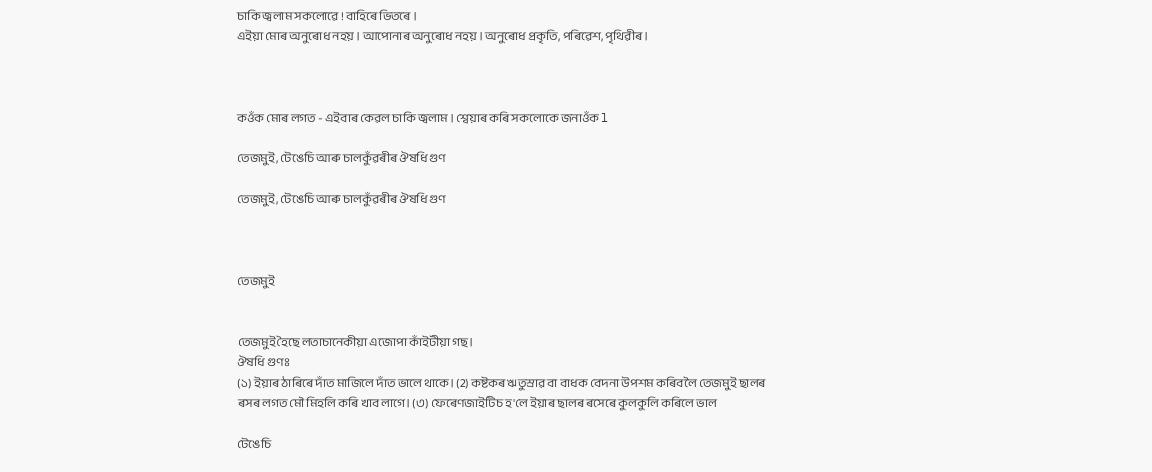চাকি জ্বলাম সকলোৱে ! বাহিৰে ভিতৰে ।
এইয়া মোৰ অনুৰোধ নহয় । আপোনাৰ অনুৰোধ নহয় । অনুৰোধ প্ৰকৃতি, পৰিৱেশ, পৃথিৱীৰ ।



কওঁক মোৰ লগত - এইবাৰ কেৱল চাকি জ্বলাম । শ্বেয়াৰ কৰি সকলোকে জনাওঁক l

তেজমুই, টেঙেচি আৰু চালকুঁৱৰীৰ ঔষধি গুণ

তেজমুই, টেঙেচি আৰু চালকুঁৱৰীৰ ঔষধি গুণ



তেজমুই


তেজমুই হৈছে লতাচানেকীয়া এজোপা কাঁইটীয়া গছ।
ঔষধি গুণঃ
(১) ইয়াৰ ঠাৰিৰে দাঁত মাজিলে দাঁত ভালে থাকে। (2) কষ্টকৰ ঋতুস্ৰাৱ বা বাধক বেদনা উপশম কৰিবলৈ তেজমুই ছালৰ ৰসৰ লগত মৌ মিহলি কৰি খাব লাগে। (৩) ফেৰেণজাইটিচ হ'লে ইয়াৰ ছালৰ ৰসেৰে কুলকুলি কৰিলে ভাল

টেঙেচি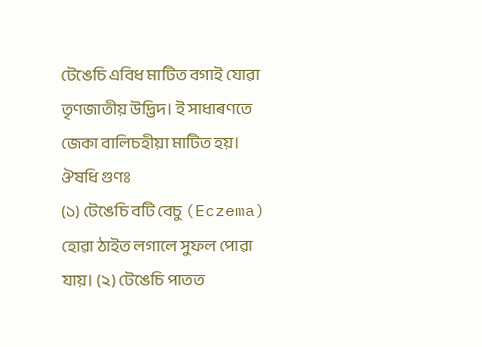টেঙেচি এবিধ মাটিত বগাই যোৱা তৃণজাতীয় উদ্ভিদ। ই সাধাৰণতে জেকা বালিচহীয়া মাটিত হয়।
ঔষধি গুণঃ
(১) টেঙেচি বটি বেচু (Eczema) হোৱা ঠাইত লগালে সুফল পোৱা যায়। (২) টেঙেচি পাতত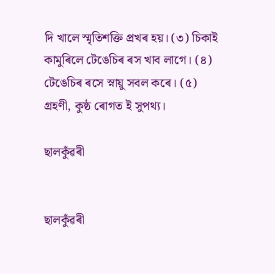দি খালে স্মৃতিশক্তি প্ৰখৰ হয়। (৩) চিকাই কামুৰিলে টেঙেচিৰ ৰস খাব লাগে। (৪) টেঙেচিৰ ৰসে স্নায়ু সবল কৰে। (৫) গ্ৰহণী, কুষ্ঠ ৰোগত ই সুপথ্য।

ছালকুঁৱৰী


ছালকুঁৱৰী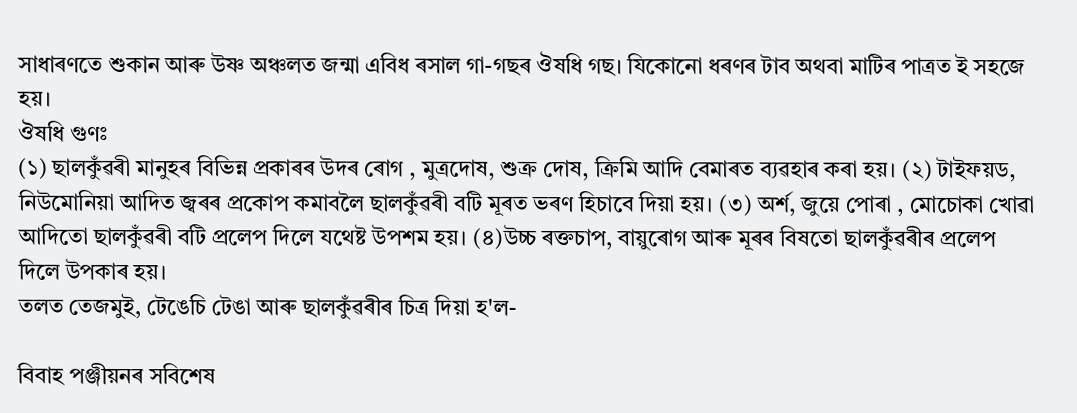সাধাৰণতে শুকান আৰু উষ্ণ অঞ্চলত জন্মা এবিধ ৰসাল গা-গছৰ ঔষধি গছ। যিকোনো ধৰণৰ টাব অথবা মাটিৰ পাত্ৰত ই সহজে হয়।
ঔষধি গুণঃ
(১) ছালকুঁৱৰী মানুহৰ বিভিন্ন প্ৰকাৰৰ উদৰ ৰোগ , মুত্ৰদোষ, শুক্ৰ দোষ, ক্ৰিমি আদি বেমাৰত ব্যৱহাৰ কৰা হয়। (২) টাইফয়ড, নিউমোনিয়া আদিত জ্বৰৰ প্ৰকোপ কমাবলৈ ছালকুঁৱৰী বটি মূৰত ভৰণ হিচাবে দিয়া হয়। (৩) অৰ্শ, জুয়ে পোৰা , মোচোকা খোৱা আদিতো ছালকুঁৱৰী বটি প্ৰলেপ দিলে যথেষ্ট উপশম হয়। (৪)উচ্চ ৰক্তচাপ, বায়ুৰোগ আৰু মূৰৰ বিষতো ছালকুঁৱৰীৰ প্ৰলেপ দিলে উপকাৰ হয়।
তলত তেজমুই, টেঙেচি টেঙা আৰু ছালকুঁৱৰীৰ চিত্ৰ দিয়া হ'ল-

বিবাহ পঞ্জীয়নৰ সবিশেষ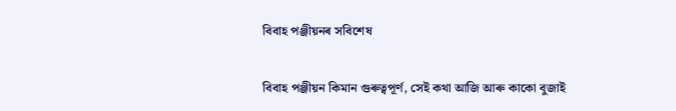বিবাহ পঞ্জীয়নৰ সবিশেষ

বিবাহ পঞ্জীয়ন কিমান গুৰুত্বপূৰ্ণ, সেই কথা আজি আৰু কাকো বুজাই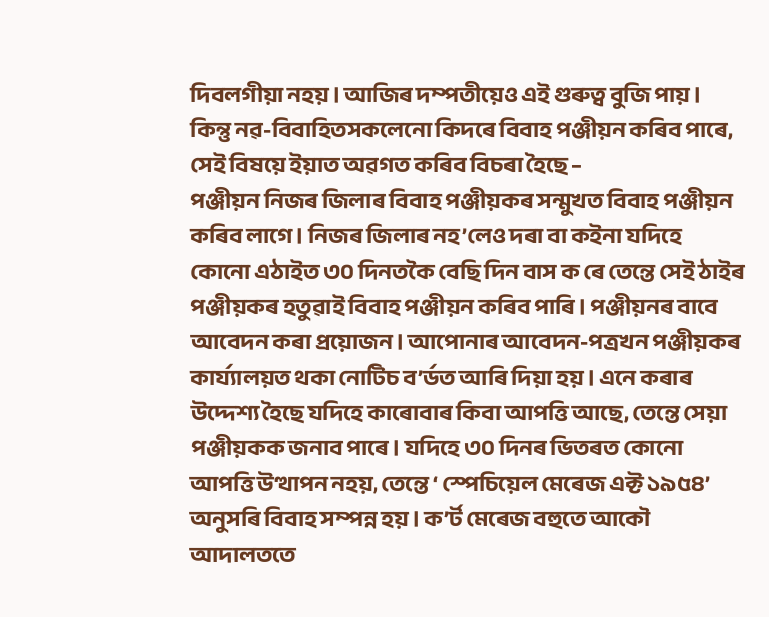দিবলগীয়া নহয়। আজিৰ দম্পতীয়েও এই গুৰুত্ব বুজি পায়। কিন্তু নৱ-বিবাহিতসকলেনো কিদৰে বিবাহ পঞ্জীয়ন কৰিব পাৰে, সেই বিষয়ে ইয়াত অৱগত কৰিব বিচৰা হৈছে –
পঞ্জীয়ন নিজৰ জিলাৰ বিবাহ পঞ্জীয়কৰ সন্মুখত বিবাহ পঞ্জীয়ন কৰিব লাগে। নিজৰ জিলাৰ নহ’লেও দৰা বা কইনা যদিহে কোনো এঠাইত ৩০ দিনতকৈ বেছি দিন বাস ক ৰে তেন্তে সেই ঠাইৰ পঞ্জীয়কৰ হতুৱাই বিবাহ পঞ্জীয়ন কৰিব পাৰি। পঞ্জীয়নৰ বাবে আবেদন কৰা প্ৰয়োজন। আপোনাৰ আবেদন-পত্ৰখন পঞ্জীয়কৰ কাৰ্য্যালয়ত থকা নোটিচ ব’ৰ্ডত আৰি দিয়া হয়। এনে কৰাৰ উদ্দেশ্য হৈছে যদিহে কাৰোবাৰ কিবা আপত্তি আছে, তেন্তে সেয়া পঞ্জীয়কক জনাব পাৰে। যদিহে ৩০ দিনৰ ভিতৰত কোনো আপত্তি উত্থাপন নহয়, তেন্তে ‘ স্পেচিয়েল মেৰেজ এক্ট ১৯৫৪’ অনুসৰি বিবাহ সম্পন্ন হয়। ক’ৰ্ট মেৰেজ বহুতে আকৌ আদালততে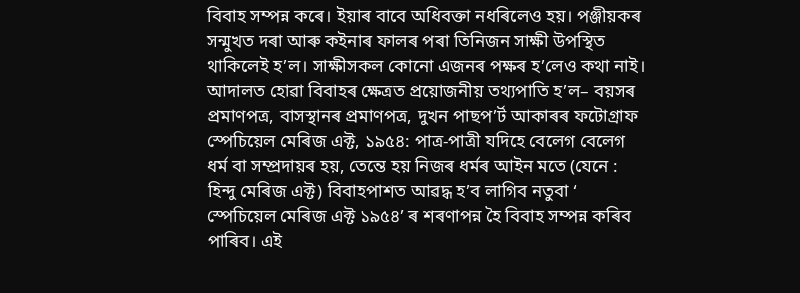বিবাহ সম্পন্ন কৰে। ইয়াৰ বাবে অধিবক্তা নধৰিলেও হয়। পঞ্জীয়কৰ সন্মুখত দৰা আৰু কইনাৰ ফালৰ পৰা তিনিজন সাক্ষী উপস্থিত থাকিলেই হ’ল। সাক্ষীসকল কোনো এজনৰ পক্ষৰ হ’লেও কথা নাই। আদালত হোৱা বিবাহৰ ক্ষেত্ৰত প্ৰয়োজনীয় তথ্যপাতি হ’ল– বয়সৰ প্ৰমাণপত্ৰ, বাসস্থানৰ প্ৰমাণপত্ৰ, দুখন পাছপ’ৰ্ট আকাৰৰ ফটোগ্ৰাফ
স্পেচিয়েল মেৰিজ এক্ট, ১৯৫৪: পাত্ৰ-পাত্ৰী যদিহে বেলেগ বেলেগ ধৰ্ম বা সম্প্ৰদায়ৰ হয়, তেন্তে হয় নিজৰ ধৰ্মৰ আইন মতে (যেনে : হিন্দু মেৰিজ এক্ট) বিবাহপাশত আৱদ্ধ হ’ব লাগিব নতুবা ‘ স্পেচিয়েল মেৰিজ এক্ট ১৯৫৪’ ৰ শৰণাপন্ন হৈ বিবাহ সম্পন্ন কৰিব পাৰিব। এই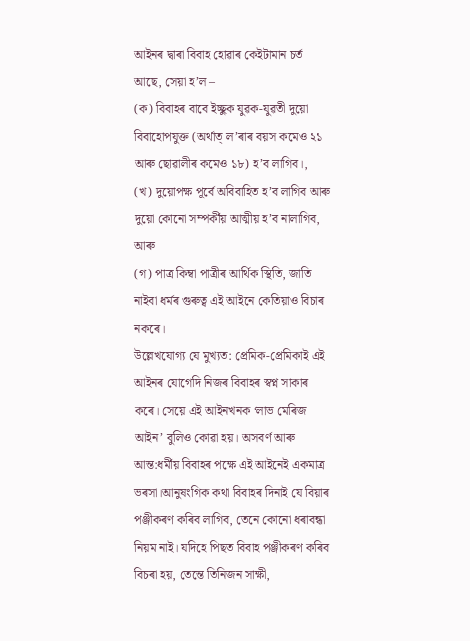আইনৰ দ্বাৰা বিবাহ হোৱাৰ কেইটামান চৰ্ত আছে, সেয়া হ’ল –
(ক) বিবাহৰ বাবে ইচ্ছুক যুৱক-যুৱতী দুয়ো বিবাহোপযুক্ত (অৰ্থাত্‌ ল’ৰাৰ বয়স কমেও ২১ আৰু ছোৱালীৰ কমেও ১৮) হ’ব লাগিব।,
(খ) দুয়োপক্ষ পূৰ্বে অবিবাহিত হ’ব লাগিব আৰু দুয়ো কোনো সম্পৰ্কীয় আত্মীয় হ’ব নালাগিব, আৰু
(গ) পাত্ৰ কিম্বা পাত্ৰীৰ আৰ্থিক স্থিতি, জাতি নাইবা ধৰ্মৰ গুৰুত্ব এই আইনে কেতিয়াও বিচাৰ নকৰে।
উল্লেখযোগ্য যে মুখ্যত: প্ৰেমিক-প্ৰেমিকাই এই আইনৰ যোগেদি নিজৰ বিবাহৰ স্বপ্ন সাকাৰ কৰে। সেয়ে এই আইনখনক ‘লাভ মেৰিজ আইন’ বুলিও কোৱা হয়। অসবৰ্ণ আৰু আন্ত:ধৰ্মীয় বিবাহৰ পক্ষে এই আইনেই একমাত্ৰ ভৰসা।আনুষংগিক কথা বিবাহৰ দিনাই যে বিয়াৰ পঞ্জীকৰণ কৰিব লাগিব, তেনে কোনো ধৰাবন্ধা নিয়ম নাই। যদিহে পিছত বিবাহ পঞ্জীকৰণ কৰিব বিচৰা হয়, তেন্তে তিনিজন সাক্ষী,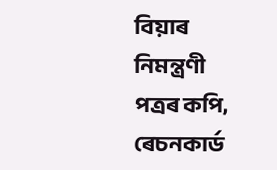বিয়াৰ নিমন্ত্ৰণী পত্ৰৰ কপি, ৰেচনকাৰ্ড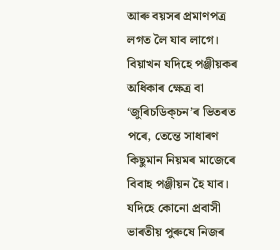আৰু বয়সৰ প্ৰমাণপত্ৰ লগত লৈ যাব লাগে। বিয়াখন যদিহে পঞ্জীয়কৰ অধিকাৰ ক্ষেত্ৰ বা ‘জুৰিচডিক্‌চন’ৰ ভিতৰত পৰে, তেন্তে সাধাৰণ কিছুমান নিয়মৰ মাজেৰে বিবাহ পঞ্জীয়ন হৈ যাব।
যদিহে কোনো প্ৰবাসী ভাৰতীয় পুৰুষে নিজৰ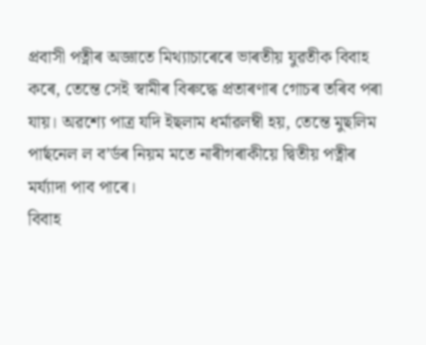প্ৰবাসী পত্নীৰ অজ্ঞাতে মিথ্যাচাৰেৰে ভাৰতীয় যুৱতীক বিবাহ কৰে, তেন্তে সেই স্বামীৰ বিৰুদ্ধে প্ৰতাৰণাৰ গোচৰ তৰিব পৰা যায়। অৱশ্যে পাত্ৰ যদি ইছলাম ধৰ্মাৱলম্বী হয়, তেন্তে মুছলিম পাৰ্ছনেল ল ব’ৰ্ডৰ নিয়ম মতে নাৰীগৰাকীয়ে দ্বিতীয় পত্নীৰ মৰ্য্যাদা পাব পাৰে।
বিবাহ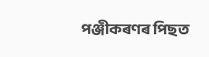পঞ্জীকৰণৰ পিছত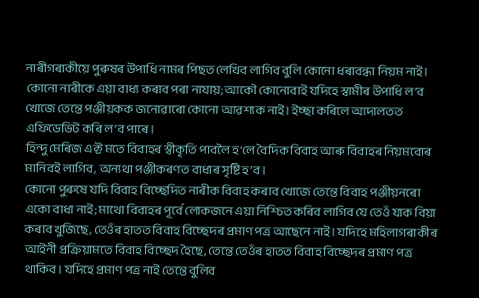নাৰীগৰাকীয়ে পুৰুষৰ উপাধি নামৰ পিছত লেখিব লাগিব বুলি কোনো ধৰাবন্ধা নিয়ম নাই। কোনো নাৰীকে এয়া বাধ্য কৰাব পৰা নাযায়; আকৌ কোনোবাই যদিহে স্বামীৰ উপাধি ল’ব খোজে তেন্তে পঞ্জীয়কক জনোৱাৰো কোনো আৱশ্যক নাই। ইচ্ছা কৰিলে আদালতত এফিডেভিট কৰি ল’ব পাৰে।
হিন্দু মেৰিজ এক্ট মতে বিবাহৰ স্বীকৃতি পাবলৈ হ’লে বৈদিক বিবাহ আৰু বিবাহৰ নিয়মবোৰ মানিবই লাগিব, অন্যথা পঞ্জীকৰণত বাধাৰ সৃষ্টি হ’ব।
কোনো পুৰুষে যদি বিবাহ বিচ্ছেদিত নাৰীক বিবাহ কৰাব খোজে তেন্তে বিবাহ পঞ্জীয়নৰো একো বাধা নাই; মাথো বিবাহৰ পূৰ্বে লোকজনে এয়া নিশ্চিত কৰিব লাগিব যে তেওঁ যাক বিয়া কৰাব খুজিছে, তেওঁৰ হাতত বিবাহ বিচ্ছেদৰ প্ৰমাণ পত্ৰ আছেনে নাই। যদিহে মহিলাগৰাকীৰ আইনী প্ৰক্ৰিয়ামতে বিবাহ বিচ্ছেদ হৈছে, তেন্তে তেওঁৰ হাতত বিবাহ বিচ্ছেদৰ প্ৰমাণ পত্ৰ থাকিব। যদিহে প্ৰমাণ পত্ৰ নাই তেন্তে বুলিব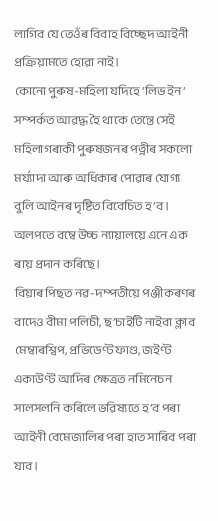লাগিব যে তেওঁৰ বিবাহ বিচ্ছেদ আইনী প্ৰক্ৰিয়ামতে হোৱা নাই।
কোনো পুৰুষ-মহিলা যদিহে ‘লিভ ইন’ সম্পৰ্কত আৱদ্ধ হৈ থাকে তেন্তে সেই মহিলাগৰাকী পুৰুষজনৰ পত্নীৰ সকলো মৰ্য্যাদা আৰু অধিকাৰ পোৱাৰ যোগ্য বুলি আইনৰ দৃষ্টিত বিবেচিত হ’ব। অলপতে বম্বে উচ্চ ন্যায়ালয়ে এনে এক ৰায় প্ৰদান কৰিছে।
বিয়াৰ পিছত নৱ-দম্পতীয়ে পঞ্জীকৰণৰ বাদেও বীমা পলিচী, ছ’চাইটি নাইবা ক্লাব মেম্বাৰশ্বিপ, প্ৰভিডেণ্ট ফাণ্ড, জইণ্ট একাউণ্ট আদিৰ ক্ষেত্ৰত নমিনেচন সালসলনি কৰিলে ভৱিষ্যতে হ’ব পৰা আইনী বেমেজালিৰ পৰা হাত সাৰিব পৰা যাব।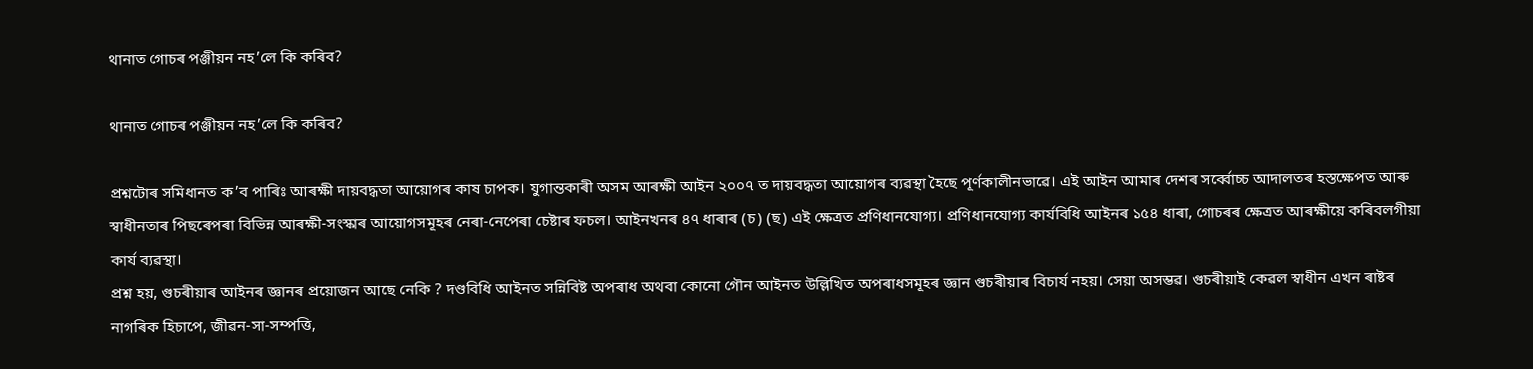থানাত গোচৰ পঞ্জীয়ন নহ’লে কি কৰিব?

থানাত গোচৰ পঞ্জীয়ন নহ’লে কি কৰিব?

প্ৰশ্নটোৰ সমিধানত ক’ব পাৰিঃ আৰক্ষী দায়বদ্ধতা আয়োগৰ কাষ চাপক। যুগান্তকাৰী অসম আৰক্ষী আইন ২০০৭ ত দায়বদ্ধতা আয়োগৰ ব্যৱস্থা হৈছে পূৰ্ণকালীনভাৱে। এই আইন আমাৰ দেশৰ সৰ্ব্বোচ্চ আদালতৰ হস্তক্ষেপত আৰু স্বাধীনতাৰ পিছৰেপৰা বিভিন্ন আৰক্ষী-সংস্কাৰ আয়োগসমূহৰ নেৰা-নেপেৰা চেষ্টাৰ ফচল। আইনখনৰ ৪৭ ধাৰাৰ (চ) (ছ) এই ক্ষেত্ৰত প্ৰণিধানযোগ্য। প্ৰণিধানযোগ্য কাৰ্যবিধি আইনৰ ১৫৪ ধাৰা, গোচৰৰ ক্ষেত্ৰত আৰক্ষীয়ে কৰিবলগীয়া কাৰ্য ব্যৱস্থা।
প্ৰশ্ন হয়, গুচৰীয়াৰ আইনৰ জ্ঞানৰ প্ৰয়োজন আছে নেকি ? দণ্ডবিধি আইনত সন্নিবিষ্ট অপৰাধ অথবা কোনো গৌন আইনত উল্লিখিত অপৰাধসমূহৰ জ্ঞান গুচৰীয়াৰ বিচাৰ্য নহয়। সেয়া অসম্ভৱ। গুচৰীয়াই কেৱল স্বাধীন এখন ৰাষ্টৰ নাগৰিক হিচাপে, জীৱন-সা-সম্পত্তি,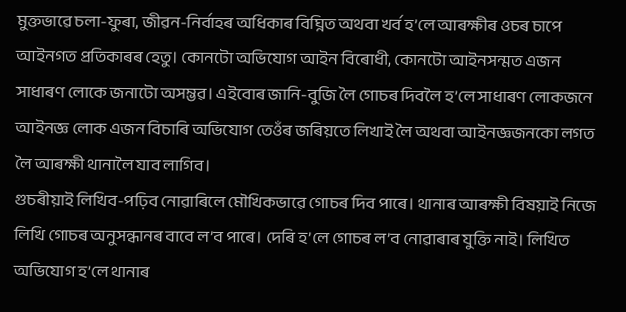মুক্তভাৱে চলা-ফুৰা, জীৱন-নিৰ্বাহৰ অধিকাৰ বিঘ্নিত অথবা খৰ্ব হ’লে আৰক্ষীৰ ওচৰ চাপে আইনগত প্ৰতিকাৰৰ হেতু। কোনটো অভিযোগ আইন বিৰোধী, কোনটো আইনসন্মত এজন সাধাৰণ লোকে জনাটো অসম্ভৱ। এইবোৰ জানি-বুজি লৈ গোচৰ দিবলৈ হ’লে সাধাৰণ লোকজনে আইনজ্ঞ লোক এজন বিচাৰি অভিযোগ তেওঁৰ জৰিয়তে লিখাই লৈ অথবা আইনজ্ঞজনকো লগত লৈ আৰক্ষী থানালৈ যাব লাগিব।
গুচৰীয়াই লিখিব-পঢ়িব নোৱাৰিলে মৌখিকভাৱে গোচৰ দিব পাৰে। থানাৰ আৰক্ষী বিষয়াই নিজে লিখি গোচৰ অনুসন্ধানৰ বাবে ল’ব পাৰে। দেৰি হ’লে গোচৰ ল’ব নোৱাৰাৰ যুক্তি নাই। লিখিত অভিযোগ হ’লে থানাৰ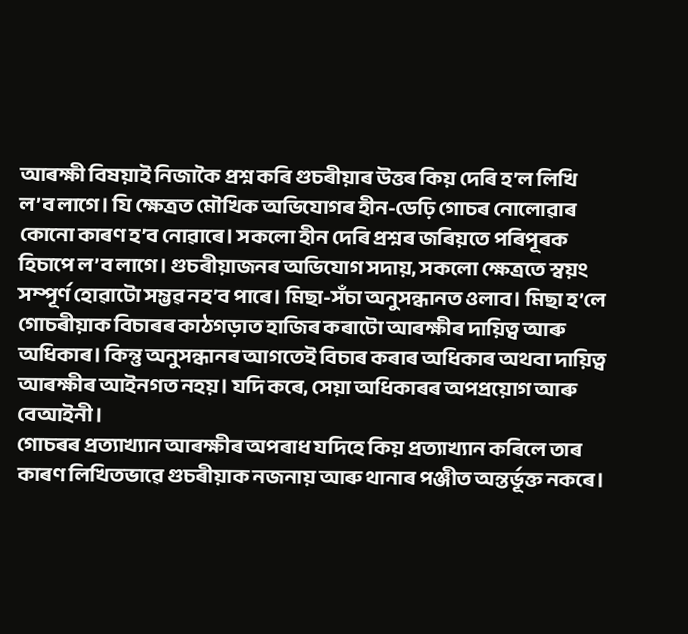আৰক্ষী বিষয়াই নিজাকৈ প্ৰশ্ন কৰি গুচৰীয়াৰ উত্তৰ কিয় দেৰি হ’ল লিখি ল’ব লাগে। যি ক্ষেত্ৰত মৌখিক অভিযোগৰ হীন-ডেঢ়ি গোচৰ নোলোৱাৰ কোনো কাৰণ হ’ব নোৱাৰে। সকলো হীন দেৰি প্ৰশ্নৰ জৰিয়তে পৰিপূৰক হিচাপে ল’ব লাগে। গুচৰীয়াজনৰ অভিযোগ সদায়, সকলো ক্ষেত্ৰতে স্বয়ং সম্পূৰ্ণ হোৱাটো সম্ভৱ নহ’ব পাৰে। মিছা-সঁচা অনুসন্ধানত ওলাব। মিছা হ’লে গোচৰীয়াক বিচাৰৰ কাঠগড়াত হাজিৰ কৰাটো আৰক্ষীৰ দায়িত্ব আৰু অধিকাৰ। কিন্তু অনুসন্ধানৰ আগতেই বিচাৰ কৰাৰ অধিকাৰ অথবা দায়িত্ব আৰক্ষীৰ আইনগত নহয়। যদি কৰে, সেয়া অধিকাৰৰ অপপ্ৰয়োগ আৰু বেআইনী।
গোচৰৰ প্ৰত্যাখ্যান আৰক্ষীৰ অপৰাধ যদিহে কিয় প্ৰত্যাখ্যান কৰিলে তাৰ কাৰণ লিখিতভাৱে গুচৰীয়াক নজনায় আৰু থানাৰ পঞ্জীত অন্তৰ্ভূক্ত নকৰে।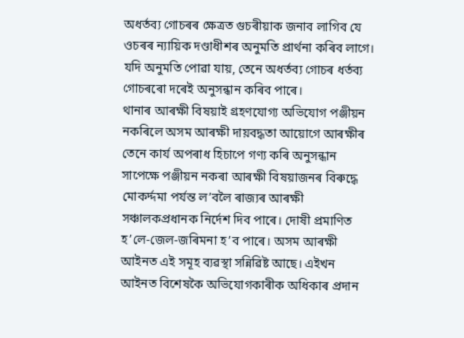অধৰ্তব্য গোচৰৰ ক্ষেত্ৰত গুচৰীয়াক জনাব লাগিব যে ওচৰৰ ন্যায়িক দণ্ডাধীশৰ অনুমতি প্ৰাৰ্থনা কৰিব লাগে। যদি অনুমতি পোৱা যায়, তেনে অধৰ্তব্য গোচৰ ধৰ্তব্য গোচৰৰো দৰেই অনুসন্ধান কৰিব পাৰে।
থানাৰ আৰক্ষী বিষয়াই গ্ৰহণযোগ্য অভিযোগ পঞ্জীয়ন নকৰিলে অসম আৰক্ষী দায়বদ্ধতা আয়োগে আৰক্ষীৰ তেনে কাৰ্য অপৰাধ হিচাপে গণ্য কৰি অনুসন্ধান সাপেক্ষে পঞ্জীয়ন নকৰা আৰক্ষী বিষয়াজনৰ বিৰুদ্ধে মোকৰ্দ্দমা পৰ্যন্ত ল’বলৈ ৰাজ্যৰ আৰক্ষী সঞ্চালকপ্ৰধানক নিৰ্দেশ দিব পাৰে। দোষী প্ৰমাণিত হ’লে-জেল-জৰিমনা হ’ব পাৰে। অসম আৰক্ষী আইনত এই সমূহ ব্যৱস্থা সন্নিৱিষ্ট আছে। এইখন আইনত বিশেষকৈ অভিযোগকাৰীক অধিকাৰ প্ৰদান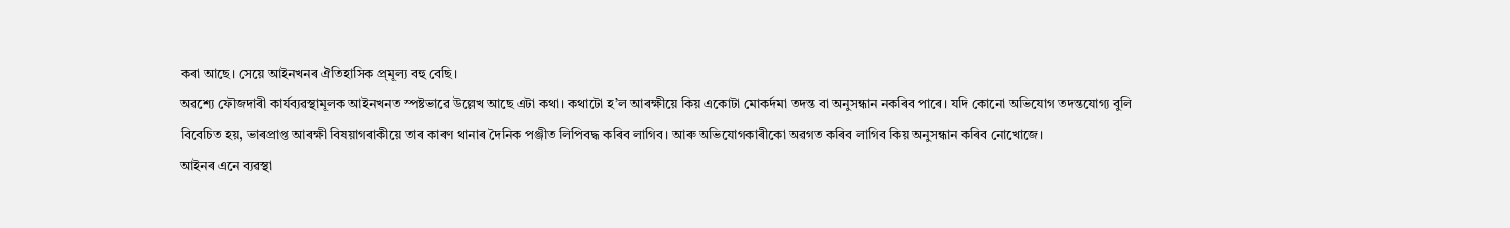কৰা আছে। সেয়ে আইনখনৰ ঐতিহাসিক প্ৰ্মূল্য বহু বেছি।
অৱশ্যে ফৌজদাৰী কাৰ্যব্যৱস্থামূলক আইনখনত স্পষ্টভাৱে উল্লেখ আছে এটা কথা। কথাটো হ’ল আৰক্ষীয়ে কিয় একোটা মোকৰ্দমা তদন্ত বা অনুসন্ধান নকৰিব পাৰে। যদি কোনো অভিযোগ তদন্তযোগ্য বুলি বিবেচিত হয়, ভাৰপ্ৰাপ্ত আৰক্ষী বিষয়াগৰাকীয়ে তাৰ কাৰণ থানাৰ দৈনিক পঞ্জীত লিপিবদ্ধ কৰিব লাগিব। আৰু অভিযোগকাৰীকো অৱগত কৰিব লাগিব কিয় অনুসন্ধান কৰিব নোখোজে।
আইনৰ এনে ব্যৱস্থা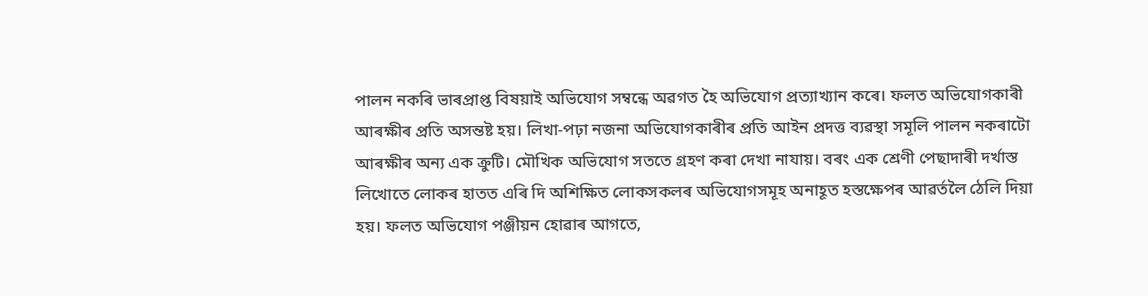পালন নকৰি ভাৰপ্ৰাপ্ত বিষয়াই অভিযোগ সম্বন্ধে অৱগত হৈ অভিযোগ প্ৰত্যাখ্যান কৰে। ফলত অভিযোগকাৰী আৰক্ষীৰ প্ৰতি অসন্তষ্ট হয়। লিখা-পঢ়া নজনা অভিযোগকাৰীৰ প্ৰতি আইন প্ৰদত্ত ব্যৱস্থা সমূলি পালন নকৰাটো আৰক্ষীৰ অন্য এক ক্ৰুটি। মৌখিক অভিযোগ সততে গ্ৰহণ কৰা দেখা নাযায়। বৰং এক শ্ৰেণী পেছাদাৰী দৰ্খাস্ত লিখোতে লোকৰ হাতত এৰি দি অশিক্ষিত লোকসকলৰ অভিযোগসমূহ অনাহূত হস্তক্ষেপৰ আৱৰ্তলৈ ঠেলি দিয়া হয়। ফলত অভিযোগ পঞ্জীয়ন হোৱাৰ আগতে,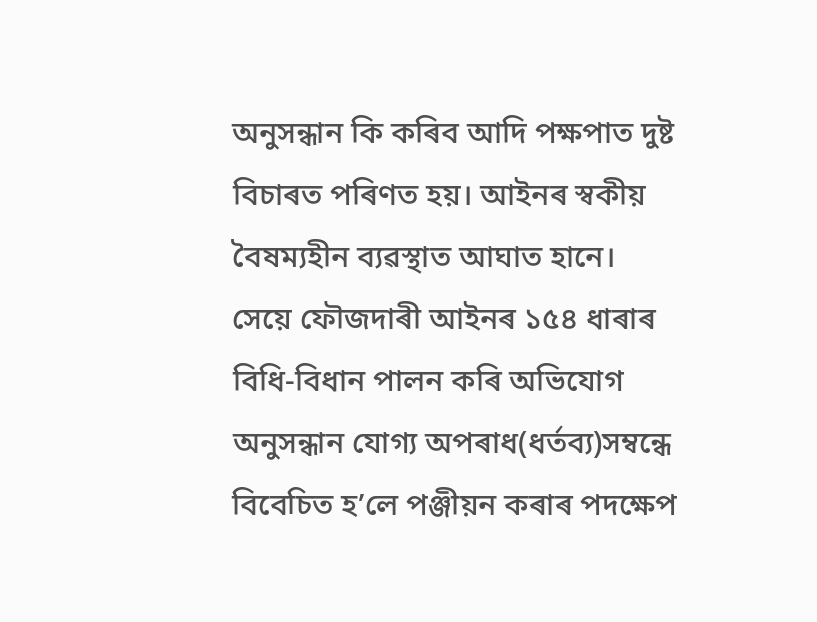অনুসন্ধান কি কৰিব আদি পক্ষপাত দুষ্ট বিচাৰত পৰিণত হয়। আইনৰ স্বকীয় বৈষম্যহীন ব্যৱস্থাত আঘাত হানে।
সেয়ে ফৌজদাৰী আইনৰ ১৫৪ ধাৰাৰ বিধি-বিধান পালন কৰি অভিযোগ অনুসন্ধান যোগ্য অপৰাধ(ধৰ্তব্য)সম্বন্ধে বিবেচিত হ’লে পঞ্জীয়ন কৰাৰ পদক্ষেপ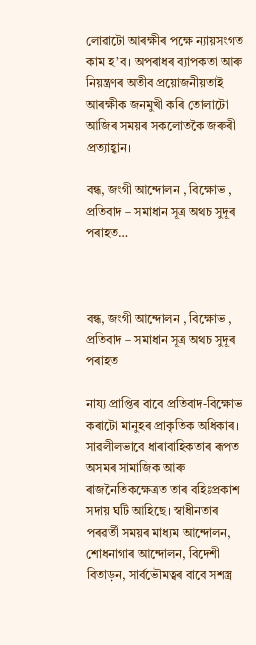লোৱাটো আৰক্ষীৰ পক্ষে ন্যায়সংগত কাম হ’ব। অপৰাধৰ ব্যাপকতা আৰু নিয়ন্ত্ৰণৰ অতীব প্ৰয়োজনীয়তাই আৰক্ষীক জনমুখী কৰি তোলাটো আজিৰ সময়ৰ সকলোতকৈ জৰুৰী প্ৰত্যাহ্বান।

বন্ধ, জংগী আন্দোলন , বিক্ষোভ , প্রতিবাদ – সমাধান সূত্র অথচ সুদূৰ পৰাহত…



বন্ধ, জংগী আন্দোলন , বিক্ষোভ , প্রতিবাদ – সমাধান সূত্র অথচ সুদূৰ পৰাহত

নায্য প্রাপ্তিৰ বাবে প্রতিবাদ-বিক্ষোভ কৰাটো মানুহৰ প্রাকৃতিক অধিকাৰ। সাৱলীলভাবে ধাৰাবাহিকতাৰ ৰূপত অসমৰ সামাজিক আৰু ৰাজনৈতিকক্ষেত্রত তাৰ বহিঃপ্রকাশ সদায় ঘটি আহিছে। স্বাধীনতাৰ পৰৱৰ্তী সময়ৰ মাধ্যম আন্দোলন, শোধনাগাৰ আন্দোলন, বিদেশী বিতাড়ন, সাৰ্বভৌমত্বৰ বাবে সশস্ত্ৰ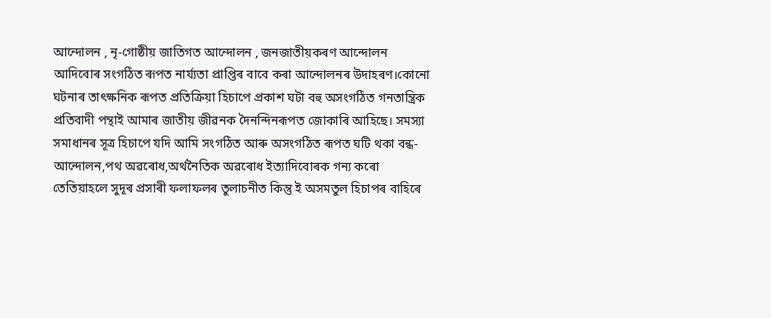আন্দোলন , নৃ-গোষ্ঠীয় জাতিগত আন্দোলন , জনজাতীয়কৰণ আন্দোলন আদিবোৰ সংগঠিত ৰূপত নাৰ্য্যতা প্রাপ্তিৰ বাবে কৰা আন্দোলনৰ উদাহৰণ।কোনো ঘটনাৰ তাৎক্ষনিক ৰূপত প্রতিক্রিয়া হিচাপে প্রকাশ ঘটা বহু অসংগঠিত গনতান্ত্ৰিক প্রতিবাদী পন্থাই আমাৰ জাতীয় জীৱনক দৈনন্দিনৰূপত জোকাৰি আহিছে। সমস্যা সমাধানৰ সূত্র হিচাপে যদি আমি সংগঠিত আৰু অসংগঠিত ৰূপত ঘটি থকা বন্ধ-আন্দোলন,পথ অৱৰোধ,অৰ্থনৈতিক অৱৰোধ ইত্যাদিবোৰক গন্য কৰো তেতিয়াহলে সুদূৰ প্রসাৰী ফলাফলৰ তুলাচনীত কিন্তু ই অসমতুল হিচাপৰ বাহিৰে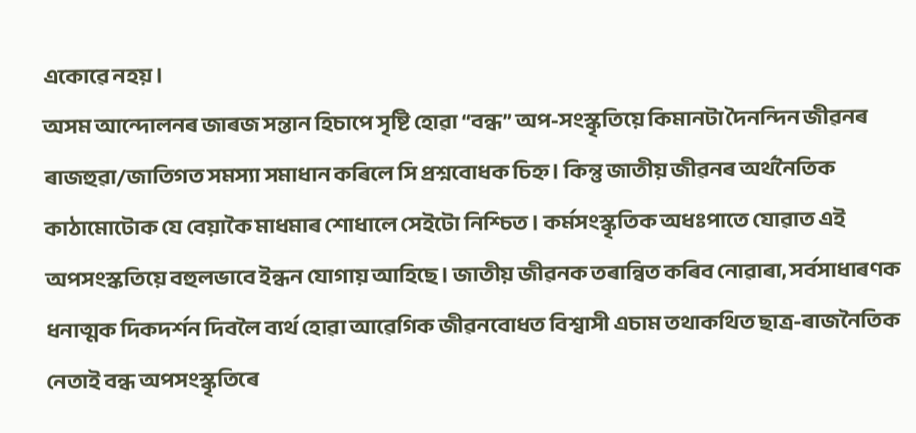একোৱে নহয়।
অসম আন্দোলনৰ জাৰজ সন্তান হিচাপে সৃষ্টি হোৱা “বন্ধ” অপ-সংস্কৃতিয়ে কিমানটা দৈনন্দিন জীৱনৰ ৰাজহুৱা/জাতিগত সমস্যা সমাধান কৰিলে সি প্রশ্নবোধক চিহ্ন। কিন্তু জাতীয় জীৱনৰ অৰ্থনৈতিক কাঠামোটোক যে বেয়াকৈ মাধমাৰ শোধালে সেইটো নিশ্চিত । কৰ্মসংস্কৃতিক অধঃপাতে যোৱাত এই অপসংস্কতিয়ে বহুলভাবে ইন্ধন যোগায় আহিছে। জাতীয় জীৱনক তৰান্বিত কৰিব নোৱাৰা, সৰ্বসাধাৰণক ধনাত্মক দিকদৰ্শন দিবলৈ ব্যৰ্থ হোৱা আৱেগিক জীৱনবোধত বিশ্বাসী এচাম তথাকথিত ছাত্র-ৰাজনৈতিক নেতাই বন্ধ অপসংস্কৃতিৰে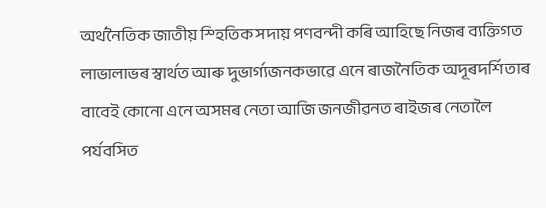অৰ্থনৈতিক জাতীয় স্হিতিক সদায় পণবন্দী কৰি আহিছে নিজৰ ব্যক্তিগত লাভালাভৰ স্বাৰ্থত আৰু দুভাৰ্গ্যজনকভাৱে এনে ৰাজনৈতিক অদূৰদৰ্শিতাৰ বাবেই কোনো এনে অসমৰ নেতা আজি জনজীৱনত ৰাইজৰ নেতালৈ পৰ্যবসিত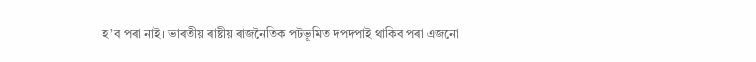হ’ব পৰা নাই। ভাৰতীয় ৰাষ্টীয় ৰাজনৈতিক পটভূমিত দপদপাই থাকিব পৰা এজনো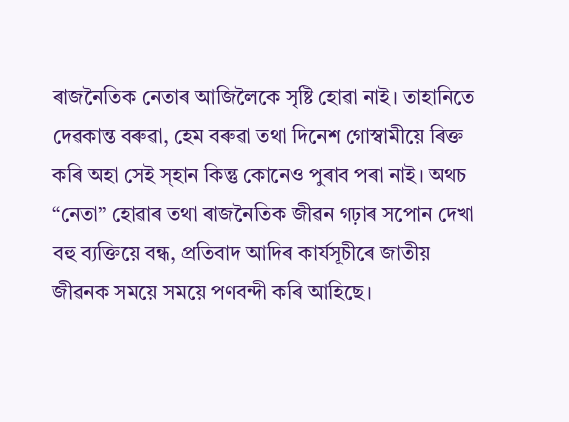ৰাজনৈতিক নেতাৰ আজিলৈকে সৃষ্টি হোৱা নাই। তাহানিতে দেৱকান্ত বৰুৱা, হেম বৰুৱা তথা দিনেশ গোস্বামীয়ে ৰিক্ত কৰি অহা সেই স্হান কিন্তু কোনেও পুৰাব পৰা নাই। অথচ “নেতা” হোৱাৰ তথা ৰাজনৈতিক জীৱন গঢ়াৰ সপোন দেখা বহু ব্যক্তিয়ে বন্ধ, প্রতিবাদ আদিৰ কাৰ্যসূচীৰে জাতীয় জীৱনক সময়ে সময়ে পণবন্দী কৰি আহিছে।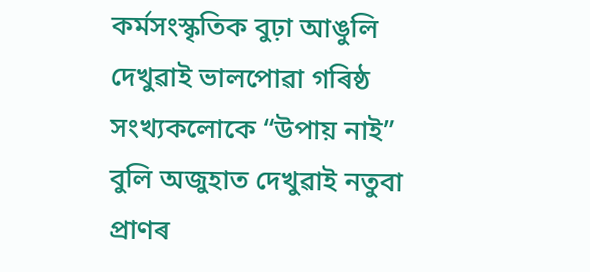কৰ্মসংস্কৃতিক বুঢ়া আঙুলি দেখুৱাই ভালপোৱা গৰিষ্ঠ সংখ্যকলোকে “উপায় নাই” বুলি অজুহাত দেখুৱাই নতুবা প্রাণৰ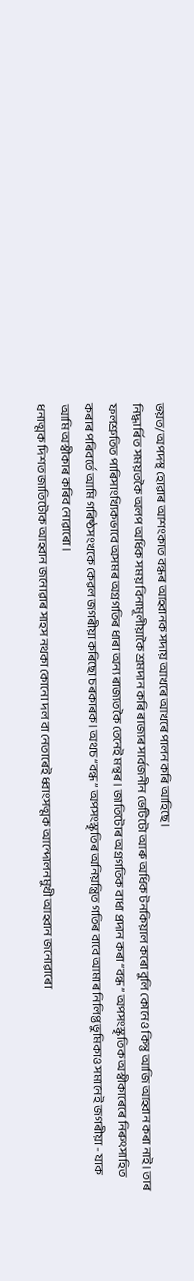ভয়ত/অপদস্থ হোৱাৰ আশংকাত বন্ধৰ আহ্বানক সদায় আখৰে আখৰে পালন কৰি আহিছে।
নিদ্ধাৰ্ৰিত সময়তকৈ অলপ অধিক সময় বিনামূলীয়াকৈ শ্রমদান কৰি ৰাজ্যৰ সাৰ্বজনীন ভেটিটো আৰু অধিক টনকিয়াল কৰো বুলি কোনেও কিন্তু আজি আহ্বান কৰা নাই। তাৰ ফলশ্রুতিত পাৰিসাংখ্যিকভাবে অসমৰ অগ্রগতিৰ ধাৰা অন্য ৰাজ্যতকৈ তেনেই মন্থৰ। জাতিটোৰ অগ্রগতিক বাধা প্রদান কৰা “বন্ধ” অপসংস্কৃতিক অস্বীকাৰেৰে নিৰুৎসাহিত কৰাৰ পৰিবৰ্তে আমি গৰিষ্ঠসংখকে কেৱল জগৰীয়া কৰিছো চৰকাৰক। অথচ “বন্ধ” অপসংস্কৃতিৰ অনিয়ন্ত্ৰিত গতিৰ বাবে আমাৰ নিলিপ্ত ভুমিকাও সমানেই জগৰীয়া - যাক আমি অস্বীকাৰ কৰিব নোৱাৰো।
ধনাত্মক দিশত জাতিটোক আহ্বান জনোৱাৰ সাহস নথকা কোনো দল বা নেতাৰেই ধ্বাংসত্মক আন্দোলনমুখী আহ্বান জনোৱাৰো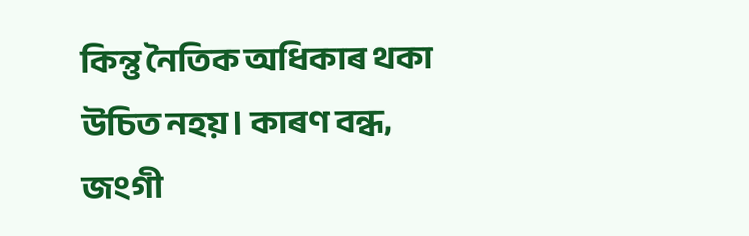কিন্তু নৈতিক অধিকাৰ থকা উচিত নহয়। কাৰণ বন্ধ, জংগী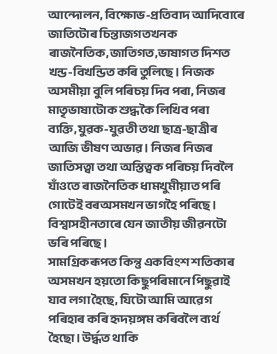আন্দোলন, বিক্ষোভ-প্রতিবাদ আদিবোৰে জাতিটোৰ চিন্তাজগতখনক ৰাজনৈতিক,জাতিগত,ভাষাগত দিশত খন্ড-বিখন্ডিত কৰি তুলিছে। নিজক অসমীয়া বুলি পৰিচয় দিব পৰা, নিজৰ মাতৃভাষাটোক শুদ্ধকৈ লিখিব পৰা ব্যক্তি,যুৱক-যুৱতী তথা ছাত্র-ছাত্রীৰ আজি ভীষণ অভাৱ। নিজৰ নিজৰ জাতিসত্বা তথা অস্তিত্বক পৰিচয় দিবলৈ যাঁওতে ৰাজনৈতিক ধামখুমীয়াত পৰি গোটেই বৰঅসমখন ভাগহৈ পৰিছে। বিশ্বাসহীনতাৰে যেন জাতীয় জীৱনটো ভৰি পৰিছে।
সামগ্রিকৰূপত কিন্তু একবিংশ শতিকাৰ অসমখন হয়তো কিছুপৰিমানে পিছুৱাই যাব লগা হৈছে, যিটো আমি আৱেগ পৰিহাৰ কৰি হৃদয়ঙ্গম কৰিবলৈ ব্যৰ্থ হৈছো। উৰ্দ্ধত থাকি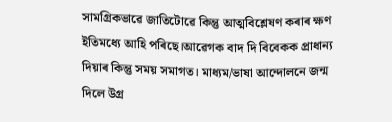সামগ্রিকভাৱে জাতিটোৱে কিন্তু আত্মবিশ্লেষণ কৰাৰ ক্ষণ ইতিমধ্যে আহি পৰিছে।আৱেগক বাদ দি বিবেকক প্রাধান্য দিয়াৰ কিন্তু সময় সমাগত। মাধ্যম/ভাষা আন্দোলনে জন্ম দিলে উগ্র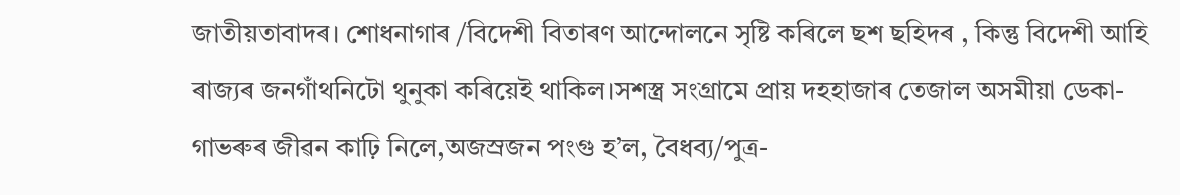জাতীয়তাবাদৰ। শোধনাগাৰ /বিদেশী বিতাৰণ আন্দোলনে সৃষ্টি কৰিলে ছশ ছহিদৰ , কিন্তু বিদেশী আহি ৰাজ্যৰ জনগাঁথনিটো থুনুকা কৰিয়েই থাকিল।সশস্ত্র সংগ্রামে প্রায় দহহাজাৰ তেজাল অসমীয়া ডেকা-গাভৰুৰ জীৱন কাঢ়ি নিলে,অজস্রজন পংগু হ’ল, বৈধব্য/পুত্র-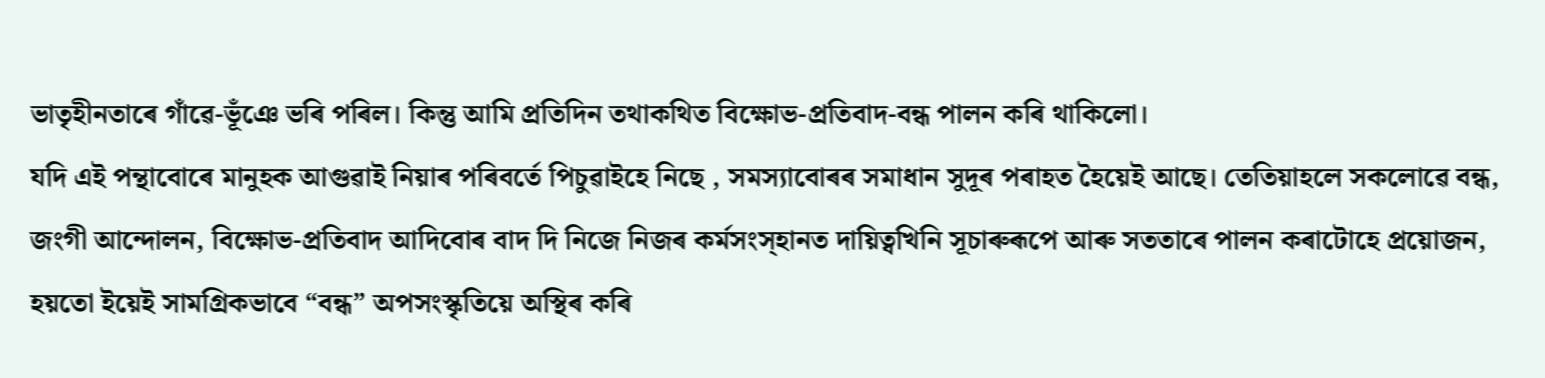ভাতৃহীনতাৰে গাঁৱে-ভূঁঞে ভৰি পৰিল। কিন্তু আমি প্রতিদিন তথাকথিত বিক্ষোভ-প্রতিবাদ-বন্ধ পালন কৰি থাকিলো।
যদি এই পন্থাবোৰে মানুহক আগুৱাই নিয়াৰ পৰিবৰ্তে পিচুৱাইহে নিছে , সমস্যাবোৰৰ সমাধান সুদূৰ পৰাহত হৈয়েই আছে। তেতিয়াহলে সকলোৱে বন্ধ, জংগী আন্দোলন, বিক্ষোভ-প্রতিবাদ আদিবোৰ বাদ দি নিজে নিজৰ কৰ্মসংস্হানত দায়িত্বখিনি সূচাৰুৰূপে আৰু সততাৰে পালন কৰাটোহে প্রয়োজন, হয়তো ইয়েই সামগ্রিকভাবে “বন্ধ” অপসংস্কৃতিয়ে অস্থিৰ কৰি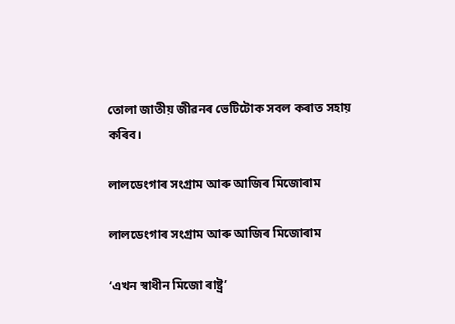তোলা জাতীয় জীৱনৰ ভেটিটোক সবল কৰাত সহায় কৰিব।

লালডেংগাৰ সংগ্রাম আৰু আজিৰ মিজোৰাম

লালডেংগাৰ সংগ্রাম আৰু আজিৰ মিজোৰাম

‘এখন স্বাধীন মিজো ৰাষ্ট্র’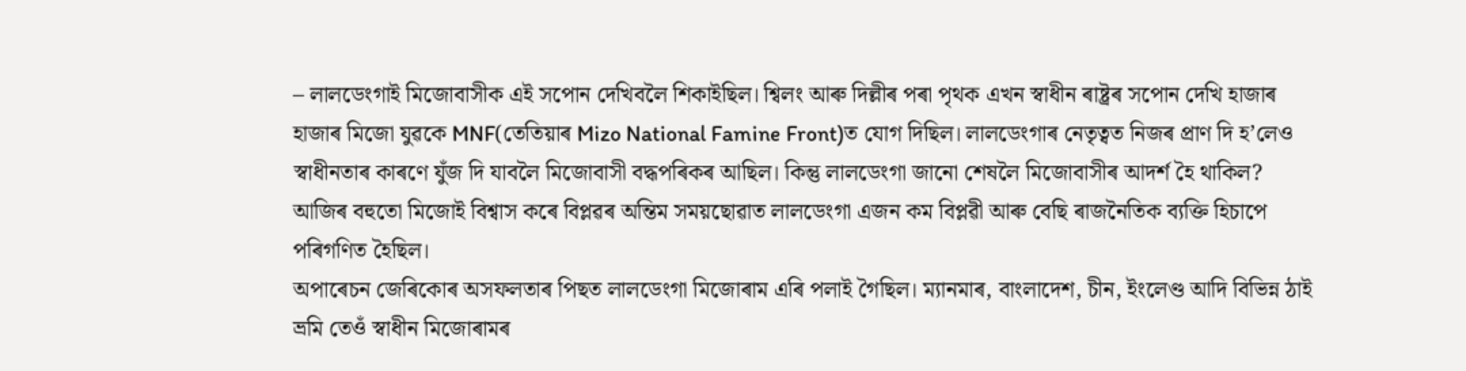– লালডেংগাই মিজোবাসীক এই সপোন দেখিবলৈ শিকাইছিল। শ্বিলং আৰু দিল্লীৰ পৰা পৃথক এখন স্বাধীন ৰাষ্ট্রৰ সপোন দেখি হাজাৰ হাজাৰ মিজো যুৱকে MNF(তেতিয়াৰ Mizo National Famine Front)ত যোগ দিছিল। লালডেংগাৰ নেতৃত্বত নিজৰ প্রাণ দি হ’লেও স্বাধীনতাৰ কাৰণে যুঁজ দি যাবলৈ মিজোবাসী বদ্ধপৰিকৰ আছিল। কিন্তু লালডেংগা জানো শেষলৈ মিজোবাসীৰ আদৰ্শ হৈ থাকিল? আজিৰ বহুতো মিজোই বিশ্বাস কৰে বিপ্লৱৰ অন্তিম সময়ছোৱাত লালডেংগা এজন কম বিপ্লৱী আৰু বেছি ৰাজনৈতিক ব্যক্তি হিচাপে পৰিগণিত হৈছিল।
অপাৰেচন জেৰিকোৰ অসফলতাৰ পিছত লালডেংগা মিজোৰাম এৰি পলাই গৈছিল। ম্যানমাৰ, বাংলাদেশ, চীন, ইংলেণ্ড আদি বিভিন্ন ঠাই ভ্রমি তেওঁ স্বাধীন মিজোৰামৰ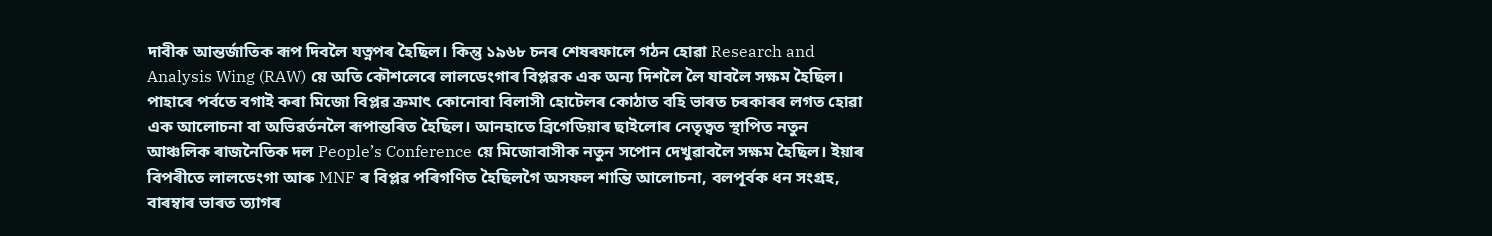দাবীক আন্তৰ্জাতিক ৰূপ দিবলৈ যত্নপৰ হৈছিল। কিন্তু ১৯৬৮ চনৰ শেষৰফালে গঠন হোৱা Research and Analysis Wing (RAW) য়ে অতি কৌশলেৰে লালডেংগাৰ বিপ্লৱক এক অন্য দিশলৈ লৈ যাবলৈ সক্ষম হৈছিল। পাহাৰে পৰ্বতে বগাই কৰা মিজো বিপ্লৱ ক্রমাৎ কোনোবা বিলাসী হোটেলৰ কোঠাত বহি ভাৰত চৰকাৰৰ লগত হোৱা এক আলোচনা বা অভিৱৰ্তনলৈ ৰূপান্তৰিত হৈছিল। আনহাতে ব্রিগেডিয়াৰ ছাইলোৰ নেতৃত্বত স্থাপিত নতুন আঞ্চলিক ৰাজনৈতিক দল People’s Conference য়ে মিজোবাসীক নতুন সপোন দেখুৱাবলৈ সক্ষম হৈছিল। ইয়াৰ বিপৰীতে লালডেংগা আৰু MNF ৰ বিপ্লৱ পৰিগণিত হৈছিলগৈ অসফল শান্তি আলোচনা, বলপূৰ্বক ধন সংগ্রহ, বাৰম্বাৰ ভাৰত ত্যাগৰ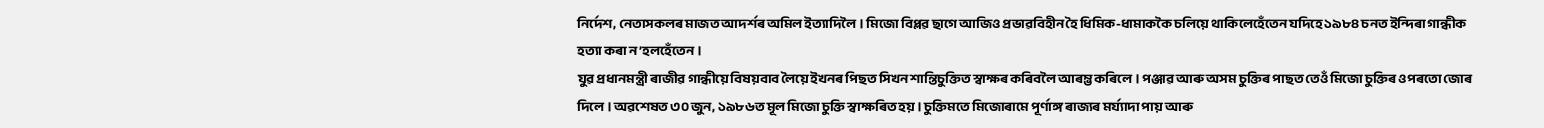নিৰ্দেশ, নেতাসকলৰ মাজত আদৰ্শৰ অমিল ইত্যাদিলৈ। মিজো বিপ্লৱ ছাগে আজিও প্রভাৱবিহীন হৈ ধিমিক-ধামাককৈ চলিয়ে থাকিলেহেঁতেন যদিহে ১৯৮৪ চনত ইন্দিৰা গান্ধীক হত্যা কৰা ন’হলহেঁতেন।
যুৱ প্রধানমন্ত্রী ৰাজীৱ গান্ধীয়ে বিষয়বাব লৈয়ে ইখনৰ পিছত সিখন শান্তিচুক্তিত স্বাক্ষৰ কৰিবলৈ আৰম্ভ কৰিলে। পঞ্জাৱ আৰু অসম চুক্তিৰ পাছত তেওঁ মিজো চুক্তিৰ ওপৰতো জোৰ দিলে। অৱশেষত ৩০ জুন, ১৯৮৬ত মূল মিজো চুক্তি স্বাক্ষৰিত হয়। চুক্তিমতে মিজোৰামে পূৰ্ণাঙ্গ ৰাজ্যৰ মৰ্য্যাদা পায় আৰু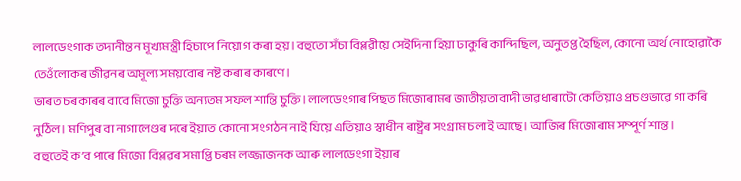লালডেংগাক তদানীন্তন মূখ্যমন্ত্রী হিচাপে নিয়োগ কৰা হয়। বহুতো সঁচা বিপ্লৱীয়ে সেইদিনা হিয়া ঢাকুৰি কান্দিছিল, অনুতপ্ত হৈছিল, কোনো অৰ্থ নোহোৱাকৈ তেওঁলোকৰ জীৱনৰ অমূল্য সময়বোৰ নষ্ট কৰাৰ কাৰণে।
ভাৰত চৰকাৰৰ বাবে মিজো চুক্তি অন্যতম সফল শান্তি চুক্তি। লালডেংগাৰ পিছত মিজোৰামৰ জাতীয়তাবাদী ভাৱধাৰাটো কেতিয়াও প্রচণ্ডভাৱে গা কৰি নুঠিল। মণিপুৰ বা নাগালেণ্ডৰ দৰে ইয়াত কোনো সংগঠন নাই যিয়ে এতিয়াও স্বাধীন ৰাষ্ট্রৰ সংগ্রাম চলাই আছে। আজিৰ মিজোৰাম সম্পূৰ্ণ শান্ত।
বহুতেই ক’ব পাৰে মিজো বিপ্লৱৰ সমাপ্তি চৰম লজ্জাজনক আৰু লালডেংগা ইয়াৰ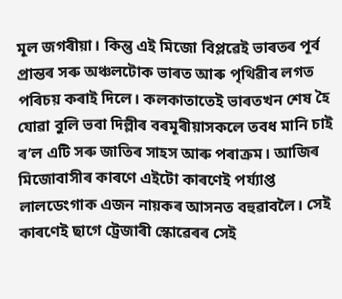মূল জগৰীয়া। কিন্তু এই মিজো বিপ্লৱেই ভাৰতৰ পূৰ্ব প্রান্তৰ সৰু অঞ্চলটোক ভাৰত আৰু পৃথিৱীৰ লগত পৰিচয় কৰাই দিলে। কলকাতাতেই ভাৰতখন শেষ হৈ যোৱা বুলি ভবা দিল্লীৰ বৰমূৰীয়াসকলে তবধ মানি চাই ৰ’ল এটি সৰু জাতিৰ সাহস আৰু পৰাক্রম। আজিৰ মিজোবাসীৰ কাৰণে এইটো কাৰণেই পৰ্য্যাপ্ত লালডেংগাক এজন নায়কৰ আসনত বহুৱাবলৈ। সেই কাৰণেই ছাগে ট্রেজাৰী স্কোৱেৰৰ সেই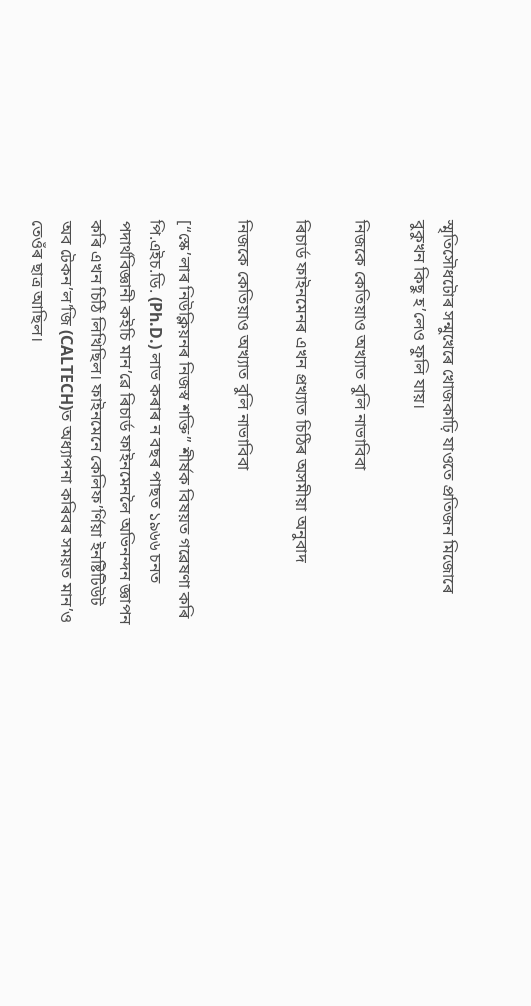স্মৃতিসৌধটোৰ সন্মুখেৰে খোজকাঢ়ি যাওতে প্রতিজন মিজোৰে বুকুখন কিছু হ’লেও ফুলি যায়।

নিজকে কেতিয়াও অখ্যাত বুলি নাভাবিবা

ৰিচাৰ্ড ফাইনমেনৰ এখন প্ৰখ্যাত চিঠিৰ অসমীয়া অনুবাদ

নিজকে কেতিয়াও অখ্যাত বুলি নাভাবিবা

[“স্কে’লাৰ নিউক্লিয়নৰ নিজস্ব শক্তি” শীৰ্ষক বিষয়ত গৱেষণা কৰি পি.এইচ.ডি. (Ph.D.) লাভ কৰাৰ ন বছৰ পাছত ১৯৬৬ চনত পদাৰ্থবিজ্ঞানী কইচি মান’ৱে ৰিচাৰ্ড ফাইনমেনলৈ অভিনন্দন জ্ঞাপন কৰি এখন চিঠি লিখিছিল। ফাইনমেনে কেলিফ’ৰ্ণিয়া ইনষ্টিটিউট অব টেকন’ল’জি (CALTECH)ত অধ্যাপনা কৰিবৰ সময়ত মান’ও তেওঁৰ ছাত্ৰ আছিল।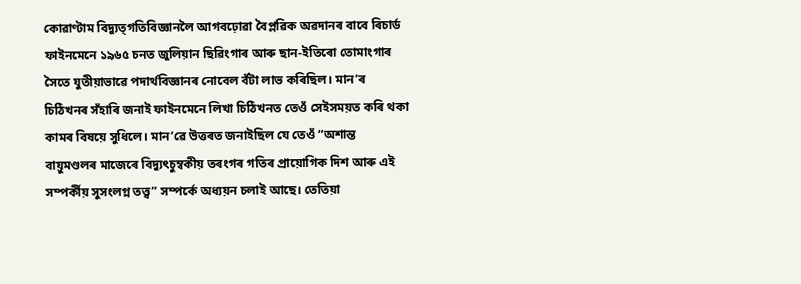কোৱাণ্টাম বিদ্যুত্গতিবিজ্ঞানলৈ আগবঢ়োৱা বৈপ্লৱিক অৱদানৰ বাবে ৰিচাৰ্ড ফাইনমেনে ১৯৬৫ চনত জুলিয়ান ছিৱিংগাৰ আৰু ছান-ইতিৰো তোমাংগাৰ সৈতে যুতীয়াভাৱে পদাৰ্থবিজ্ঞানৰ নোবেল বঁটা লাভ কৰিছিল। মান’ৰ চিঠিখনৰ সঁহাৰি জনাই ফাইনমেনে লিখা চিঠিখনত তেওঁ সেইসময়ত কৰি থকা কামৰ বিষয়ে সুধিলে। মান’ৱে উত্তৰত জনাইছিল যে তেওঁ “অশান্ত বায়ুমণ্ডলৰ মাজেৰে বিদ্যুৎচুম্বকীয় তৰংগৰ গতিৰ প্ৰায়োগিক দিশ আৰু এই সম্পৰ্কীয় সুসংলগ্ন তত্ত্ব” সম্পৰ্কে অধ্যয়ন চলাই আছে। তেতিয়া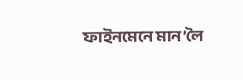ফাইনমেনে মান’লৈ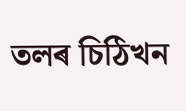তলৰ চিঠিখন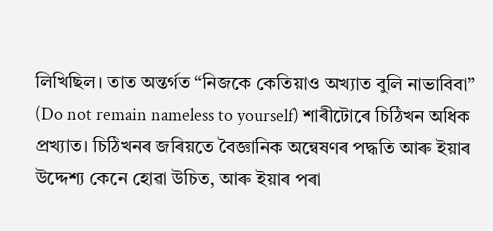লিখিছিল। তাত অন্তৰ্গত “নিজকে কেতিয়াও অখ্যাত বুলি নাভাবিবা” (Do not remain nameless to yourself) শাৰীটোৰে চিঠিখন অধিক প্ৰখ্যাত। চিঠিখনৰ জৰিয়তে বৈজ্ঞানিক অন্বেষণৰ পদ্ধতি আৰু ইয়াৰ উদ্দেশ্য কেনে হোৱা উচিত, আৰু ইয়াৰ পৰা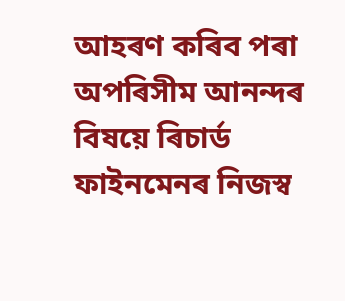আহৰণ কৰিব পৰা অপৰিসীম আনন্দৰ বিষয়ে ৰিচাৰ্ড ফাইনমেনৰ নিজস্ব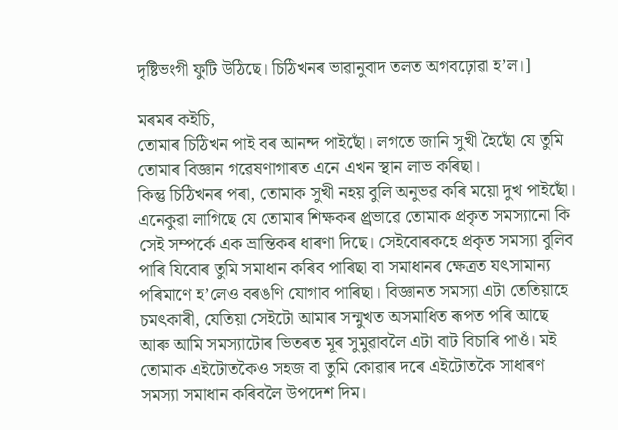দৃষ্টিভংগী ফুটি উঠিছে। চিঠিখনৰ ভাৱানুবাদ তলত অগবঢ়োৱা হ’ল।]

মৰমৰ কইচি,
তোমাৰ চিঠিখন পাই বৰ আনন্দ পাইছোঁ। লগতে জানি সুখী হৈছোঁ যে তুমি তোমাৰ বিজ্ঞান গৱেষণাগাৰত এনে এখন স্থান লাভ কৰিছা।
কিন্তু চিঠিখনৰ পৰা, তোমাক সুখী নহয় বুলি অনুভৱ কৰি ময়ো দুখ পাইছোঁ। এনেকুৱা লাগিছে যে তোমাৰ শিক্ষকৰ প্ৰ্ৰভাৱে তোমাক প্ৰকৃত সমস্যানো কি সেই সম্পৰ্কে এক ভ্ৰান্তিকৰ ধাৰণা দিছে। সেইবোৰকহে প্ৰকৃত সমস্যা বুলিব পাৰি যিবোৰ তুমি সমাধান কৰিব পাৰিছা বা সমাধানৰ ক্ষেত্রত যৎসামান্য পৰিমাণে হ’লেও বৰঙণি যোগাব পাৰিছা। বিজ্ঞানত সমস্যা এটা তেতিয়াহে চমৎকাৰী, যেতিয়া সেইটো আমাৰ সন্মুখত অসমাধিত ৰূপত পৰি আছে আৰু আমি সমস্যাটোৰ ভিতৰত মূৰ সুমুৱাবলৈ এটা বাট বিচাৰি পাওঁ। মই তোমাক এইটোতকৈও সহজ বা তুমি কোৱাৰ দৰে এইটোতকৈ সাধাৰণ সমস্যা সমাধান কৰিবলৈ উপদেশ দিম।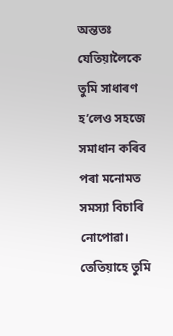অন্ততঃ যেতিয়ালৈকে তুমি সাধাৰণ হ’লেও সহজে সমাধান কৰিব পৰা মনোমত সমস্যা বিচাৰি নোপোৱা। তেতিয়াহে তুমি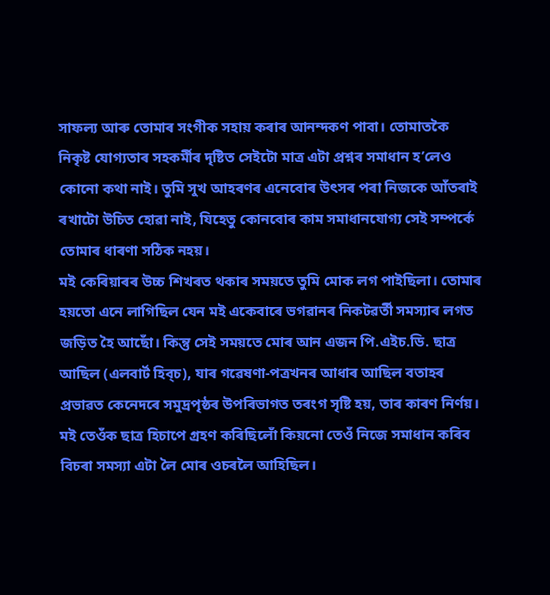সাফল্য আৰু তোমাৰ সংগীক সহায় কৰাৰ আনন্দকণ পাবা। তোমাতকৈ নিকৃষ্ট যোগ্যতাৰ সহকৰ্মীৰ দৃষ্টিত সেইটো মাত্ৰ এটা প্ৰশ্নৰ সমাধান হ’লেও কোনো কথা নাই। তুমি সুখ আহৰণৰ এনেবোৰ উৎসৰ পৰা নিজকে আঁতৰাই ৰখাটো উচিত হোৱা নাই, যিহেতু কোনবোৰ কাম সমাধানযোগ্য সেই সম্পৰ্কে তোমাৰ ধাৰণা সঠিক নহয়।
মই কেৰিয়াৰৰ উচ্চ শিখৰত থকাৰ সময়তে তুমি মোক লগ পাইছিলা। তোমাৰ হয়তো এনে লাগিছিল যেন মই একেবাৰে ভগৱানৰ নিকটৱৰ্তী সমস্যাৰ লগত জড়িত হৈ আছোঁ। কিন্তু সেই সময়তে মোৰ আন এজন পি.এইচ.ডি. ছাত্ৰ আছিল (এলবাৰ্ট হিব্চ), যাৰ গৱেষণা-পত্ৰখনৰ আধাৰ আছিল বতাহৰ প্ৰভাৱত কেনেদৰে সমুদ্ৰপৃষ্ঠৰ উপৰিভাগত তৰংগ সৃষ্টি হয়, তাৰ কাৰণ নিৰ্ণয়। মই তেওঁক ছাত্ৰ হিচাপে গ্ৰহণ কৰিছিলোঁ কিয়নো তেওঁ নিজে সমাধান কৰিব বিচৰা সমস্যা এটা লৈ মোৰ ওচৰলৈ আহিছিল।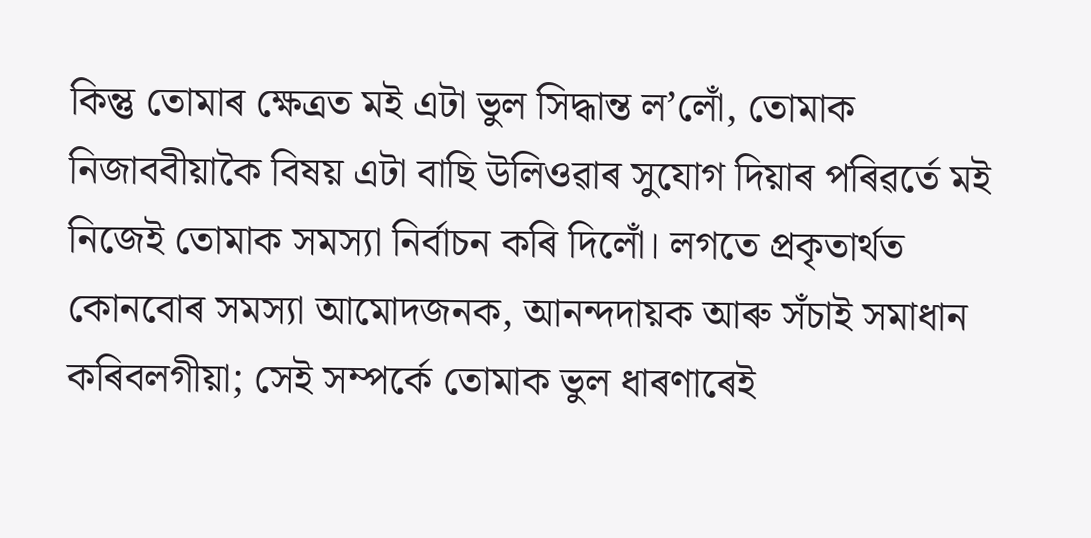কিন্তু তোমাৰ ক্ষেত্ৰত মই এটা ভুল সিদ্ধান্ত ল’লোঁ, তোমাক নিজাববীয়াকৈ বিষয় এটা বাছি উলিওৱাৰ সুযোগ দিয়াৰ পৰিৱৰ্তে মই নিজেই তোমাক সমস্যা নিৰ্বাচন কৰি দিলোঁ। লগতে প্ৰকৃতাৰ্থত কোনবোৰ সমস্যা আমোদজনক, আনন্দদায়ক আৰু সঁচাই সমাধান কৰিবলগীয়া; সেই সম্পৰ্কে তোমাক ভুল ধাৰণাৰেই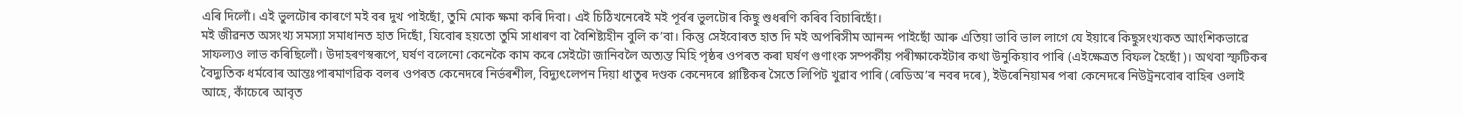এৰি দিলোঁ। এই ভুলটোৰ কাৰণে মই বৰ দুখ পাইছোঁ, তুমি মোক ক্ষমা কৰি দিবা। এই চিঠিখনেৰেই মই পূৰ্বৰ ভুলটোৰ কিছু শুধৰণি কৰিব বিচাৰিছোঁ।
মই জীৱনত অসংখ্য সমস্যা সমাধানত হাত দিছোঁ, যিবোৰ হয়তো তুমি সাধাৰণ বা বৈশিষ্ট্যহীন বুলি ক’বা। কিন্তু সেইবোৰত হাত দি মই অপৰিসীম আনন্দ পাইছোঁ আৰু এতিয়া ভাবি ভাল লাগে যে ইয়াৰে কিছুসংখ্যকত আংশিকভাৱে সাফল্যও লাভ কৰিছিলোঁ। উদাহৰণস্বৰূপে, ঘৰ্ষণ বলেনো কেনেকৈ কাম কৰে সেইটো জানিবলৈ অত্যন্ত মিহি পৃষ্ঠৰ ওপৰত কৰা ঘৰ্ষণ গুণাংক সম্পৰ্কীয় পৰীক্ষাকেইটাৰ কথা উনুকিয়াব পাৰি (এইক্ষেত্ৰত বিফল হৈছোঁ)। অথবা স্ফটিকৰ বৈদ্যুতিক ধৰ্মবোৰ আন্তঃপাৰমাণৱিক বলৰ ওপৰত কেনেদৰে নিৰ্ভৰশীল, বিদ্যুৎলেপন দিয়া ধাতুৰ দণ্ডক কেনেদৰে প্লাষ্টিকৰ সৈতে লিপিট খুৱাব পাৰি (ৰেডিঅ’ৰ নবৰ দৰে), ইউৰেনিয়ামৰ পৰা কেনেদৰে নিউট্ৰনবোৰ বাহিৰ ওলাই আহে, কাঁচেৰে আবৃত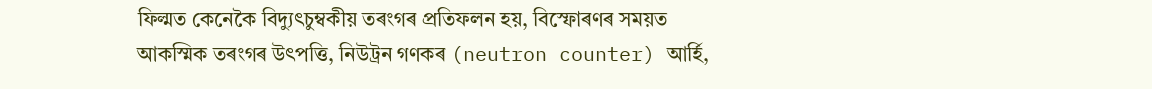ফিল্মত কেনেকৈ বিদ্যুৎচুম্বকীয় তৰংগৰ প্ৰতিফলন হয়, বিস্ফোৰণৰ সময়ত আকস্মিক তৰংগৰ উৎপত্তি, নিউট্ৰন গণকৰ (neutron counter) আৰ্হি,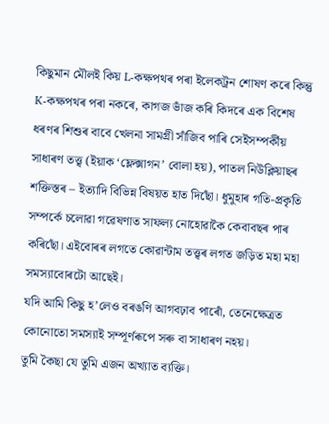কিছুমান মৌলই কিয় L-কক্ষপথৰ পৰা ইলেকট্ৰন শোষণ কৰে কিন্তু K-কক্ষপথৰ পৰা নকৰে, কাগজ ভাঁজ কৰি কিদৰে এক বিশেষ ধৰণৰ শিশুৰ বাবে খেলনা সামগ্ৰী সাঁজিব পাৰি সেইসম্পৰ্কীয় সাধাৰণ তত্ত্ব (ইয়াক ‘ফ্লেক্সাগন’ বোলা হয়), পাতল নিউক্লিয়াছৰ শক্তিস্তৰ – ইত্যাদি বিভিন্ন বিষয়ত হাত দিছোঁ। ধুমুহাৰ গতি-প্ৰকৃতি সম্পৰ্কে চলোৱা গৱেষণাত সাফল্য নোহোৱাকৈ কেবাবছৰ পাৰ কৰিছোঁ। এইবোৰৰ লগতে কোৱান্টাম তত্ত্বৰ লগত জড়িত মহা মহা সমস্যাবোৰটো আছেই।
যদি আমি কিছু হ’লেও বৰঙণি আগবঢ়াব পাৰোঁ, তেনেক্ষেত্ৰত কোনোতো সমস্যাই সম্পূৰ্ণৰূপে সৰু বা সাধাৰণ নহয়।
তুমি কৈছা যে তুমি এজন অখ্যাত ব্যক্তি।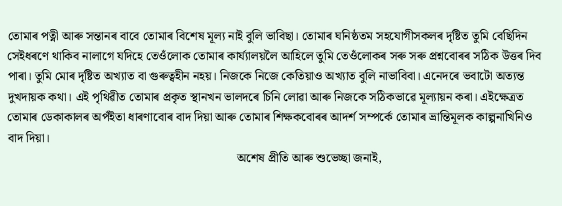তোমাৰ পত্নী আৰু সন্তানৰ বাবে তোমাৰ বিশেষ মূল্য নাই বুলি ভাবিছা। তোমাৰ ঘনিষ্ঠতম সহযোগীসকলৰ দৃষ্টিত তুমি বেছিদিন সেইধৰণে থাকিব নালাগে যদিহে তেওঁলোক তোমাৰ কাৰ্য্যালয়লৈ আহিলে তুমি তেওঁলোকৰ সৰু সৰু প্ৰশ্নবোৰৰ সঠিক উত্তৰ দিব পাৰা। তুমি মোৰ দৃষ্টিত অখ্যাত বা গুৰুত্বহীন নহয়। নিজকে নিজে কেতিয়াও অখ্যাত বুলি নাভাবিবা। এনেদৰে ভবাটো অত্যন্ত দুখদায়ক কথা। এই পৃথিৱীত তোমাৰ প্ৰকৃত স্থানখন ভালদৰে চিনি লোৱা আৰু নিজকে সঠিকভাৱে মূল্যায়ন কৰা। এইক্ষেত্ৰত তোমাৰ ডেকাকালৰ অপঁইতা ধাৰণাবোৰ বাদ দিয়া আৰু তোমাৰ শিক্ষকবোৰৰ আদৰ্শ সম্পৰ্কে তোমাৰ ভ্ৰান্তিমূলক কাল্পনাখিনিও বাদ দিয়া।
                                                                          অশেষ প্ৰীতি আৰু শুভেচ্ছা জনাই,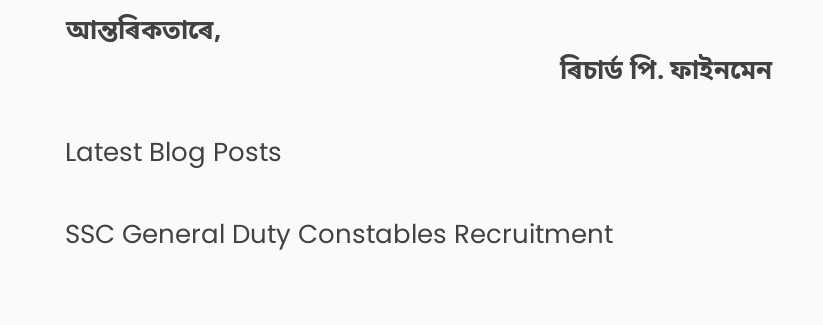আন্তৰিকতাৰে,
                                                                         ৰিচাৰ্ড পি. ফাইনমেন

Latest Blog Posts

SSC General Duty Constables Recruitment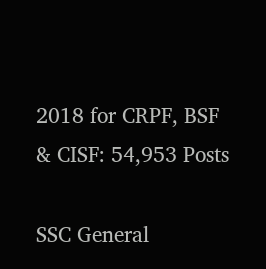2018 for CRPF, BSF & CISF: 54,953 Posts

SSC General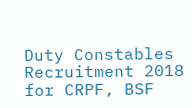Duty Constables Recruitment 2018 for CRPF, BSF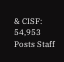& CISF: 54,953 Posts Staff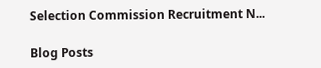Selection Commission Recruitment N...

Blog Posts